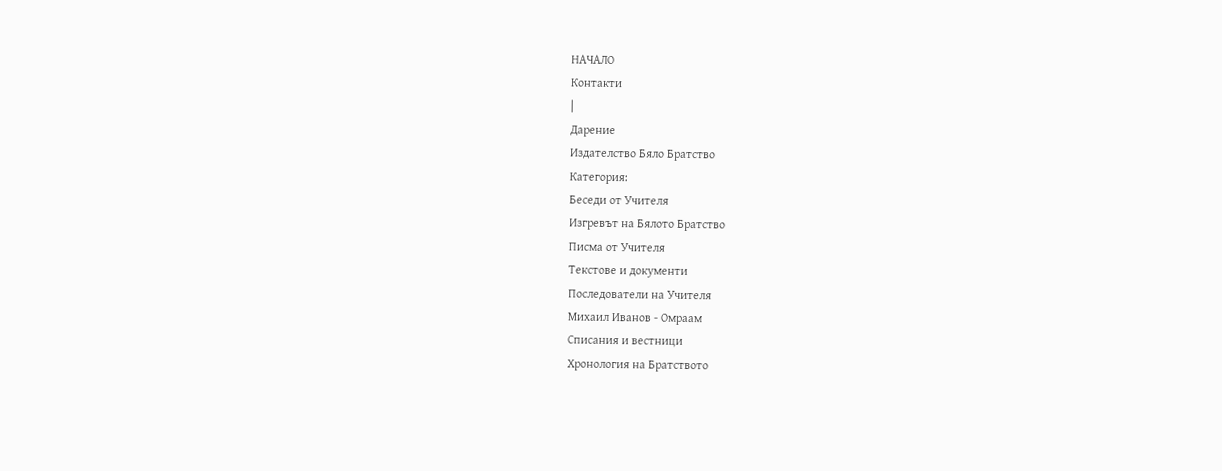НАЧАЛО
Контакти
|
Дарение
Издателство Бяло Братство
Категория:
Беседи от Учителя
Изгревът на Бялото Братство
Писма от Учителя
Текстове и документи
Последователи на Учителя
Михаил Иванов - Омраам
Списания и вестници
Хронология на Братството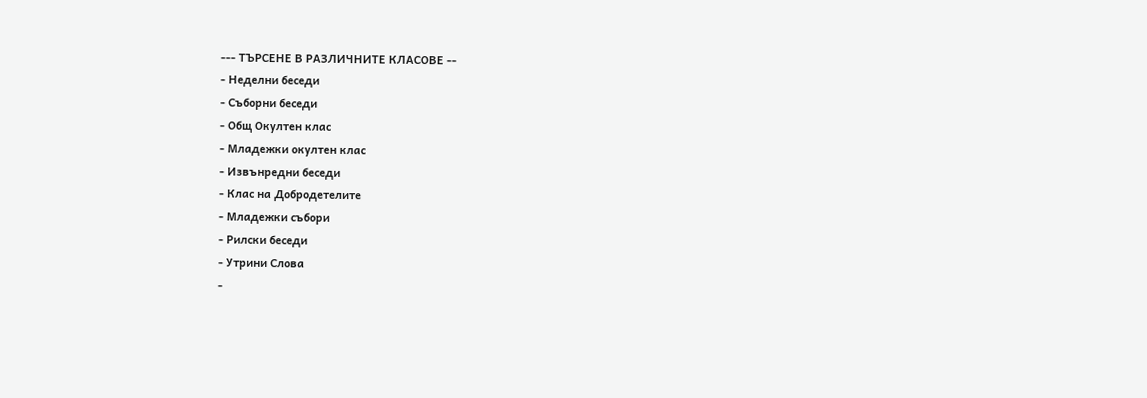--- ТЪРСЕНЕ В РАЗЛИЧНИТЕ КЛАСОВЕ --
- Неделни беседи
- Съборни беседи
- Общ Окултен клас
- Младежки окултен клас
- Извънредни беседи
- Клас на Добродетелите
- Младежки събори
- Рилски беседи
- Утрини Слова
-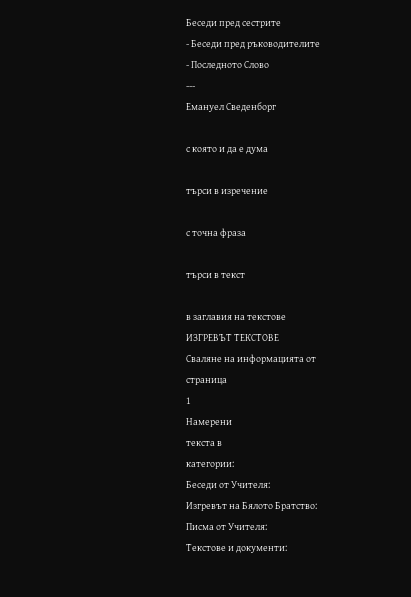Беседи пред сестрите
- Беседи пред ръководителите
- Последното Слово
---
Емануел Сведенборг

с която и да е дума

търси в изречение

с точна фраза

търси в текст

в заглавия на текстове
ИЗГРЕВЪТ ТЕКСТОВЕ
Сваляне на информацията от
страница
1
Намерени
текста в
категории:
Беседи от Учителя:
Изгревът на Бялото Братство:
Писма от Учителя:
Текстове и документи: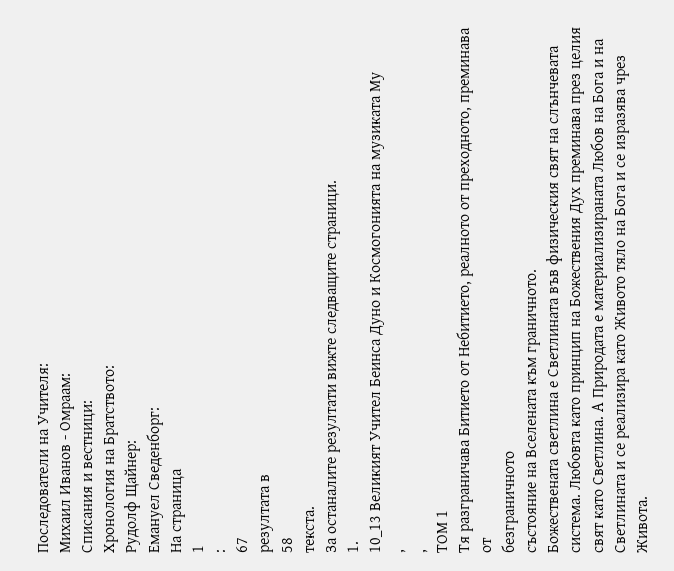Последователи на Учителя:
Михаил Иванов - Омраам:
Списания и вестници:
Хронология на Братството:
Рудолф Щайнер:
Емануел Сведенборг:
На страница
1
:
67
резултата в
58
текста.
За останалите резултати вижте следващите страници.
1.
10_13 Великият Учител Беинса Дуно и Космогонията на музиката Му
,
,
ТОМ 1
Тя разграничава Битието от Небитието, реалното от преходното, преминава от
безграничното
състояние на Вселената към граничното.
Божествената светлина е Светлината във физическия свят на слънчевата система. Любовта като принцип на Божествения Дух преминава през целия свят като Светлина. А Природата е материализираната Любов на Бога и на Светлината и се реализира като Живото тяло на Бога и се изразява чрез Живота.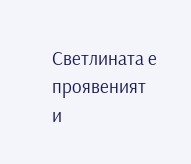Светлината е проявеният и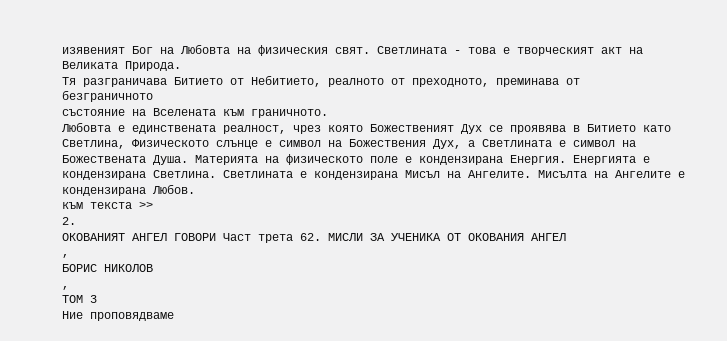изявеният Бог на Любовта на физическия свят. Светлината - това е творческият акт на Великата Природа.
Тя разграничава Битието от Небитието, реалното от преходното, преминава от
безграничното
състояние на Вселената към граничното.
Любовта е единствената реалност, чрез която Божественият Дух се проявява в Битието като Светлина, Физическото слънце е символ на Божествения Дух, а Светлината е символ на Божествената Душа. Материята на физическото поле е кондензирана Енергия. Енергията е кондензирана Светлина. Светлината е кондензирана Мисъл на Ангелите. Мисълта на Ангелите е кондензирана Любов.
към текста >>
2.
ОКОВАНИЯТ АНГЕЛ ГОВОРИ Част трета 62. МИСЛИ ЗА УЧЕНИКА ОТ ОКОВАНИЯ АНГЕЛ
,
БОРИС НИКОЛОВ
,
ТОМ 3
Ние проповядваме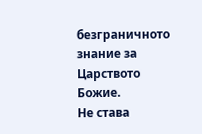безграничното
знание за Царството Божие.
Не става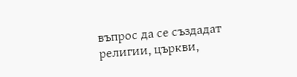въпрос да се създадат религии, църкви,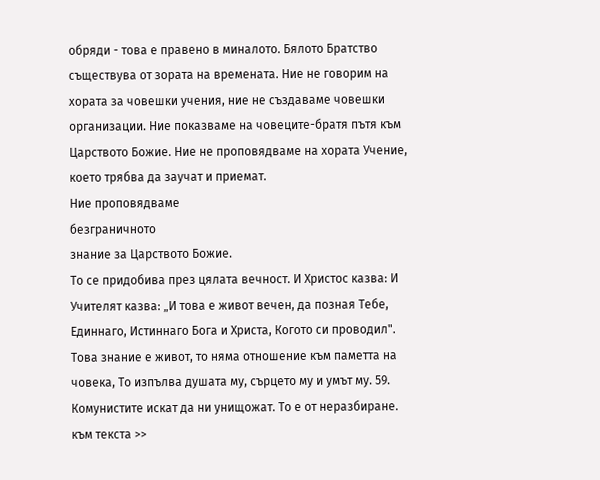обряди - това е правено в миналото. Бялото Братство съществува от зората на времената. Ние не говорим на хората за човешки учения, ние не създаваме човешки организации. Ние показваме на човеците-братя пътя към Царството Божие. Ние не проповядваме на хората Учение, което трябва да заучат и приемат.
Ние проповядваме
безграничното
знание за Царството Божие.
То се придобива през цялата вечност. И Христос казва: И Учителят казва: „И това е живот вечен, да позная Тебе, Единнаго, Истиннаго Бога и Христа, Когото си проводил". Това знание е живот, то няма отношение към паметта на човека, То изпълва душата му, сърцето му и умът му. 59. Комунистите искат да ни унищожат. То е от неразбиране.
към текста >>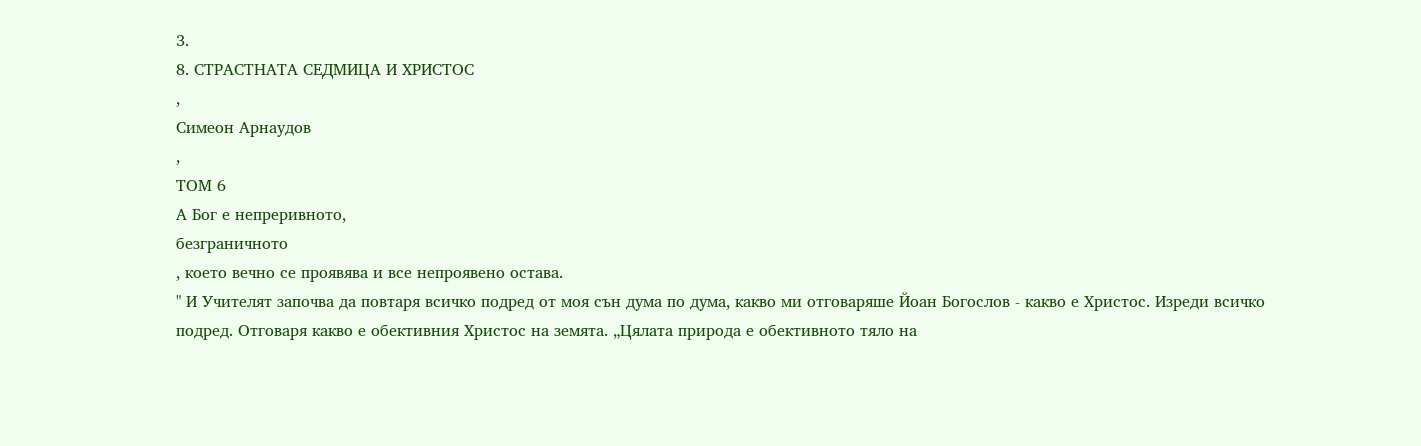3.
8. СТРАСТНАТА СЕДМИЦА И ХРИСТОС
,
Симеон Арнаудов
,
ТОМ 6
А Бог е непреривното,
безграничното
, което вечно се проявява и все непроявено остава.
" И Учителят започва да повтаря всичко подред от моя сън дума по дума, какво ми отговаряше Йоан Богослов - какво е Христос. Изреди всичко подред. Отговаря какво е обективния Христос на земята. „Цялата природа е обективното тяло на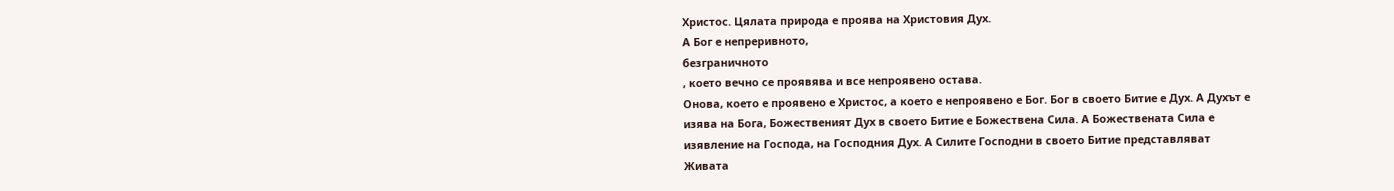Христос. Цялата природа е проява на Христовия Дух.
А Бог е непреривното,
безграничното
, което вечно се проявява и все непроявено остава.
Онова, което е проявено е Христос, а което е непроявено е Бог. Бог в своето Битие е Дух. А Духът е изява на Бога, Божественият Дух в своето Битие е Божествена Сила. А Божествената Сила е изявление на Господа, на Господния Дух. А Силите Господни в своето Битие представляват Живата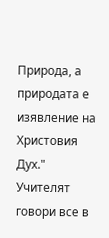Природа, а природата е изявление на Христовия Дух." Учителят говори все в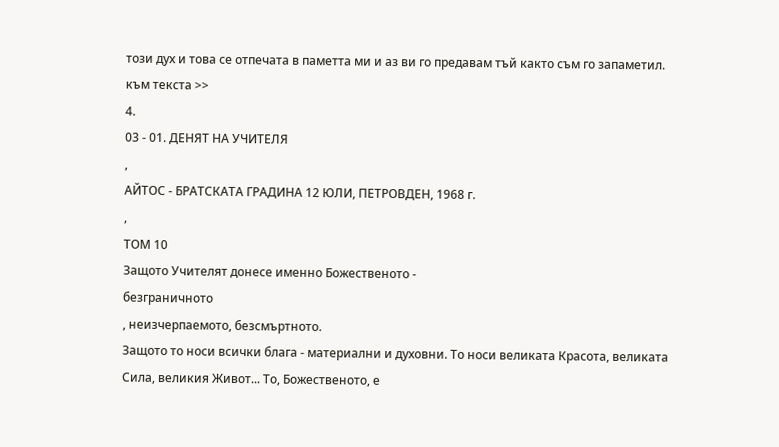този дух и това се отпечата в паметта ми и аз ви го предавам тъй както съм го запаметил.
към текста >>
4.
03 - 01. ДЕНЯТ НА УЧИТЕЛЯ
,
АЙТОС - БРАТСКАТА ГРАДИНА 12 ЮЛИ, ПЕТРОВДЕН, 1968 г.
,
ТОМ 10
Защото Учителят донесе именно Божественото -
безграничното
, неизчерпаемото, безсмъртното.
Защото то носи всички блага - материални и духовни. То носи великата Красота, великата Сила, великия Живот... То, Божественото, е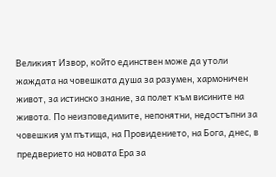Великият Извор, който единствен може да утоли жаждата на човешката душа за разумен, хармоничен живот, за истинско знание, за полет към висините на живота. По неизповедимите, непонятни, недостъпни за човешкия ум пътища, на Провидението, на Бога, днес, в предверието на новата Ера за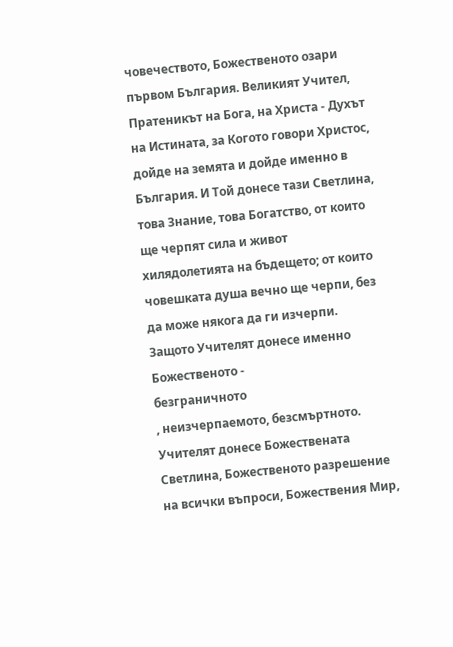човечеството, Божественото озари първом България. Великият Учител, Пратеникът на Бога, на Христа - Духът на Истината, за Когото говори Христос, дойде на земята и дойде именно в България. И Той донесе тази Светлина, това Знание, това Богатство, от които ще черпят сила и живот хилядолетията на бъдещето; от които човешката душа вечно ще черпи, без да може някога да ги изчерпи.
Защото Учителят донесе именно Божественото -
безграничното
, неизчерпаемото, безсмъртното.
Учителят донесе Божествената Светлина, Божественото разрешение на всички въпроси, Божествения Мир,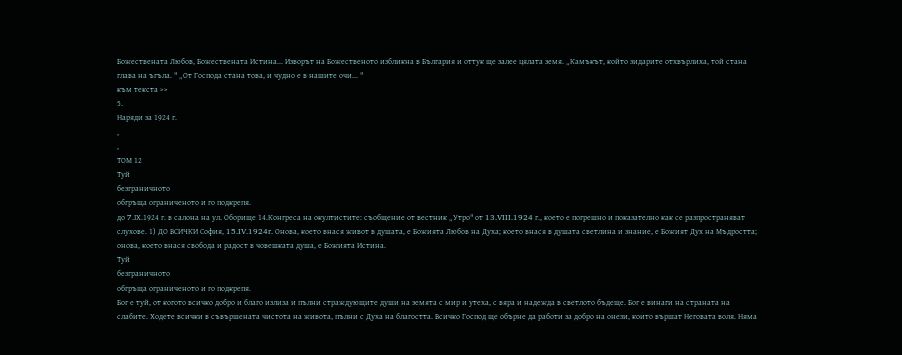Божествената Любов, Божествената Истина... Изворът на Божественото избликна в България и оттук ще залее цялата земя. „Камъкът, който зидарите отхвърлиха, той стана глава на ъгъла. " „От Господа стана това, и чудно е в нашите очи... "
към текста >>
5.
Наряди за 1924 г.
,
,
ТОМ 12
Туй
безграничното
обгръща ограниченото и го подкрепя.
до 7.IХ.1924 г. в салона на ул. Оборище 14.Конгреса на окултистите: съобщение от вестник „Утро" от 13.VIII.1924 г., което е погрешно и показателно как се разпространяват слухове. 1) ДО ВСИЧКИ София, 15.IV.1924r. Онова, което внася живот в душата, е Божията Любов на Духа; което внася в душата светлина и знание, е Божият Дух на Мъдростта; онова, което внася свобода и радост в човешката душа, е Божията Истина.
Туй
безграничното
обгръща ограниченото и го подкрепя.
Бог е туй, от когото всичко добро и благо излиза и пълни страждующите души на земята с мир и утеха, с вяра и надежда в светлото бъдеще. Бог е винаги на страната на слабите. Ходете всички в съвършената чистота на живота, пълни с Духа на благостта. Всичко Господ ще обърне да работи за добро на онези, които вършат Неговата воля. Няма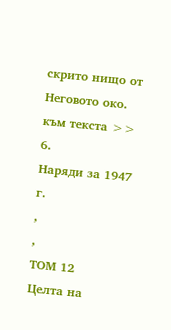скрито нищо от Неговото око.
към текста >>
6.
Наряди за 1947 г.
,
,
ТОМ 12
Целта на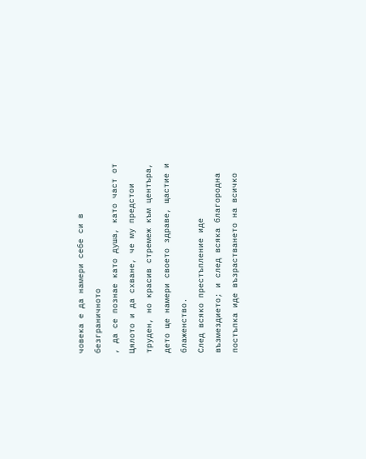човека е да намери себе си в
безграничното
, да се познае като душа, като част от Цялото и да схване, че му предстои труден, но красив стремеж към центъра, дето ще намери своето здраве, щастие и блаженство.
След всяко престъпление иде възмездието; и след всяка благородна постъпка иде възрастването на всичко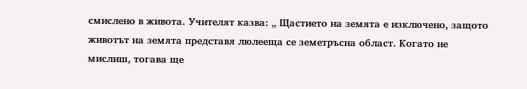смислено в живота. Учителят казва: „ Щастието на земята е изключено, защото животът на земята представя люлееща се земетръсна област. Когато не мислиш, тогава ще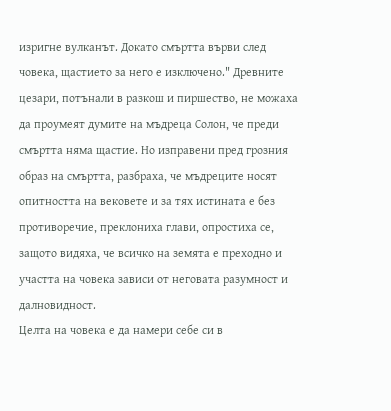изригне вулканът. Докато смъртта върви след човека, щастието за него е изключено." Древните цезари, потънали в разкош и пиршество, не можаха да проумеят думите на мъдреца Солон, че преди смъртта няма щастие. Но изправени пред грозния образ на смъртта, разбраха, че мъдреците носят опитността на вековете и за тях истината е без противоречие, преклониха глави, опростиха се, защото видяха, че всичко на земята е преходно и участта на човека зависи от неговата разумност и далновидност.
Целта на човека е да намери себе си в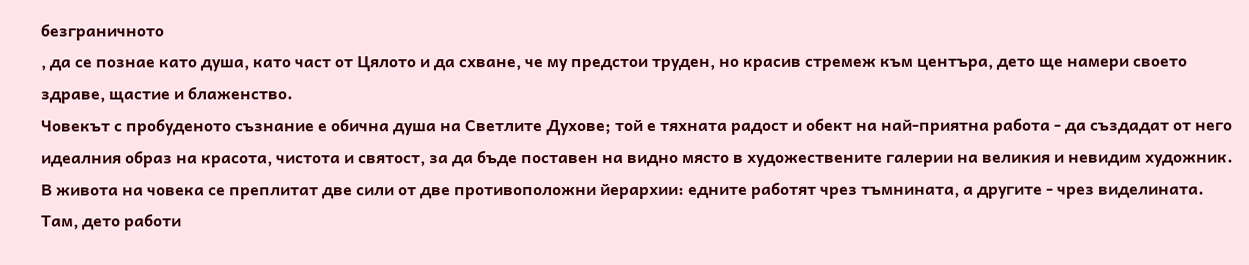безграничното
, да се познае като душа, като част от Цялото и да схване, че му предстои труден, но красив стремеж към центъра, дето ще намери своето здраве, щастие и блаженство.
Човекът с пробуденото съзнание е обична душа на Светлите Духове; той е тяхната радост и обект на най-приятна работа - да създадат от него идеалния образ на красота, чистота и святост, за да бъде поставен на видно място в художествените галерии на великия и невидим художник. В живота на човека се преплитат две сили от две противоположни йерархии: едните работят чрез тъмнината, а другите - чрез виделината. Там, дето работи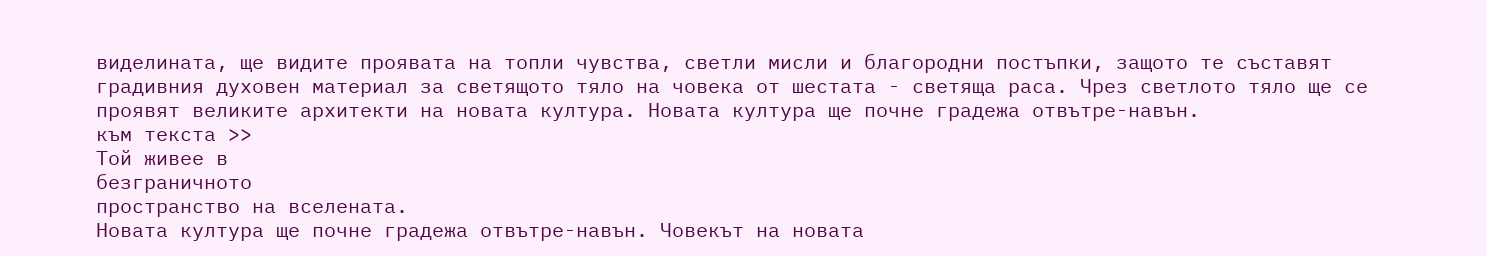виделината, ще видите проявата на топли чувства, светли мисли и благородни постъпки, защото те съставят градивния духовен материал за светящото тяло на човека от шестата - светяща раса. Чрез светлото тяло ще се проявят великите архитекти на новата култура. Новата култура ще почне градежа отвътре-навън.
към текста >>
Той живее в
безграничното
пространство на вселената.
Новата култура ще почне градежа отвътре-навън. Човекът на новата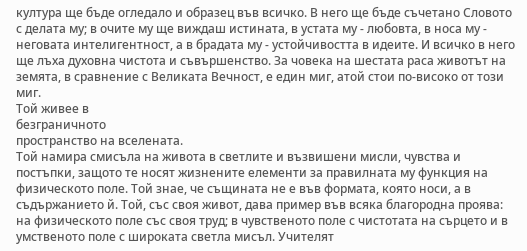култура ще бъде огледало и образец във всичко. В него ще бъде съчетано Словото с делата му; в очите му ще виждаш истината, в устата му - любовта, в носа му - неговата интелигентност, а в брадата му - устойчивостта в идеите. И всичко в него ще лъха духовна чистота и съвършенство. За човека на шестата раса животът на земята, в сравнение с Великата Вечност, е един миг, атой стои по-високо от този миг.
Той живее в
безграничното
пространство на вселената.
Той намира смисъла на живота в светлите и възвишени мисли, чувства и постъпки, защото те носят жизнените елементи за правилната му функция на физическото поле. Той знае, че същината не е във формата, която носи, а в съдържанието й. Той, със своя живот, дава пример във всяка благородна проява: на физическото поле със своя труд; в чувственото поле с чистотата на сърцето и в умственото поле с широката светла мисъл. Учителят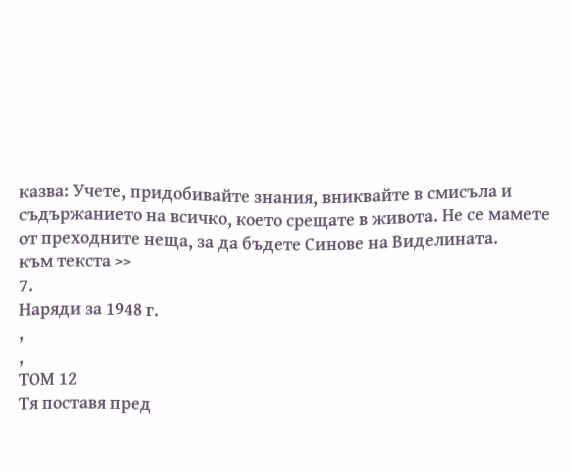казва: Учете, придобивайте знания, вниквайте в смисъла и съдържанието на всичко, което срещате в живота. Не се мамете от преходните неща, за да бъдете Синове на Виделината.
към текста >>
7.
Наряди за 1948 г.
,
,
ТОМ 12
Тя поставя пред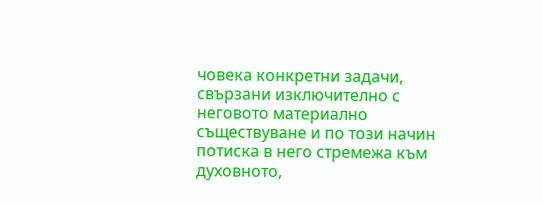човека конкретни задачи, свързани изключително с неговото материално съществуване и по този начин потиска в него стремежа към духовното,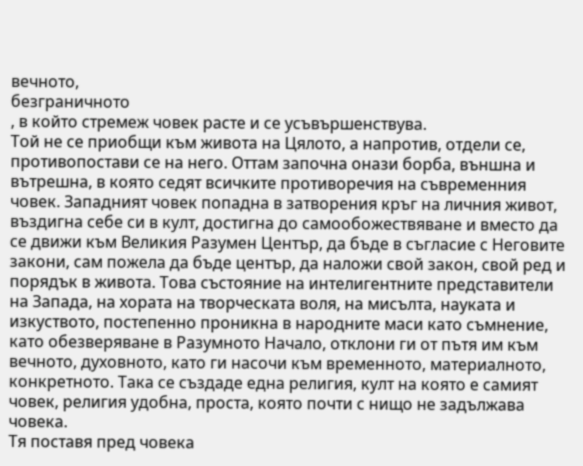вечното,
безграничното
, в който стремеж човек расте и се усъвършенствува.
Той не се приобщи към живота на Цялото, а напротив, отдели се, противопостави се на него. Оттам започна онази борба, външна и вътрешна, в която седят всичките противоречия на съвременния човек. Западният човек попадна в затворения кръг на личния живот, въздигна себе си в култ, достигна до самообожествяване и вместо да се движи към Великия Разумен Център, да бъде в съгласие с Неговите закони, сам пожела да бъде център, да наложи свой закон, свой ред и порядък в живота. Това състояние на интелигентните представители на Запада, на хората на творческата воля, на мисълта, науката и изкуството, постепенно проникна в народните маси като съмнение, като обезверяване в Разумното Начало, отклони ги от пътя им към вечното, духовното, като ги насочи към временното, материалното, конкретното. Така се създаде една религия, култ на която е самият човек, религия удобна, проста, която почти с нищо не задължава човека.
Тя поставя пред човека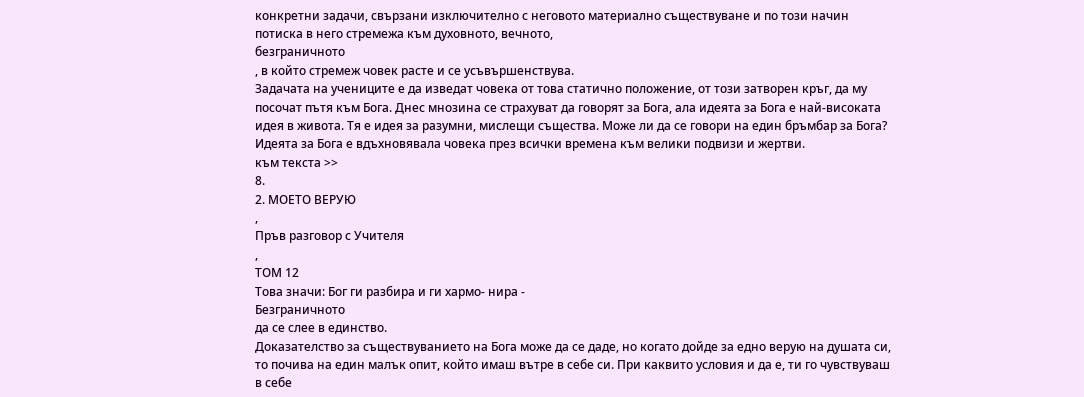конкретни задачи, свързани изключително с неговото материално съществуване и по този начин потиска в него стремежа към духовното, вечното,
безграничното
, в който стремеж човек расте и се усъвършенствува.
Задачата на учениците е да изведат човека от това статично положение, от този затворен кръг, да му посочат пътя към Бога. Днес мнозина се страхуват да говорят за Бога, ала идеята за Бога е най-високата идея в живота. Тя е идея за разумни, мислещи същества. Може ли да се говори на един бръмбар за Бога? Идеята за Бога е вдъхновявала човека през всички времена към велики подвизи и жертви.
към текста >>
8.
2. МОЕТО ВЕРУЮ
,
Пръв разговор с Учителя
,
ТОМ 12
Това значи: Бог ги разбира и ги хармо- нира -
Безграничното
да се слее в единство.
Доказателство за съществуванието на Бога може да се даде, но когато дойде за едно верую на душата си, то почива на един малък опит, който имаш вътре в себе си. При каквито условия и да е, ти го чувствуваш в себе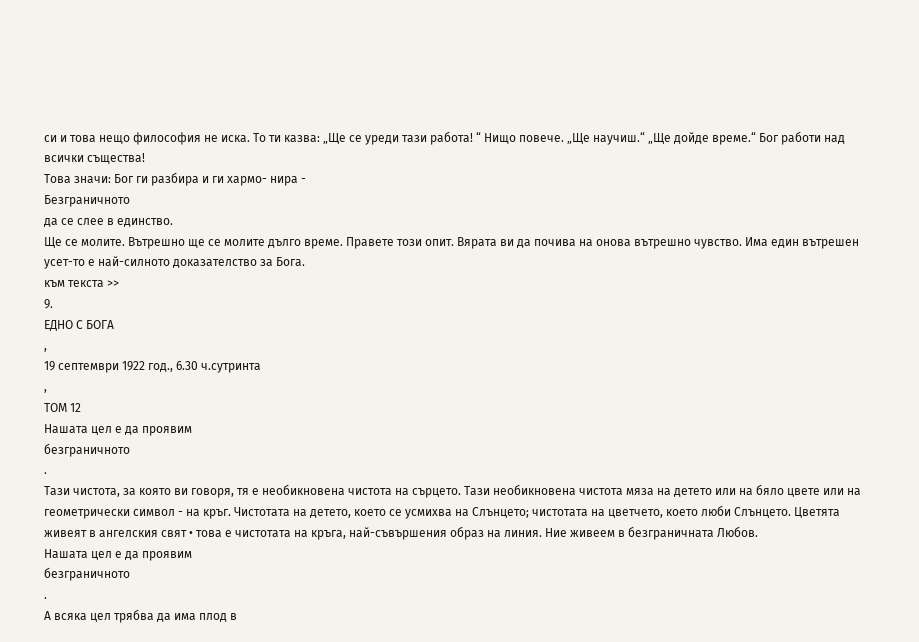си и това нещо философия не иска. То ти казва: „Ще се уреди тази работа! “ Нищо повече. „Ще научиш.“ „Ще дойде време.“ Бог работи над всички същества!
Това значи: Бог ги разбира и ги хармо- нира -
Безграничното
да се слее в единство.
Ще се молите. Вътрешно ще се молите дълго време. Правете този опит. Вярата ви да почива на онова вътрешно чувство. Има един вътрешен усет-то е най-силното доказателство за Бога.
към текста >>
9.
ЕДНО С БОГА
,
19 септември 1922 год., 6.30 ч.сутринта
,
ТОМ 12
Нашата цел е да проявим
безграничното
.
Тази чистота, за която ви говоря, тя е необикновена чистота на сърцето. Тази необикновена чистота мяза на детето или на бяло цвете или на геометрически символ - на кръг. Чистотата на детето, което се усмихва на Слънцето; чистотата на цветчето, което люби Слънцето. Цветята живеят в ангелския свят • това е чистотата на кръга, най-съвършения образ на линия. Ние живеем в безграничната Любов.
Нашата цел е да проявим
безграничното
.
А всяка цел трябва да има плод в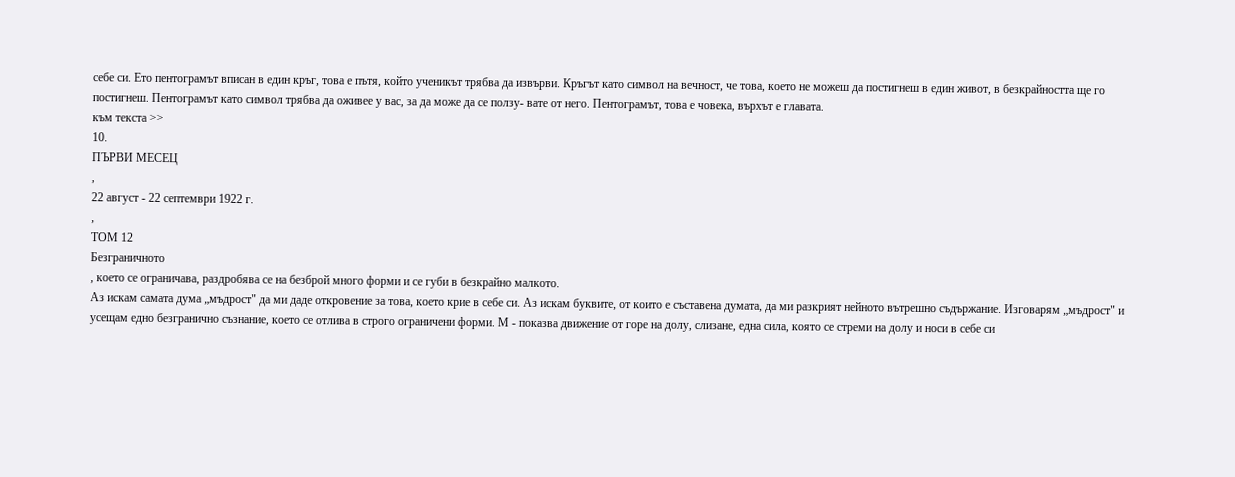себе си. Ето пентограмът вписан в един кръг, това е пътя, който ученикът трябва да извърви. Кръгът като символ на вечност, че това, което не можеш да постигнеш в един живот, в безкрайността ще го постигнеш. Пентограмът като символ трябва да оживее у вас, за да може да се ползу- вате от него. Пентограмът, това е човека, върхът е главата.
към текста >>
10.
ПЪРВИ МЕСЕЦ
,
22 август - 22 септември 1922 г.
,
ТОМ 12
Безграничното
, което се ограничава, раздробява се на безброй много форми и се губи в безкрайно малкото.
Аз искам самата дума „мъдрост" да ми даде откровение за това, което крие в себе си. Аз искам буквите, от които е съставена думата, да ми разкрият нейното вътрешно съдържание. Изговарям „мъдрост" и усещам едно безгранично съзнание, което се отлива в строго ограничени форми. М - показва движение от горе на долу, слизане, една сила, която се стреми на долу и носи в себе си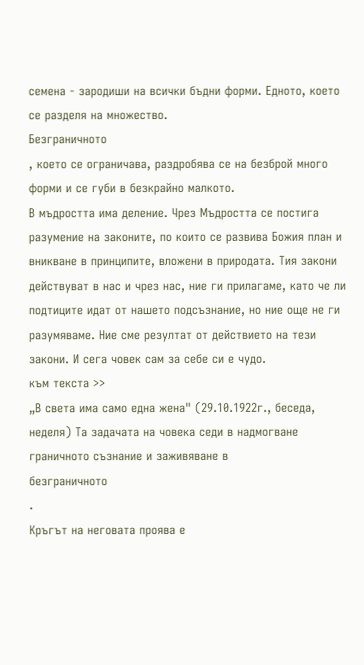семена - зародиши на всички бъдни форми. Едното, което се разделя на множество.
Безграничното
, което се ограничава, раздробява се на безброй много форми и се губи в безкрайно малкото.
В мъдростта има деление. Чрез Мъдростта се постига разумение на законите, по които се развива Божия план и вникване в принципите, вложени в природата. Тия закони действуват в нас и чрез нас, ние ги прилагаме, като че ли подтиците идат от нашето подсъзнание, но ние още не ги разумяваме. Ние сме резултат от действието на тези закони. И сега човек сам за себе си е чудо.
към текста >>
„В света има само една жена" (29.10.1922г., беседа, неделя) Та задачата на човека седи в надмогване граничното съзнание и заживяване в
безграничното
.
Кръгът на неговата проява е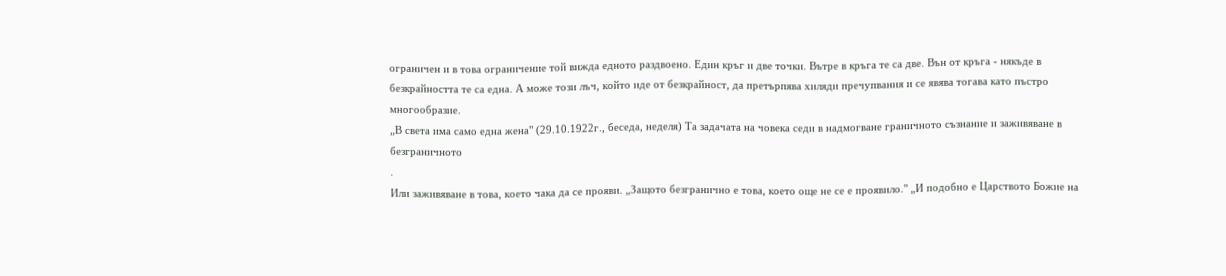ограничен и в това ограничение той вижда едното раздвоено. Един кръг и две точки. Вътре в кръга те са две. Вън от кръга - някъде в безкрайността те са една. А може този лъч, който иде от безкрайност, да претърпява хиляди пречупвания и се явява тогава като пъстро многообразие.
„В света има само една жена" (29.10.1922г., беседа, неделя) Та задачата на човека седи в надмогване граничното съзнание и заживяване в
безграничното
.
Или заживяване в това, което чака да се прояви. „Защото безгранично е това, което още не се е проявило." „И подобно е Царството Божие на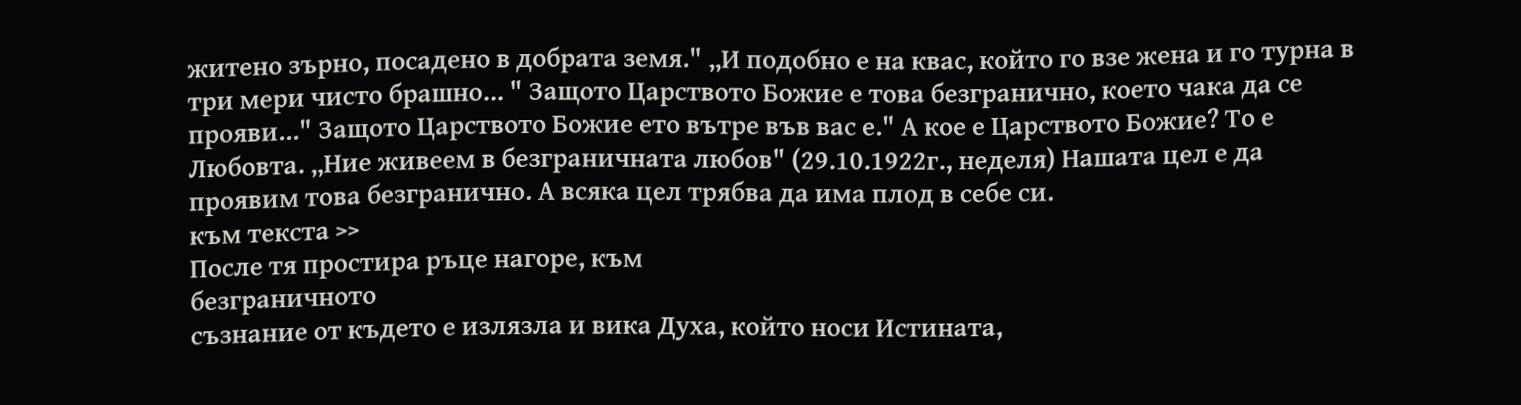житено зърно, посадено в добрата земя." „И подобно е на квас, който го взе жена и го турна в три мери чисто брашно... " Защото Царството Божие е това безгранично, което чака да се прояви..." Защото Царството Божие ето вътре във вас е." А кое е Царството Божие? То е Любовта. „Ние живеем в безграничната любов" (29.10.1922г., неделя) Нашата цел е да проявим това безгранично. А всяка цел трябва да има плод в себе си.
към текста >>
После тя простира ръце нагоре, към
безграничното
съзнание от където е излязла и вика Духа, който носи Истината,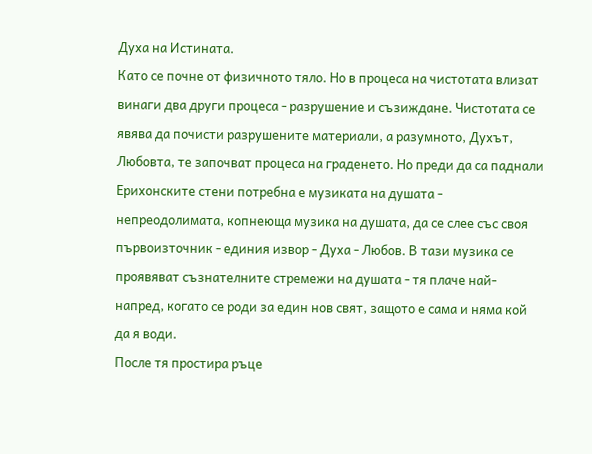Духа на Истината.
Като се почне от физичното тяло. Но в процеса на чистотата влизат винаги два други процеса - разрушение и съзиждане. Чистотата се явява да почисти разрушените материали, а разумното, Духът, Любовта, те започват процеса на граденето. Но преди да са паднали Ерихонските стени потребна е музиката на душата - непреодолимата, копнеюща музика на душата, да се слее със своя първоизточник - единия извор - Духа - Любов. В тази музика се проявяват съзнателните стремежи на душата - тя плаче най-напред, когато се роди за един нов свят, защото е сама и няма кой да я води.
После тя простира ръце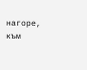нагоре, към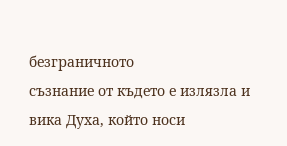безграничното
съзнание от където е излязла и вика Духа, който носи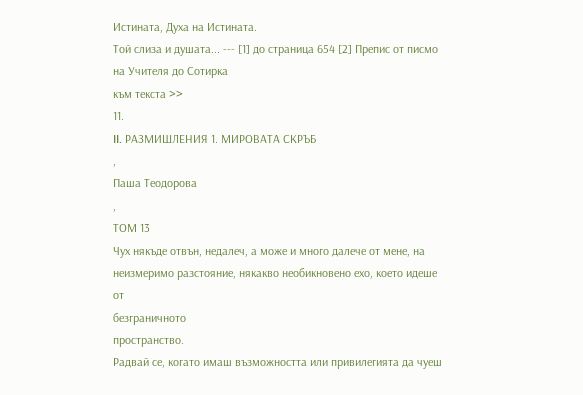Истината, Духа на Истината.
Той слиза и душата... --- [1] до страница 654 [2] Препис от писмо на Учителя до Сотирка
към текста >>
11.
II. РАЗМИШЛЕНИЯ 1. МИРОВАТА СКРЪБ
,
Паша Теодорова
,
ТОМ 13
Чух някъде отвън, недалеч, а може и много далече от мене, на неизмеримо разстояние, някакво необикновено ехо, което идеше от
безграничното
пространство.
Радвай се, когато имаш възможността или привилегията да чуеш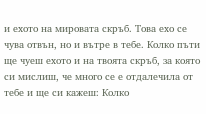и ехото на мировата скръб. Това ехо се чува отвън, но и вътре в тебе. Колко пъти ще чуеш ехото и на твоята скръб, за която си мислиш, че много се е отдалечила от тебе и ще си кажеш: Колко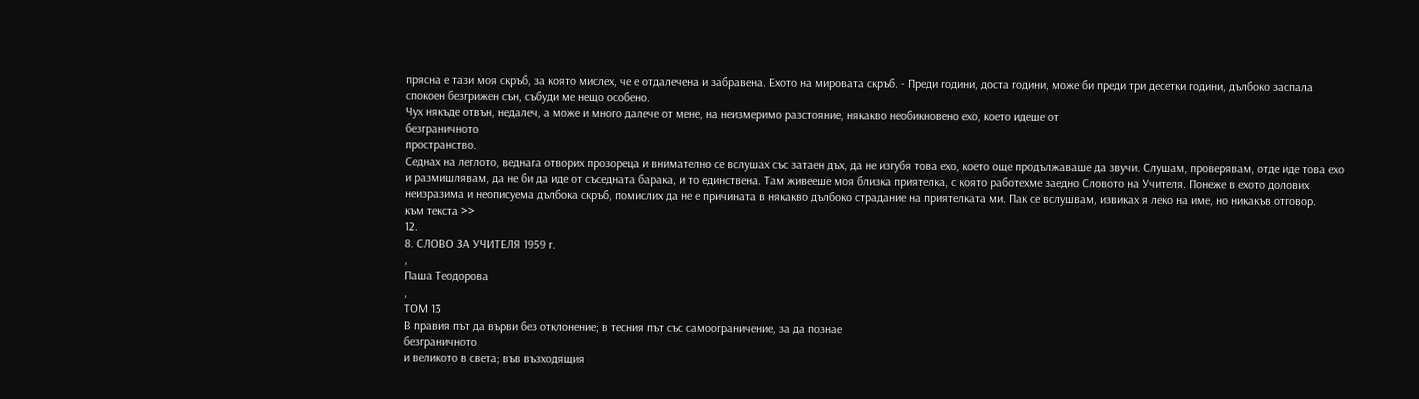прясна е тази моя скръб, за която мислех, че е отдалечена и забравена. Ехото на мировата скръб. - Преди години, доста години, може би преди три десетки години, дълбоко заспала спокоен безгрижен сън, събуди ме нещо особено.
Чух някъде отвън, недалеч, а може и много далече от мене, на неизмеримо разстояние, някакво необикновено ехо, което идеше от
безграничното
пространство.
Седнах на леглото, веднага отворих прозореца и внимателно се вслушах със затаен дъх, да не изгубя това ехо, което още продължаваше да звучи. Слушам, проверявам, отде иде това ехо и размишлявам, да не би да иде от съседната барака, и то единствена. Там живееше моя близка приятелка, с която работехме заедно Словото на Учителя. Понеже в ехото долових неизразима и неописуема дълбока скръб, помислих да не е причината в някакво дълбоко страдание на приятелката ми. Пак се вслушвам, извиках я леко на име, но никакъв отговор.
към текста >>
12.
8. СЛОВО ЗА УЧИТЕЛЯ 1959 г.
,
Паша Теодорова
,
ТОМ 13
В правия път да върви без отклонение; в тесния път със самоограничение, за да познае
безграничното
и великото в света; във възходящия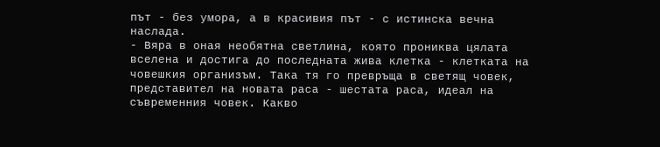път - без умора, а в красивия път - с истинска вечна наслада.
- Вяра в оная необятна светлина, която прониква цялата вселена и достига до последната жива клетка - клетката на човешкия организъм. Така тя го превръща в светящ човек, представител на новата раса - шестата раса, идеал на съвременния човек. Какво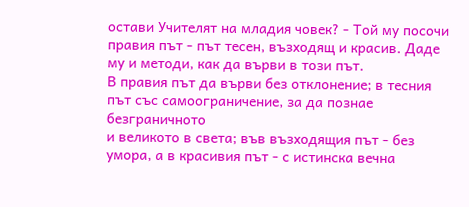остави Учителят на младия човек? - Той му посочи правия път - път тесен, възходящ и красив. Даде му и методи, как да върви в този път.
В правия път да върви без отклонение; в тесния път със самоограничение, за да познае
безграничното
и великото в света; във възходящия път - без умора, а в красивия път - с истинска вечна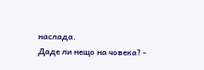наслада.
Даде ли нещо на човека? -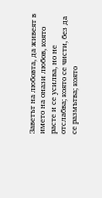Заветът на любовта, да живеят в името на онази любов, която расте и се усилва, но не отслабва; която се чисти, без да се размътва; която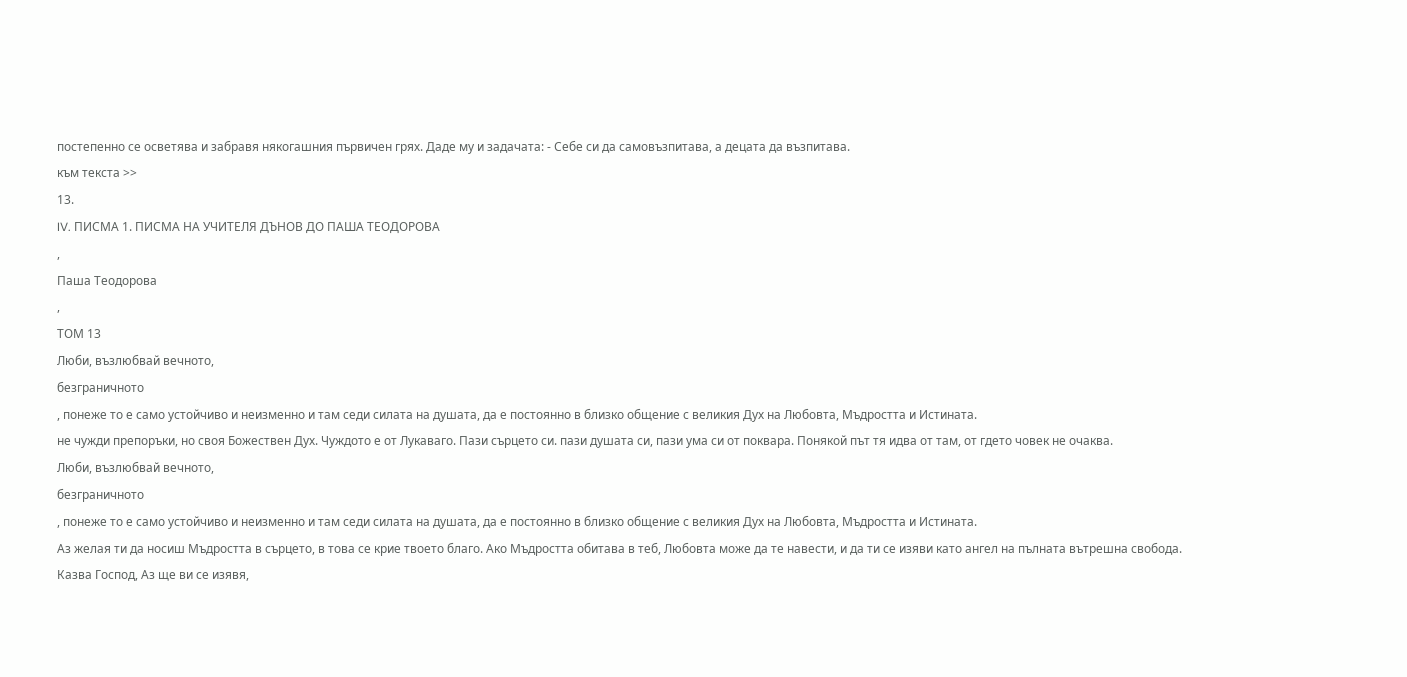постепенно се осветява и забравя някогашния първичен грях. Даде му и задачата: - Себе си да самовъзпитава, а децата да възпитава.
към текста >>
13.
IV. ПИСМА 1. ПИСМА НА УЧИТЕЛЯ ДЪНОВ ДО ПАША ТЕОДОРОВА
,
Паша Теодорова
,
ТОМ 13
Люби, възлюбвай вечното,
безграничното
, понеже то е само устойчиво и неизменно и там седи силата на душата, да е постоянно в близко общение с великия Дух на Любовта, Мъдростта и Истината.
не чужди препоръки, но своя Божествен Дух. Чуждото е от Лукаваго. Пази сърцето си. пази душата си, пази ума си от поквара. Понякой път тя идва от там, от гдето човек не очаква.
Люби, възлюбвай вечното,
безграничното
, понеже то е само устойчиво и неизменно и там седи силата на душата, да е постоянно в близко общение с великия Дух на Любовта, Мъдростта и Истината.
Аз желая ти да носиш Мъдростта в сърцето, в това се крие твоето благо. Ако Мъдростта обитава в теб, Любовта може да те навести, и да ти се изяви като ангел на пълната вътрешна свобода. Казва Господ, Аз ще ви се изявя,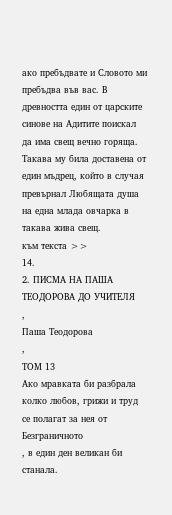ако пребъдвате и Словото ми пребъдва във вас. В древността един от царските синове на Адитите поискал да има свещ вечно горяща. Такава му била доставена от един мъдрец, който в случая превърнал Любящата душа на една млада овчарка в такава жива свещ.
към текста >>
14.
2. ПИСМА НА ПАША ТЕОДОРОВА ДО УЧИТЕЛЯ
,
Паша Теодорова
,
ТОМ 13
Ако мравката би разбрала колко любов, грижи и труд се полагат за нея от
Безграничното
, в един ден великан би станала.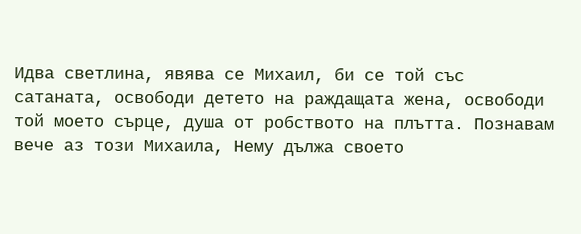Идва светлина, явява се Михаил, би се той със сатаната, освободи детето на раждащата жена, освободи той моето сърце, душа от робството на плътта. Познавам вече аз този Михаила, Нему дължа своето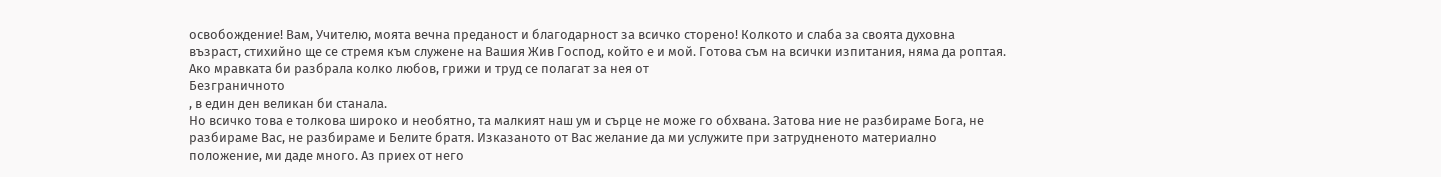освобождение! Вам, Учителю, моята вечна преданост и благодарност за всичко сторено! Колкото и слаба за своята духовна възраст, стихийно ще се стремя към служене на Вашия Жив Господ, който е и мой. Готова съм на всички изпитания, няма да роптая.
Ако мравката би разбрала колко любов, грижи и труд се полагат за нея от
Безграничното
, в един ден великан би станала.
Но всичко това е толкова широко и необятно, та малкият наш ум и сърце не може го обхвана. Затова ние не разбираме Бога, не разбираме Вас, не разбираме и Белите братя. Изказаното от Вас желание да ми услужите при затрудненото материално положение, ми даде много. Аз приех от него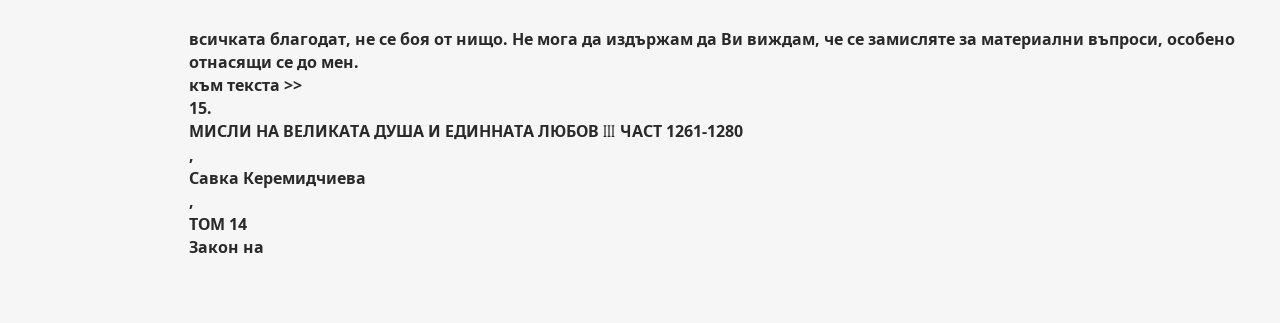всичката благодат, не се боя от нищо. Не мога да издържам да Ви виждам, че се замисляте за материални въпроси, особено отнасящи се до мен.
към текста >>
15.
МИСЛИ НА ВЕЛИКАТА ДУША И ЕДИННАТА ЛЮБОВ III ЧАСТ 1261-1280
,
Савка Керемидчиева
,
ТОМ 14
Закон на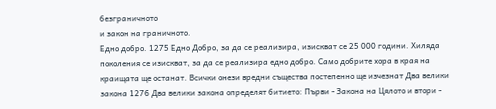безграничното
и закон на граничното.
Едно добро. 1275 Едно Добро, за да се реализира, изискват се 25 000 години. Хиляда поколения се изискват, за да се реализира едно добро. Само добрите хора в края на краищата ще останат. Всички онези вредни същества постепенно ще изчезнат Два велики закона 1276 Два велики закона определят битието: Първи - Закона на Цялото и втори -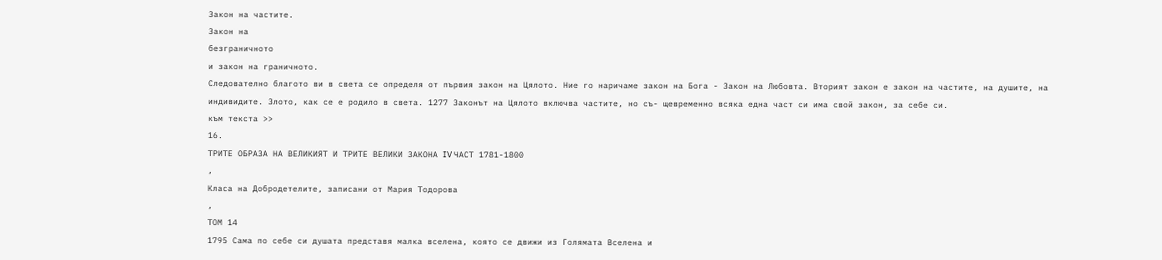Закон на частите.
Закон на
безграничното
и закон на граничното.
Следователно благото ви в света се определя от първия закон на Цялото. Ние го наричаме закон на Бога - Закон на Любовта. Вторият закон е закон на частите, на душите, на индивидите. Злото, как се е родило в света. 1277 Законът на Цялото включва частите, но съ- щевременно всяка една част си има свой закон, за себе си.
към текста >>
16.
ТРИТЕ ОБРАЗА НА ВЕЛИКИЯТ И ТРИТЕ ВЕЛИКИ ЗАКОНА IV ЧАСТ 1781-1800
,
Класа на Добродетелите, записани от Мария Тодорова
,
ТОМ 14
1795 Сама по себе си душата представя малка вселена, която се движи из Голямата Вселена и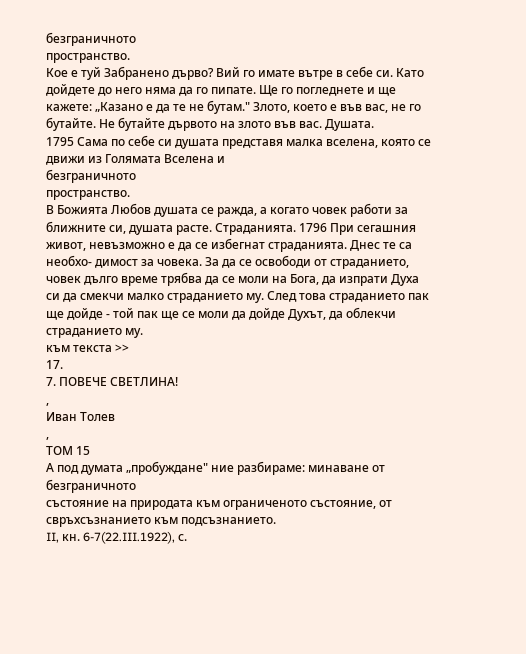безграничното
пространство.
Кое е туй Забранено дърво? Вий го имате вътре в себе си. Като дойдете до него няма да го пипате. Ще го погледнете и ще кажете: „Казано е да те не бутам." Злото, което е във вас, не го бутайте. Не бутайте дървото на злото във вас. Душата.
1795 Сама по себе си душата представя малка вселена, която се движи из Голямата Вселена и
безграничното
пространство.
В Божията Любов душата се ражда, а когато човек работи за ближните си, душата расте. Страданията. 1796 При сегашния живот, невъзможно е да се избегнат страданията. Днес те са необхо- димост за човека. За да се освободи от страданието, човек дълго време трябва да се моли на Бога, да изпрати Духа си да смекчи малко страданието му. След това страданието пак ще дойде - той пак ще се моли да дойде Духът, да облекчи страданието му.
към текста >>
17.
7. ПОВЕЧЕ СВЕТЛИНА!
,
Иван Толев
,
ТОМ 15
А под думата „пробуждане" ние разбираме: минаване от
безграничното
състояние на природата към ограниченото състояние, от свръхсъзнанието към подсъзнанието.
II, кн. 6-7(22.III.1922), с.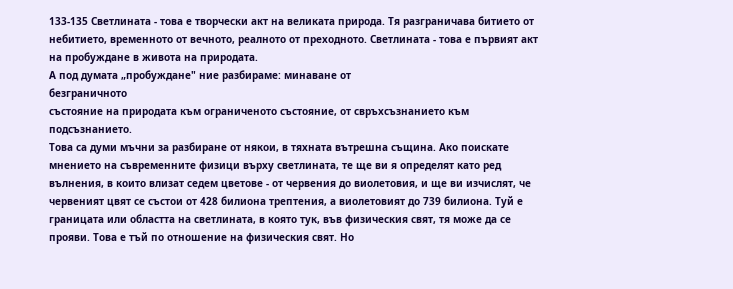133-135 Светлината - това е творчески акт на великата природа. Тя разграничава битието от небитието, временното от вечното, реалното от преходното. Светлината - това е първият акт на пробуждане в живота на природата.
А под думата „пробуждане" ние разбираме: минаване от
безграничното
състояние на природата към ограниченото състояние, от свръхсъзнанието към подсъзнанието.
Това са думи мъчни за разбиране от някои, в тяхната вътрешна същина. Ако поискате мнението на съвременните физици върху светлината, те ще ви я определят като ред вълнения, в които влизат седем цветове - от червения до виолетовия, и ще ви изчислят, че червеният цвят се състои от 428 билиона трептения, а виолетовият до 739 билиона. Туй е границата или областта на светлината, в която тук, във физическия свят, тя може да се прояви. Това е тъй по отношение на физическия свят. Но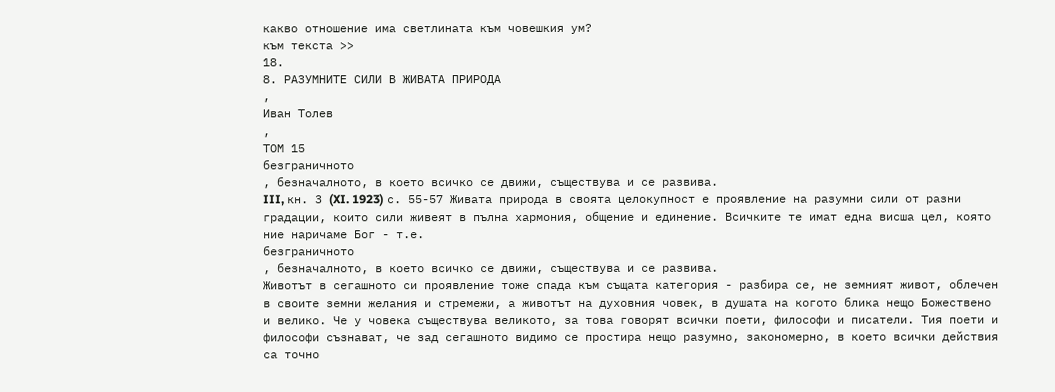какво отношение има светлината към човешкия ум?
към текста >>
18.
8. РАЗУМНИТЕ СИЛИ В ЖИВАТА ПРИРОДА
,
Иван Толев
,
ТОМ 15
безграничното
, безначалното, в което всичко се движи, съществува и се развива.
III, кн. 3 (XI. 1923) с. 55-57 Живата природа в своята целокупност е проявление на разумни сили от разни градации, които сили живеят в пълна хармония, общение и единение. Всичките те имат една висша цел, която ние наричаме Бог - т.е.
безграничното
, безначалното, в което всичко се движи, съществува и се развива.
Животът в сегашното си проявление тоже спада към същата категория - разбира се, не земният живот, облечен в своите земни желания и стремежи, а животът на духовния човек, в душата на когото блика нещо Божествено и велико. Че у човека съществува великото, за това говорят всички поети, философи и писатели. Тия поети и философи съзнават, че зад сегашното видимо се простира нещо разумно, закономерно, в което всички действия са точно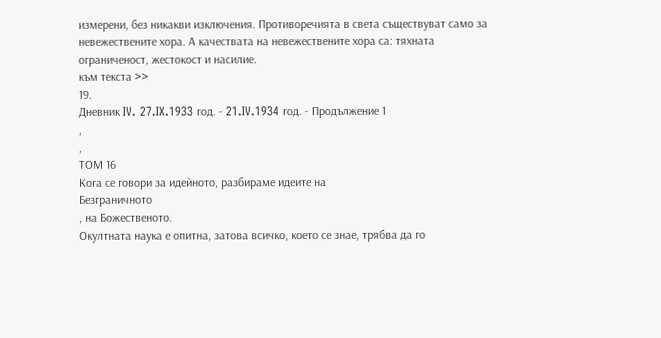измерени, без никакви изключения. Противоречията в света съществуват само за невежествените хора. А качествата на невежествените хора са: тяхната ограниченост, жестокост и насилие.
към текста >>
19.
Дневник IV. 27.IX.1933 год. - 21.IV.1934 год. - Продължение 1
,
,
ТОМ 16
Кога се говори за идейното, разбираме идеите на
Безграничното
, на Божественото.
Окултната наука е опитна, затова всичко, което се знае, трябва да го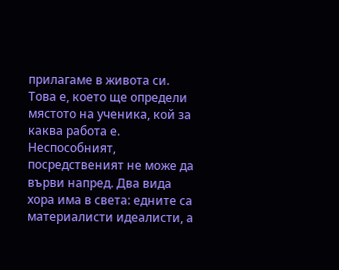прилагаме в живота си. Това е, което ще определи мястото на ученика, кой за каква работа е. Неспособният, посредственият не може да върви напред. Два вида хора има в света: едните са материалисти идеалисти, а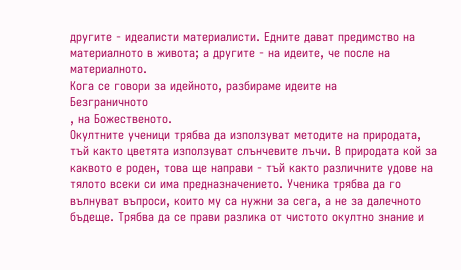другите - идеалисти материалисти. Едните дават предимство на материалното в живота; а другите - на идеите, че после на материалното.
Кога се говори за идейното, разбираме идеите на
Безграничното
, на Божественото.
Окултните ученици трябва да използуват методите на природата, тъй както цветята използуват слънчевите лъчи. В природата кой за каквото е роден, това ще направи - тъй както различните удове на тялото всеки си има предназначението. Ученика трябва да го вълнуват въпроси, които му са нужни за сега, а не за далечното бъдеще. Трябва да се прави разлика от чистото окултно знание и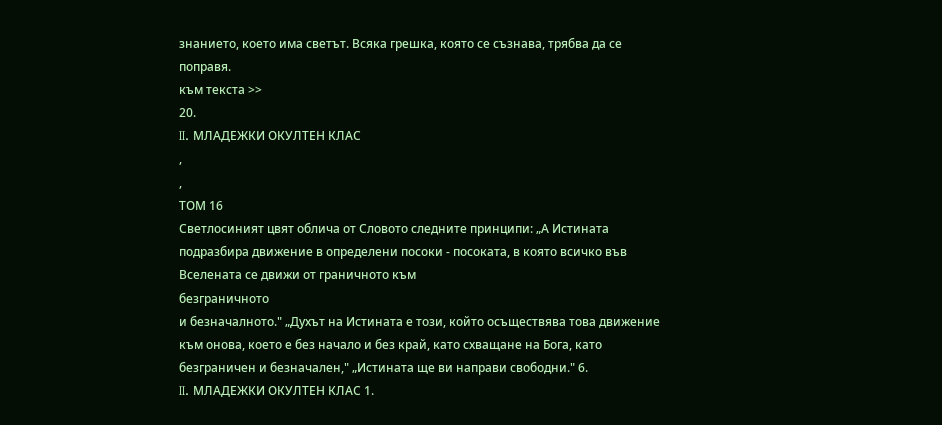знанието, което има светът. Всяка грешка, която се съзнава, трябва да се поправя.
към текста >>
20.
II. МЛАДЕЖКИ ОКУЛТЕН КЛАС
,
,
ТОМ 16
Светлосиният цвят облича от Словото следните принципи: „А Истината подразбира движение в определени посоки - посоката, в която всичко във Вселената се движи от граничното към
безграничното
и безначалното." „Духът на Истината е този, който осъществява това движение към онова, което е без начало и без край, като схващане на Бога, като безграничен и безначален," „Истината ще ви направи свободни." 6.
II. МЛАДЕЖКИ ОКУЛТЕН КЛАС 1.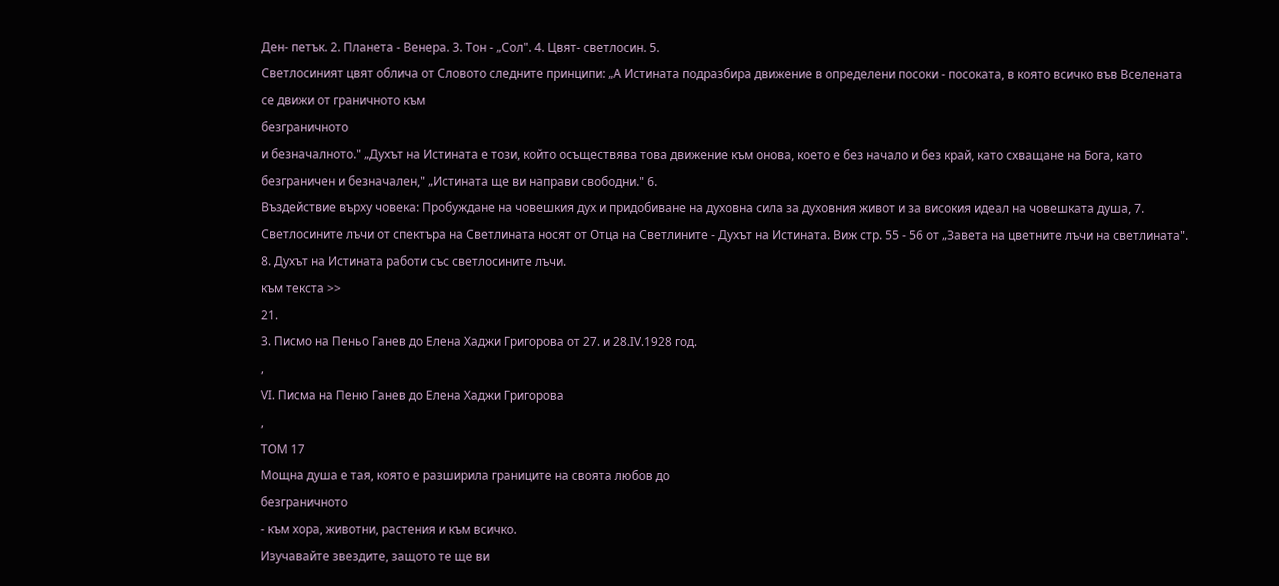Ден- петък. 2. Планета - Венера. 3. Тон - „Сол". 4. Цвят- светлосин. 5.
Светлосиният цвят облича от Словото следните принципи: „А Истината подразбира движение в определени посоки - посоката, в която всичко във Вселената се движи от граничното към
безграничното
и безначалното." „Духът на Истината е този, който осъществява това движение към онова, което е без начало и без край, като схващане на Бога, като безграничен и безначален," „Истината ще ви направи свободни." 6.
Въздействие върху човека: Пробуждане на човешкия дух и придобиване на духовна сила за духовния живот и за високия идеал на човешката душа, 7. Светлосините лъчи от спектъра на Светлината носят от Отца на Светлините - Духът на Истината. Виж стр. 55 - 56 от „Завета на цветните лъчи на светлината". 8. Духът на Истината работи със светлосините лъчи.
към текста >>
21.
3. Писмо на Пеньо Ганев до Елена Хаджи Григорова от 27. и 28.IV.1928 год.
,
VI. Писма на Пеню Ганев до Елена Хаджи Григорова
,
ТОМ 17
Мощна душа е тая, която е разширила границите на своята любов до
безграничното
- към хора, животни, растения и към всичко.
Изучавайте звездите, защото те ще ви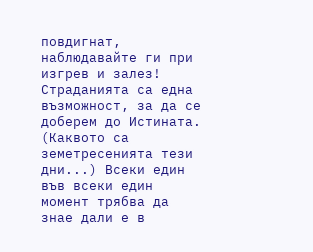повдигнат, наблюдавайте ги при изгрев и залез! Страданията са една възможност, за да се доберем до Истината. (Каквото са земетресенията тези дни...) Всеки един във всеки един момент трябва да знае дали е в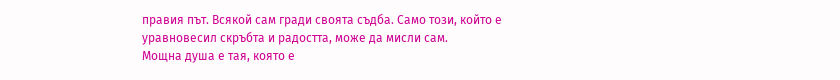правия път. Всякой сам гради своята съдба. Само този, който е уравновесил скръбта и радостта, може да мисли сам.
Мощна душа е тая, която е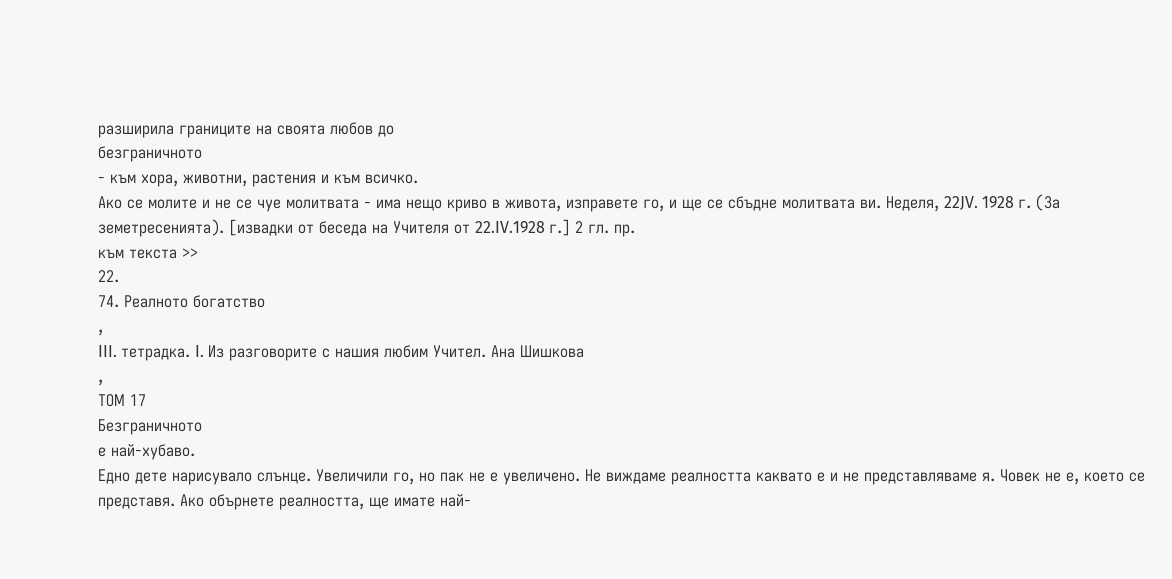разширила границите на своята любов до
безграничното
- към хора, животни, растения и към всичко.
Ако се молите и не се чуе молитвата - има нещо криво в живота, изправете го, и ще се сбъдне молитвата ви. Неделя, 22JV. 1928 г. (За земетресенията). [извадки от беседа на Учителя от 22.IV.1928 г.] 2 гл. пр.
към текста >>
22.
74. Реалното богатство
,
III. тетрадка. I. Из разговорите с нашия любим Учител. Ана Шишкова
,
ТОМ 17
Безграничното
е най-хубаво.
Едно дете нарисувало слънце. Увеличили го, но пак не е увеличено. Не виждаме реалността каквато е и не представляваме я. Човек не е, което се представя. Ако обърнете реалността, ще имате най-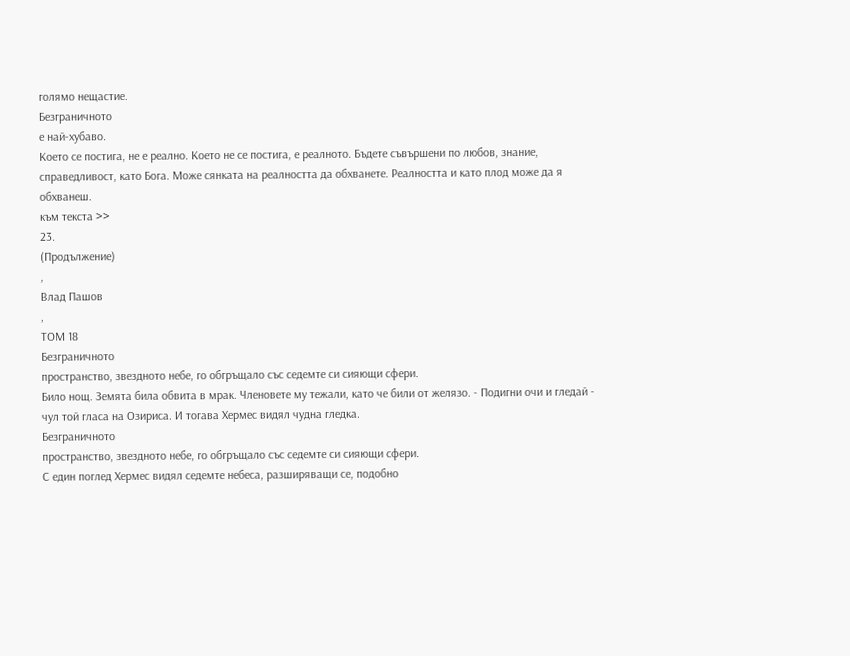голямо нещастие.
Безграничното
е най-хубаво.
Което се постига, не е реално. Което не се постига, е реалното. Бъдете съвършени по любов, знание, справедливост, като Бога. Може сянката на реалността да обхванете. Реалността и като плод може да я обхванеш.
към текста >>
23.
(Продължение)
,
Влад Пашов
,
ТОМ 18
Безграничното
пространство, звездното небе, го обгръщало със седемте си сияющи сфери.
Било нощ. Земята била обвита в мрак. Членовете му тежали, като че били от желязо. - Подигни очи и гледай - чул той гласа на Озириса. И тогава Хермес видял чудна гледка.
Безграничното
пространство, звездното небе, го обгръщало със седемте си сияющи сфери.
С един поглед Хермес видял седемте небеса, разширяващи се, подобно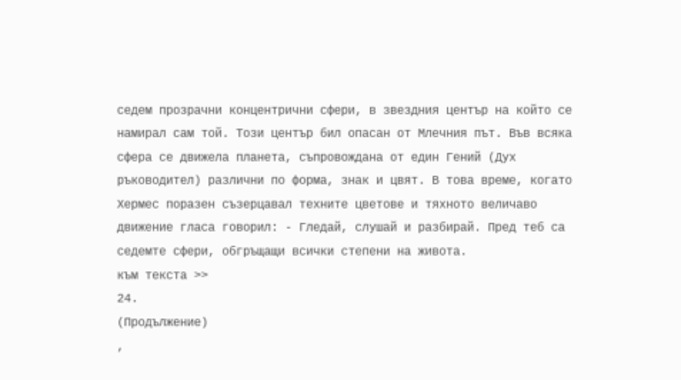седем прозрачни концентрични сфери, в звездния център на който се намирал сам той. Този център бил опасан от Млечния път. Във всяка сфера се движела планета, съпровождана от един Гений (Дух ръководител) различни по форма, знак и цвят. В това време, когато Хермес поразен съзерцавал техните цветове и тяхното величаво движение гласа говорил: - Гледай, слушай и разбирай. Пред теб са седемте сфери, обгръщащи всички степени на живота.
към текста >>
24.
(Продължение)
,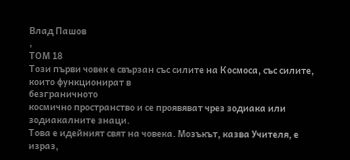Влад Пашов
,
ТОМ 18
Този първи човек е свързан със силите на Космоса, със силите, които функционират в
безграничното
космично пространство и се проявяват чрез зодиака или зодиакалните знаци.
Това е идейният свят на човека. Мозъкът, казва Учителя, е израз,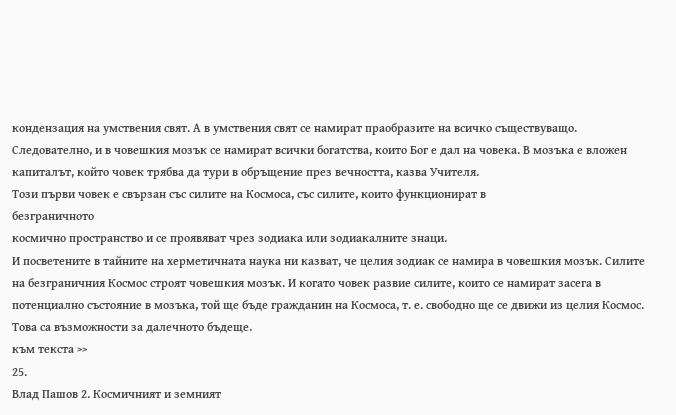кондензация на умствения свят. А в умствения свят се намират праобразите на всичко съществуващо. Следователно, и в човешкия мозък се намират всички богатства, които Бог е дал на човека. В мозъка е вложен капиталът, който човек трябва да тури в обръщение през вечността, казва Учителя.
Този първи човек е свързан със силите на Космоса, със силите, които функционират в
безграничното
космично пространство и се проявяват чрез зодиака или зодиакалните знаци.
И посветените в тайните на херметичната наука ни казват, че целия зодиак се намира в човешкия мозък. Силите на безграничния Космос строят човешкия мозък. И когато човек развие силите, които се намират засега в потенциално състояние в мозъка, той ще бъде гражданин на Космоса, т. е. свободно ще се движи из целия Космос. Това са възможности за далечното бъдеще.
към текста >>
25.
Влад Пашов 2. Космичният и земният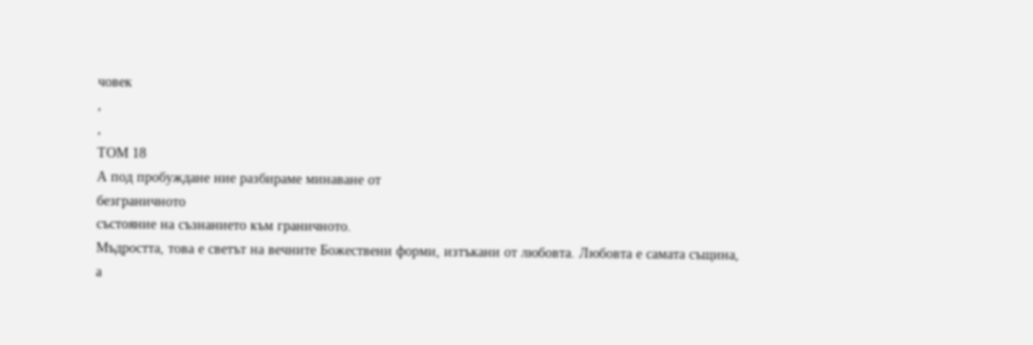човек
,
,
ТОМ 18
А под пробуждане ние разбираме минаване от
безграничното
състояние на съзнанието към граничното.
Мъдростта, това е светът на вечните Божествени форми, изтъкани от любовта. Любовта е самата същина, а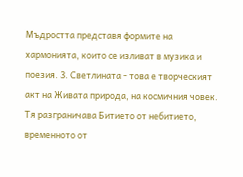Мъдростта представя формите на хармонията, които се изливат в музика и поезия. 3. Светлината - това е творческият акт на Живата природа, на космичния човек. Тя разграничава Битието от небитието, временното от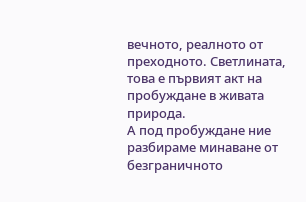вечното, реалното от преходното. Светлината, това е първият акт на пробуждане в живата природа.
А под пробуждане ние разбираме минаване от
безграничното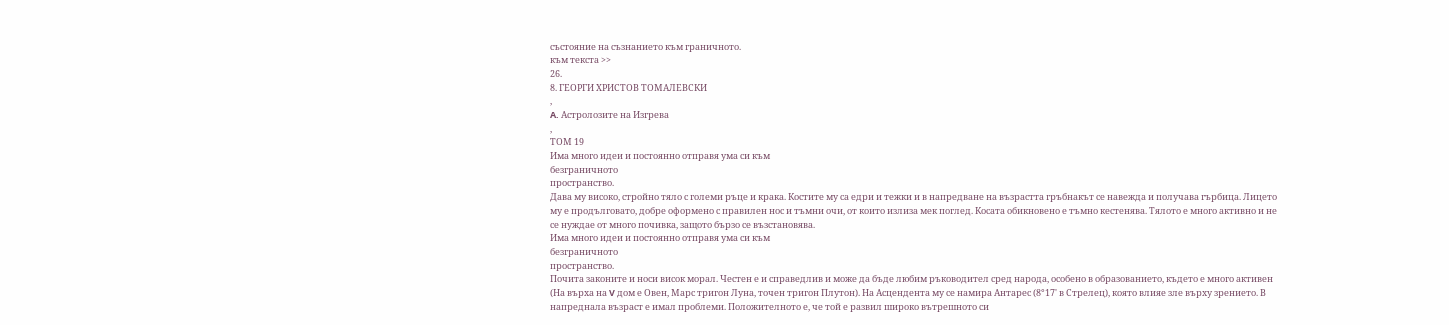състояние на съзнанието към граничното.
към текста >>
26.
8. ГЕОРГИ ХРИСТОВ ТОМАЛЕВСКИ
,
A. Астролозите на Изгрева
,
ТОМ 19
Има много идеи и постоянно отправя ума си към
безграничното
пространство.
Дава му високо, стройно тяло с големи ръце и крака. Костите му са едри и тежки и в напредване на възрастта гръбнакът се навежда и получава гърбица. Лицето му е продълговато, добре оформено с правилен нос и тъмни очи, от които излиза мек поглед. Косата обикновено е тъмно кестенява. Тялото е много активно и не се нуждае от много почивка, защото бързо се възстановява.
Има много идеи и постоянно отправя ума си към
безграничното
пространство.
Почита законите и носи висок морал. Честен е и справедлив и може да бъде любим ръководител сред народа, особено в образованието, където е много активен (На върха на V дом е Овен, Марс тригон Луна, точен тригон Плутон). На Асцендента му се намира Антарес (8°17' в Стрелец), която влияе зле върху зрението. В напреднала възраст е имал проблеми. Положителното е, че той е развил широко вътрешното си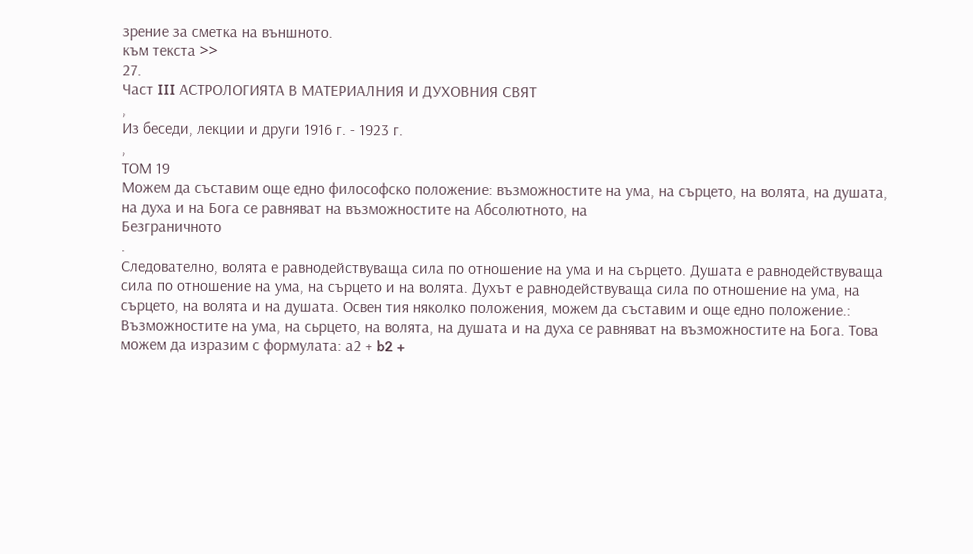зрение за сметка на външното.
към текста >>
27.
Част III АСТРОЛОГИЯТА В МАТЕРИАЛНИЯ И ДУХОВНИЯ СВЯТ
,
Из беседи, лекции и други 1916 г. - 1923 г.
,
ТОМ 19
Можем да съставим още едно философско положение: възможностите на ума, на сърцето, на волята, на душата, на духа и на Бога се равняват на възможностите на Абсолютното, на
Безграничното
.
Следователно, волята е равнодействуваща сила по отношение на ума и на сърцето. Душата е равнодействуваща сила по отношение на ума, на сърцето и на волята. Духът е равнодействуваща сила по отношение на ума, на сърцето, на волята и на душата. Освен тия няколко положения, можем да съставим и още едно положение.: Възможностите на ума, на сьрцето, на волята, на душата и на духа се равняват на възможностите на Бога. Това можем да изразим с формулата: а2 + b2 +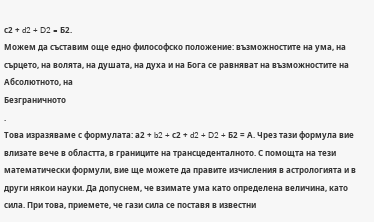с2 + d2 + D2 = Б2.
Можем да съставим още едно философско положение: възможностите на ума, на сърцето, на волята, на душата, на духа и на Бога се равняват на възможностите на Абсолютното, на
Безграничното
.
Това изразяваме с формулата: а2 + b2 + с2 + d2 + D2 + Б2 = А. Чрез тази формула вие влизате вече в областта, в границите на трансцеденталното. С помощта на тези математически формули, вие ще можете да правите изчисления в астрологията и в други някои науки. Да допуснем, че взимате ума като определена величина, като сила. При това, приемете, че гази сила се поставя в известни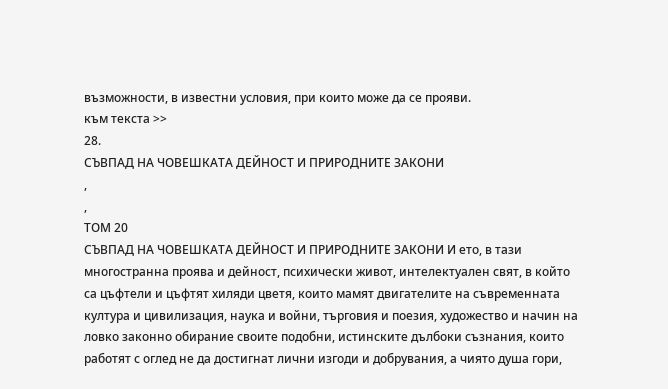възможности, в известни условия, при които може да се прояви.
към текста >>
28.
СЪВПАД НА ЧОВЕШКАТА ДЕЙНОСТ И ПРИРОДНИТЕ ЗАКОНИ
,
,
ТОМ 20
СЪВПАД НА ЧОВЕШКАТА ДЕЙНОСТ И ПРИРОДНИТЕ ЗАКОНИ И ето, в тази многостранна проява и дейност, психически живот, интелектуален свят, в който са цъфтели и цъфтят хиляди цветя, които мамят двигателите на съвременната култура и цивилизация, наука и войни, търговия и поезия, художество и начин на ловко законно обирание своите подобни, истинските дълбоки съзнания, които работят с оглед не да достигнат лични изгоди и добрувания, а чиято душа гори,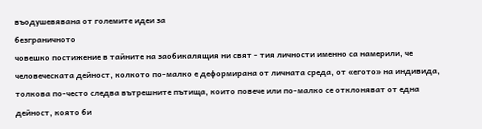въодушевявана от големите идеи за
безграничното
човешко постижение в тайните на заобикалящия ни свят - тия личности именно са намерили, че человеческата дейност, колкото по-малко е деформирана от личната среда, от «егото» на индивида, толкова по-често следва вътрешните пътища, които повече или по-малко се отклоняват от една дейност, която би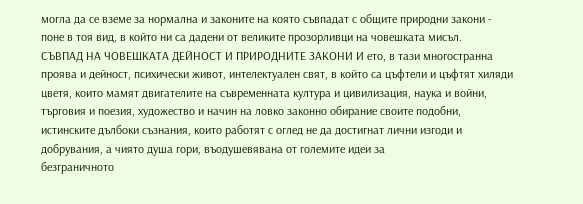могла да се вземе за нормална и законите на която съвпадат с общите природни закони - поне в тоя вид, в който ни са дадени от великите прозорливци на човешката мисъл.
СЪВПАД НА ЧОВЕШКАТА ДЕЙНОСТ И ПРИРОДНИТЕ ЗАКОНИ И ето, в тази многостранна проява и дейност, психически живот, интелектуален свят, в който са цъфтели и цъфтят хиляди цветя, които мамят двигателите на съвременната култура и цивилизация, наука и войни, търговия и поезия, художество и начин на ловко законно обирание своите подобни, истинските дълбоки съзнания, които работят с оглед не да достигнат лични изгоди и добрувания, а чиято душа гори, въодушевявана от големите идеи за
безграничното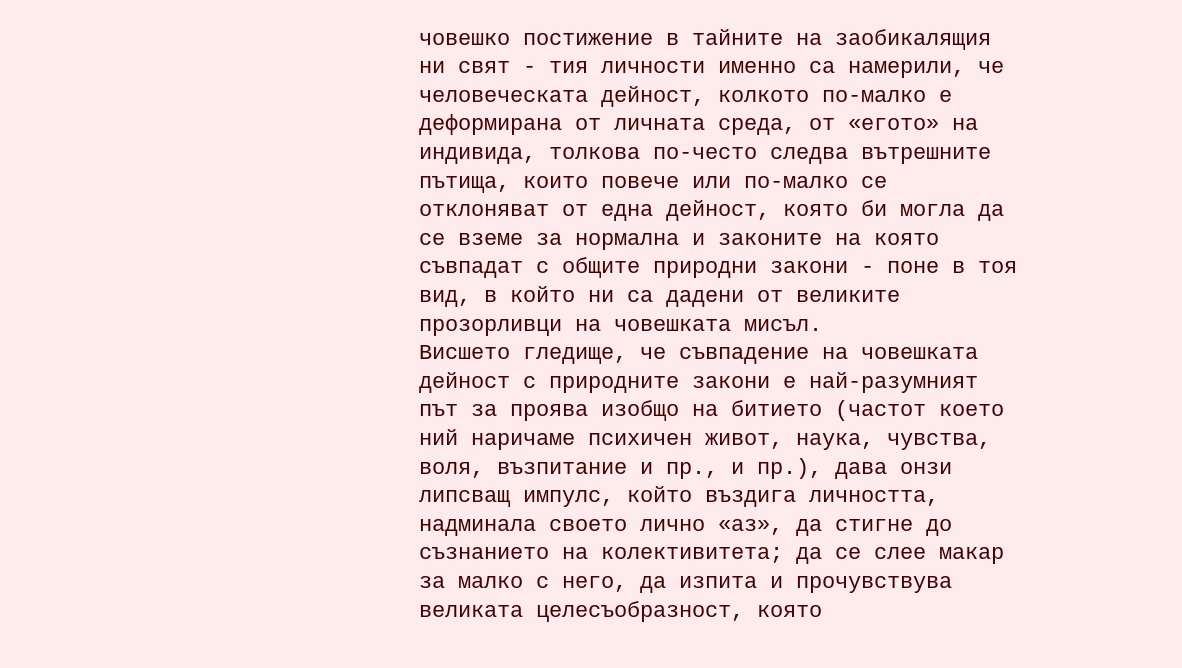човешко постижение в тайните на заобикалящия ни свят - тия личности именно са намерили, че человеческата дейност, колкото по-малко е деформирана от личната среда, от «егото» на индивида, толкова по-често следва вътрешните пътища, които повече или по-малко се отклоняват от една дейност, която би могла да се вземе за нормална и законите на която съвпадат с общите природни закони - поне в тоя вид, в който ни са дадени от великите прозорливци на човешката мисъл.
Висшето гледище, че съвпадение на човешката дейност с природните закони е най-разумният път за проява изобщо на битието (частот което ний наричаме психичен живот, наука, чувства, воля, възпитание и пр., и пр.), дава онзи липсващ импулс, който въздига личността, надминала своето лично «аз», да стигне до съзнанието на колективитета; да се слее макар за малко с него, да изпита и прочувствува великата целесъобразност, която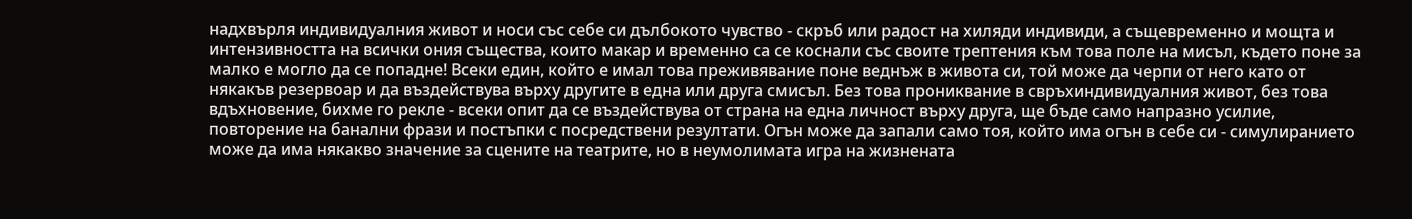надхвърля индивидуалния живот и носи със себе си дълбокото чувство - скръб или радост на хиляди индивиди, а същевременно и мощта и интензивността на всички ония същества, които макар и временно са се коснали със своите трептения към това поле на мисъл, където поне за малко е могло да се попадне! Всеки един, който е имал това преживявание поне веднъж в живота си, той може да черпи от него като от някакъв резервоар и да въздействува върху другите в една или друга смисъл. Без това прониквание в свръхиндивидуалния живот, без това вдъхновение, бихме го рекле - всеки опит да се въздействува от страна на една личност върху друга, ще бъде само напразно усилие, повторение на банални фрази и постъпки с посредствени резултати. Огън може да запали само тоя, който има огън в себе си - симулиранието може да има някакво значение за сцените на театрите, но в неумолимата игра на жизнената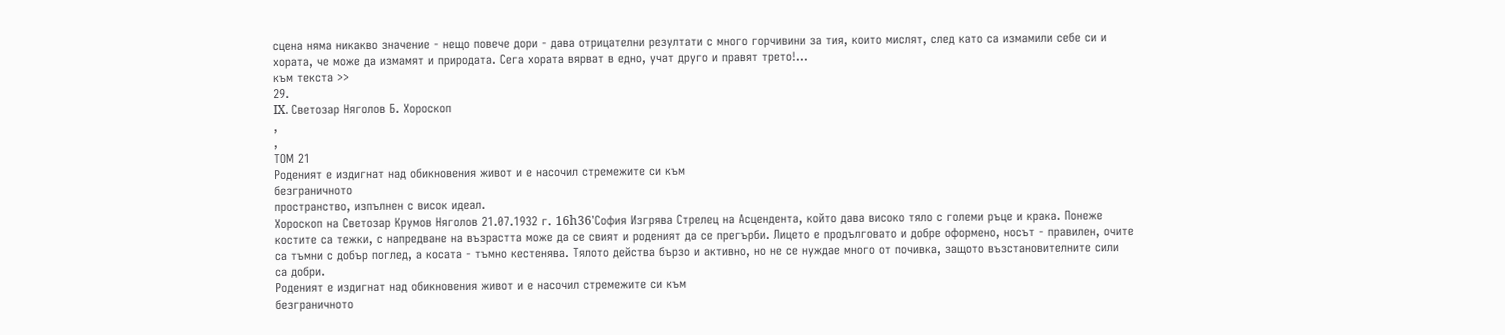сцена няма никакво значение - нещо повече дори - дава отрицателни резултати с много горчивини за тия, които мислят, след като са измамили себе си и хората, че може да измамят и природата. Сега хората вярват в едно, учат друго и правят трето!...
към текста >>
29.
IX. Светозар Няголов Б. Хороскоп
,
,
ТОМ 21
Роденият е издигнат над обикновения живот и е насочил стремежите си към
безграничното
пространство, изпълнен с висок идеал.
Хороскоп на Светозар Крумов Няголов 21.07.1932 г. 16h36'София Изгрява Стрелец на Асцендента, който дава високо тяло с големи ръце и крака. Понеже костите са тежки, с напредване на възрастта може да се свият и роденият да се прегърби. Лицето е продълговато и добре оформено, носът - правилен, очите са тъмни с добър поглед, а косата - тъмно кестенява. Тялото действа бързо и активно, но не се нуждае много от почивка, защото възстановителните сили са добри.
Роденият е издигнат над обикновения живот и е насочил стремежите си към
безграничното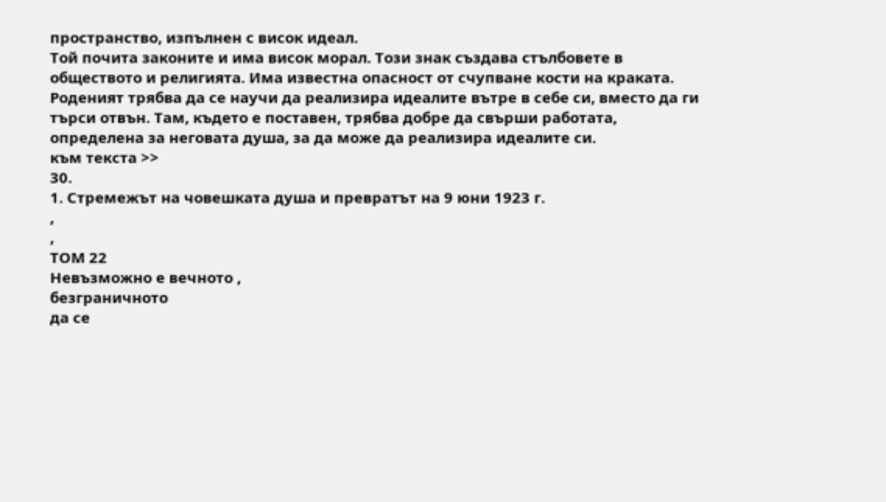пространство, изпълнен с висок идеал.
Той почита законите и има висок морал. Този знак създава стълбовете в обществото и религията. Има известна опасност от счупване кости на краката. Роденият трябва да се научи да реализира идеалите вътре в себе си, вместо да ги търси отвън. Там, където е поставен, трябва добре да свърши работата, определена за неговата душа, за да може да реализира идеалите си.
към текста >>
30.
1. Стремежът на човешката душа и превратът на 9 юни 1923 г.
,
,
ТОМ 22
Невъзможно е вечното ,
безграничното
да се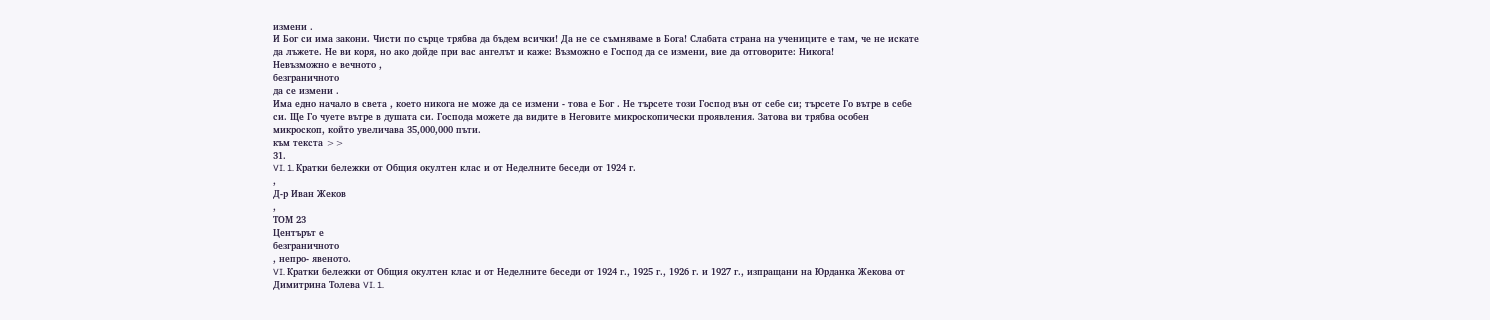измени .
И Бог си има закони. Чисти по сърце трябва да бъдем всички! Да не се съмняваме в Бога! Слабата страна на учениците е там, че не искате да лъжете. Не ви коря, но ако дойде при вас ангелът и каже: Възможно е Господ да се измени, вие да отговорите: Никога!
Невъзможно е вечното ,
безграничното
да се измени .
Има едно начало в света , което никога не може да се измени - това е Бог . Не търсете този Господ вън от себе си; търсете Го вътре в себе си. Ще Го чуете вътре в душата си. Господа можете да видите в Неговите микроскопически проявления. Затова ви трябва особен микроскоп, който увеличава 35,000,000 пъти.
към текста >>
31.
VI. 1. Кратки бележки от Общия окултен клас и от Неделните беседи от 1924 г.
,
Д-р Иван Жеков
,
ТОМ 23
Центърът е
безграничното
, непро- явеното.
VI. Кратки бележки от Общия окултен клас и от Неделните беседи от 1924 г., 1925 г., 1926 г. и 1927 г., изпращани на Юрданка Жекова от Димитрина Толева VI. 1.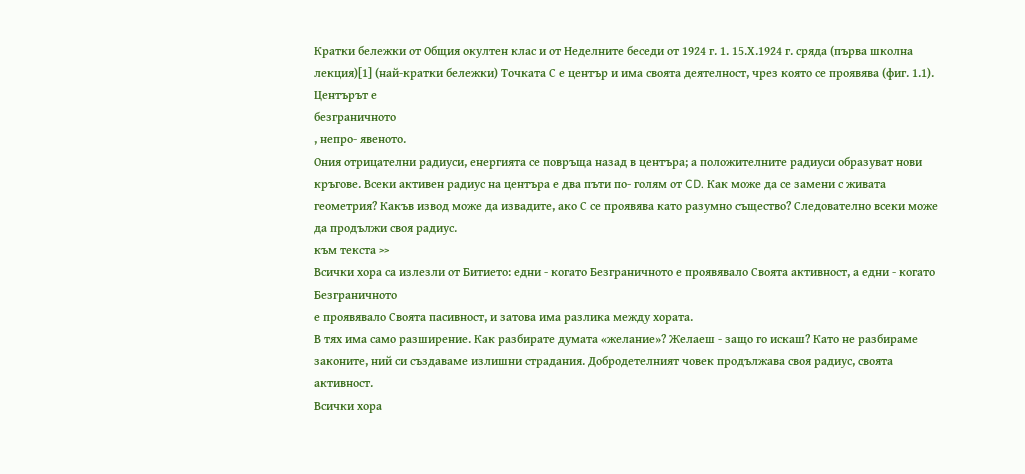Кратки бележки от Общия окултен клас и от Неделните беседи от 1924 г. 1. 15.Х.1924 г. сряда (първа школна лекция)[1] (най-кратки бележки) Точката С е център и има своята деятелност, чрез която се проявява (фиг. 1.1).
Центърът е
безграничното
, непро- явеното.
Ония отрицателни радиуси, енергията се повръща назад в центъра; а положителните радиуси образуват нови кръгове. Всеки активен радиус на центъра е два пъти по- голям от CD. Как може да се замени с живата геометрия? Какъв извод може да извадите, ако С се проявява като разумно същество? Следователно всеки може да продължи своя радиус.
към текста >>
Всички хора са излезли от Битието: едни - когато Безграничното е проявявало Своята активност, а едни - когато
Безграничното
е проявявало Своята пасивност, и затова има разлика между хората.
В тях има само разширение. Как разбирате думата «желание»? Желаеш - защо го искаш? Като не разбираме законите, ний си създаваме излишни страдания. Добродетелният човек продължава своя радиус, своята активност.
Всички хора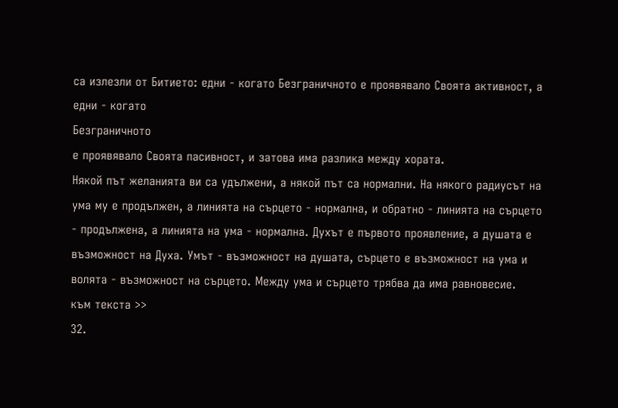са излезли от Битието: едни - когато Безграничното е проявявало Своята активност, а едни - когато
Безграничното
е проявявало Своята пасивност, и затова има разлика между хората.
Някой път желанията ви са удължени, а някой път са нормални. На някого радиусът на ума му е продължен, а линията на сърцето - нормална, и обратно - линията на сърцето - продължена, а линията на ума - нормална. Духът е първото проявление, а душата е възможност на Духа. Умът - възможност на душата, сърцето е възможност на ума и волята - възможност на сърцето. Между ума и сърцето трябва да има равновесие.
към текста >>
32.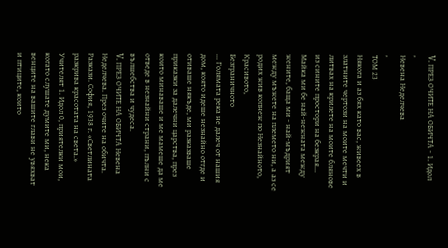V. ПРЕЗ ОЧИТЕ НА ОБИЧТА - 1. Идол
,
Невена Неделчева
,
ТОМ 23
Някога и аз бях като вас, живеех в златните чертози на моите мечти и литвах на крилете на моите блянове из сините простори на безкрая... Майка ми бе най-нежната между жените, баща ми - най-мъдрият между мъжете на племето ни, а аз се родих жив копнеж по Незнайното, Красивото,
Безграничното
... Голямата река не далеч от нашия дом, която идеше незнайно отгде и отиваше някъде, ми разказваше приказки за далечни царства, през които минаваше и ме мамеше да ме отведе в незнайни страни, пълни с вълшебства и чудеса.
V. ПРЕЗ ОЧИТЕ НА ОБИЧТА Невена Неделчева. През очите на обичта. Разкази. София, 1938 г. «Светлината разкрива красотата на света.» Учителят 1. Идол 0, приятелки мои, когато слушате думите ми, нека венците на вашите глави не увяхват и птиците, които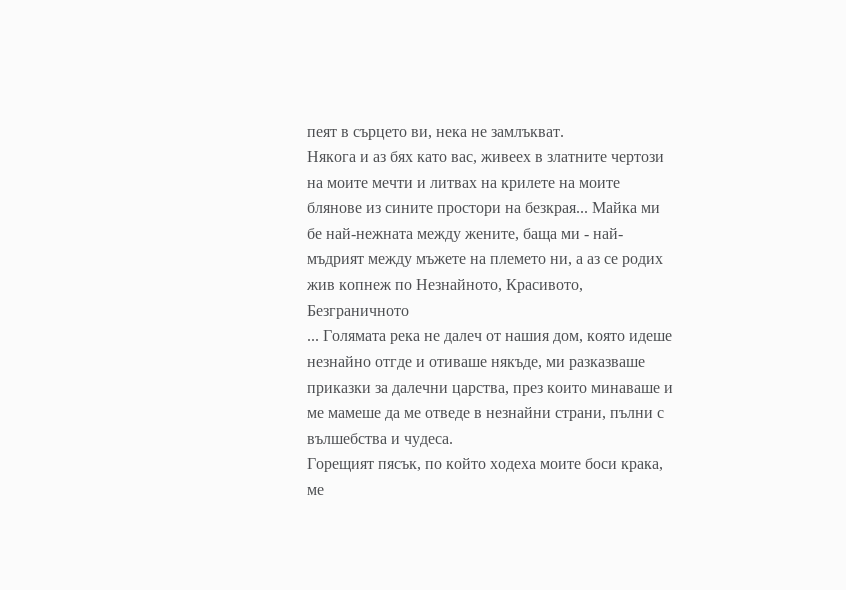пеят в сърцето ви, нека не замлъкват.
Някога и аз бях като вас, живеех в златните чертози на моите мечти и литвах на крилете на моите блянове из сините простори на безкрая... Майка ми бе най-нежната между жените, баща ми - най-мъдрият между мъжете на племето ни, а аз се родих жив копнеж по Незнайното, Красивото,
Безграничното
... Голямата река не далеч от нашия дом, която идеше незнайно отгде и отиваше някъде, ми разказваше приказки за далечни царства, през които минаваше и ме мамеше да ме отведе в незнайни страни, пълни с вълшебства и чудеса.
Горещият пясък, по който ходеха моите боси крака, ме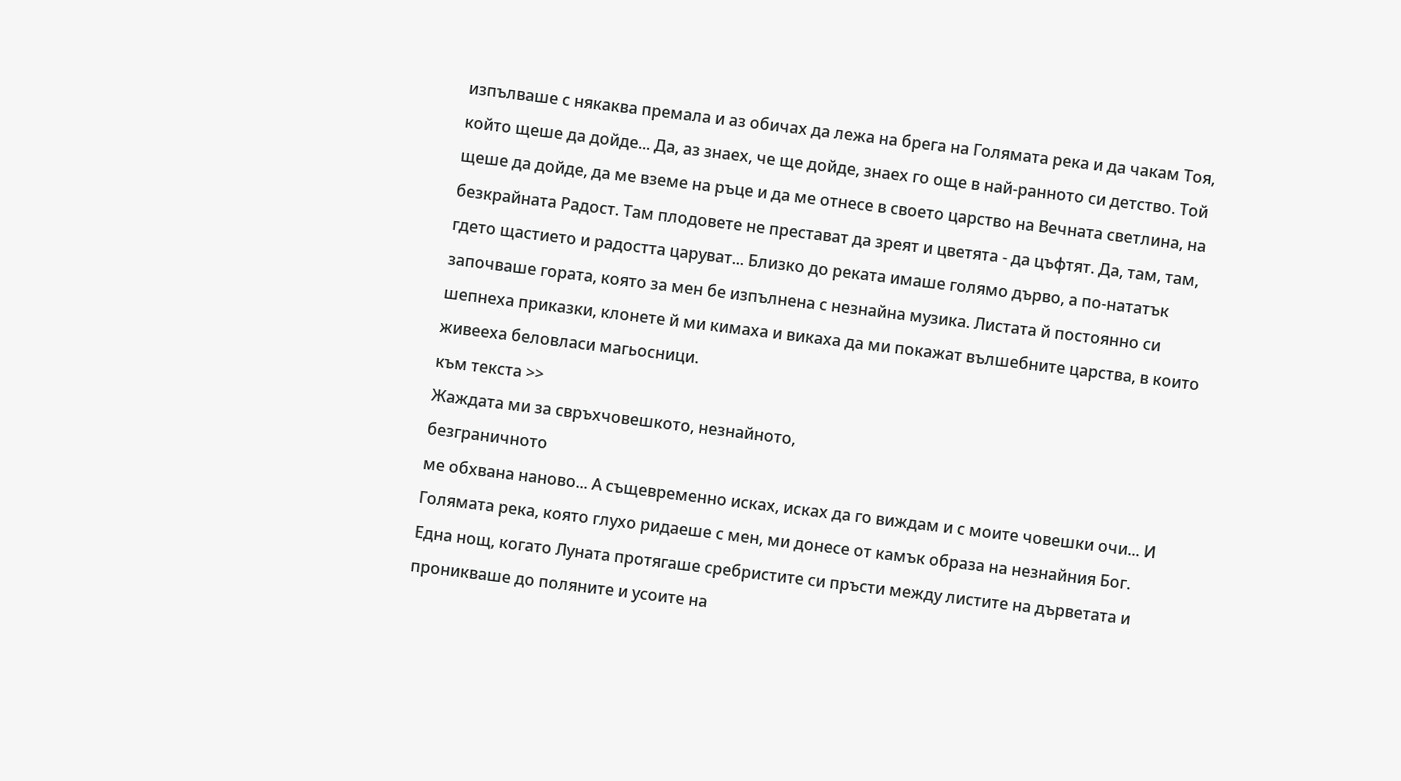изпълваше с някаква премала и аз обичах да лежа на брега на Голямата река и да чакам Тоя, който щеше да дойде... Да, аз знаех, че ще дойде, знаех го още в най-ранното си детство. Той щеше да дойде, да ме вземе на ръце и да ме отнесе в своето царство на Вечната светлина, на безкрайната Радост. Там плодовете не престават да зреят и цветята - да цъфтят. Да, там, там, гдето щастието и радостта царуват... Близко до реката имаше голямо дърво, а по-нататък започваше гората, която за мен бе изпълнена с незнайна музика. Листата й постоянно си шепнеха приказки, клонете й ми кимаха и викаха да ми покажат вълшебните царства, в които живееха беловласи магьосници.
към текста >>
Жаждата ми за свръхчовешкото, незнайното,
безграничното
ме обхвана наново... А същевременно исках, исках да го виждам и с моите човешки очи... И Голямата река, която глухо ридаеше с мен, ми донесе от камък образа на незнайния Бог.
Една нощ, когато Луната протягаше сребристите си пръсти между листите на дърветата и проникваше до поляните и усоите на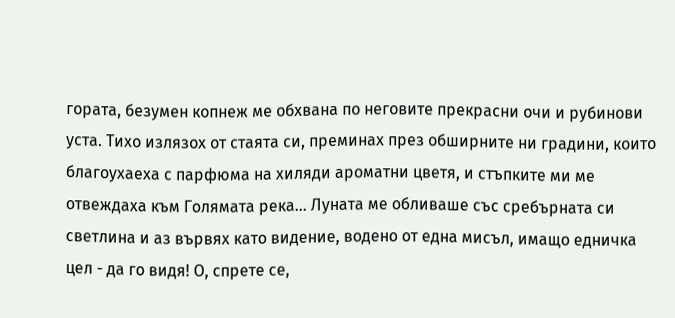гората, безумен копнеж ме обхвана по неговите прекрасни очи и рубинови уста. Тихо излязох от стаята си, преминах през обширните ни градини, които благоухаеха с парфюма на хиляди ароматни цветя, и стъпките ми ме отвеждаха към Голямата река... Луната ме обливаше със сребърната си светлина и аз вървях като видение, водено от една мисъл, имащо едничка цел - да го видя! О, спрете се,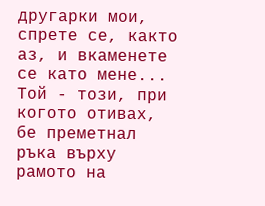другарки мои, спрете се, както аз, и вкаменете се като мене... Той - този, при когото отивах, бе преметнал ръка върху рамото на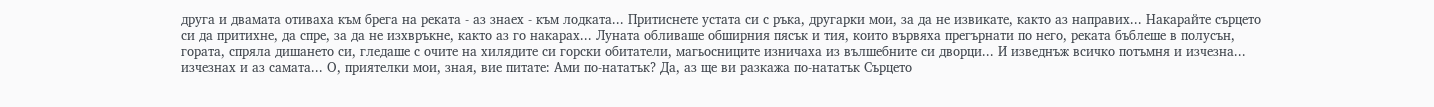друга и двамата отиваха към брега на реката - аз знаех - към лодката... Притиснете устата си с ръка, другарки мои, за да не извикате, както аз направих... Накарайте сърцето си да притихне, да спре, за да не изхвръкне, както аз го накарах... Луната обливаше обширния пясък и тия, които вървяха прегърнати по него, реката бъблеше в полусън, гората, спряла дишането си, гледаше с очите на хилядите си горски обитатели, магьосниците изничаха из вълшебните си дворци... И изведнъж всичко потъмня и изчезна... изчезнах и аз самата... О, приятелки мои, зная, вие питате: Ами по-нататък? Да, аз ще ви разкажа по-нататък Сърцето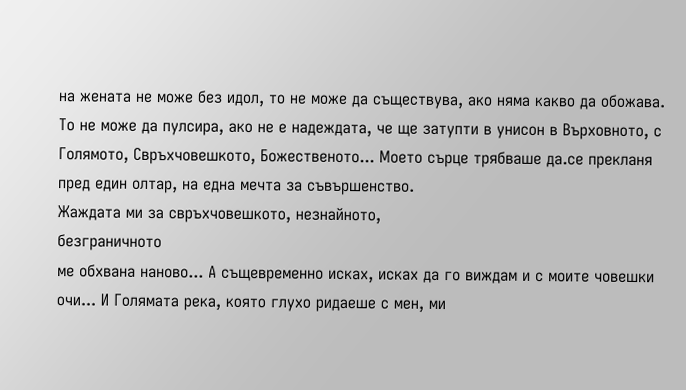на жената не може без идол, то не може да съществува, ако няма какво да обожава. То не може да пулсира, ако не е надеждата, че ще затупти в унисон в Върховното, с Голямото, Свръхчовешкото, Божественото... Моето сърце трябваше да.се прекланя пред един олтар, на една мечта за съвършенство.
Жаждата ми за свръхчовешкото, незнайното,
безграничното
ме обхвана наново... А същевременно исках, исках да го виждам и с моите човешки очи... И Голямата река, която глухо ридаеше с мен, ми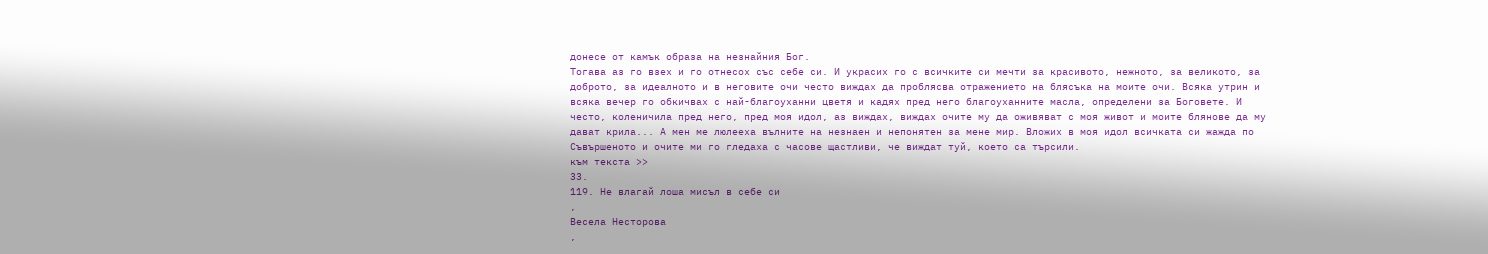донесе от камък образа на незнайния Бог.
Тогава аз го взех и го отнесох със себе си. И украсих го с всичките си мечти за красивото, нежното, за великото, за доброто, за идеалното и в неговите очи често виждах да проблясва отражението на блясъка на моите очи. Всяка утрин и всяка вечер го обкичвах с най-благоуханни цветя и кадях пред него благоуханните масла, определени за Боговете. И често, коленичила пред него, пред моя идол, аз виждах, виждах очите му да оживяват с моя живот и моите блянове да му дават крила... А мен ме люлееха вълните на незнаен и непонятен за мене мир. Вложих в моя идол всичката си жажда по Съвършеното и очите ми го гледаха с часове щастливи, че виждат туй, което са търсили.
към текста >>
33.
119. Не влагай лоша мисъл в себе си
,
Весела Несторова
,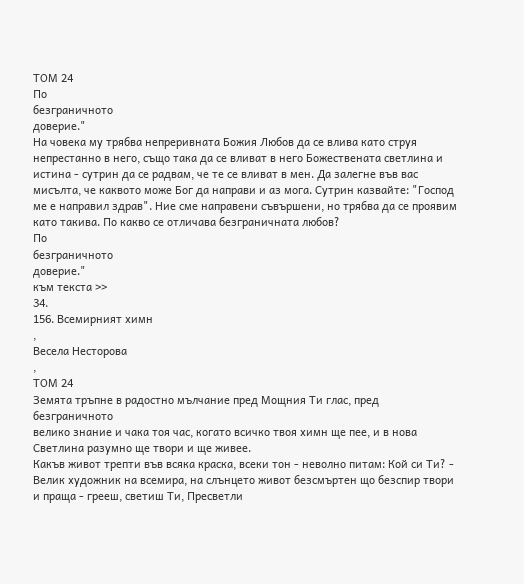ТОМ 24
По
безграничното
доверие."
На човека му трябва непреривната Божия Любов да се влива като струя непрестанно в него, също така да се вливат в него Божествената светлина и истина - сутрин да се радвам, че те се вливат в мен. Да залегне във вас мисълта, че каквото може Бог да направи и аз мога. Сутрин казвайте: "Господ ме е направил здрав". Ние сме направени съвършени, но трябва да се проявим като такива. По какво се отличава безграничната любов?
По
безграничното
доверие."
към текста >>
34.
156. Всемирният химн
,
Весела Несторова
,
ТОМ 24
Земята тръпне в радостно мълчание пред Мощния Ти глас, пред
безграничното
велико знание и чака тоя час, когато всичко твоя химн ще пее, и в нова Светлина разумно ще твори и ще живее.
Какъв живот трепти във всяка краска, всеки тон - неволно питам: Кой си Ти? - Велик художник на всемира, на слънцето живот безсмъртен що безспир твори и праща - грееш, светиш Ти, Пресветли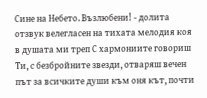Сине на Небето. Възлюбени! - долита отзвук велегласен на тихата мелодия коя в душата ми треп С хармониите говориш Ти, с безбройните звезди, отваряш вечен път за всичките души към оня кът, почти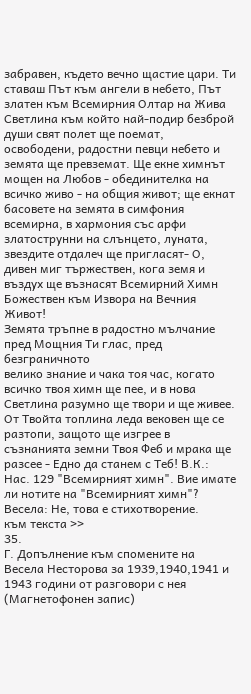забравен, където вечно щастие цари. Ти ставаш Път към ангели в небето, Път златен към Всемирния Олтар на Жива Светлина към който най-подир безброй души свят полет ще поемат, освободени, радостни певци небето и земята ще превземат. Ще екне химнът мощен на Любов - обединителка на всичко живо - на общия живот; ще екнат басовете на земята в симфония всемирна, в хармония със арфи златострунни на слънцето, луната, звездите отдалеч ще пригласят- О, дивен миг тържествен, кога земя и въздух ще възнасят Всемирний Химн Божествен към Извора на Вечния Живот!
Земята тръпне в радостно мълчание пред Мощния Ти глас, пред
безграничното
велико знание и чака тоя час, когато всичко твоя химн ще пее, и в нова Светлина разумно ще твори и ще живее.
От Твойта топлина леда вековен ще се разтопи, защото ще изгрее в съзнанията земни Твоя Феб и мрака ще разсее - Едно да станем с Теб! В.К.: Нас. 129 "Всемирният химн". Вие имате ли нотите на "Всемирният химн"? Весела: Не, това е стихотворение.
към текста >>
35.
Г. Допълнение към спомените на Весела Несторова за 1939,1940,1941 и 1943 години от разговори с нея (Магнетофонен запис)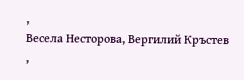,
Весела Несторова, Вергилий Кръстев
,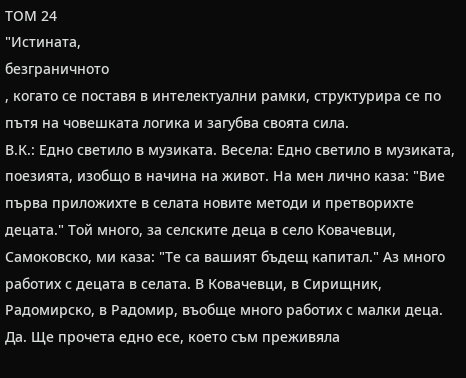ТОМ 24
"Истината,
безграничното
, когато се поставя в интелектуални рамки, структурира се по пътя на човешката логика и загубва своята сила.
В.К.: Едно светило в музиката. Весела: Едно светило в музиката, поезията, изобщо в начина на живот. На мен лично каза: "Вие първа приложихте в селата новите методи и претворихте децата." Той много, за селските деца в село Ковачевци, Самоковско, ми каза: "Те са вашият бъдещ капитал." Аз много работих с децата в селата. В Ковачевци, в Сирищник, Радомирско, в Радомир, въобще много работих с малки деца. Да. Ще прочета едно есе, което съм преживяла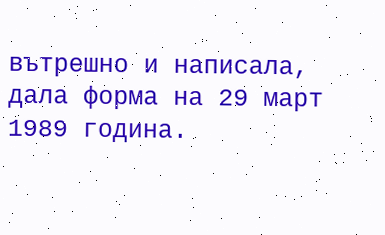вътрешно и написала, дала форма на 29 март 1989 година.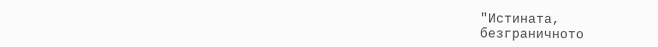"Истината,
безграничното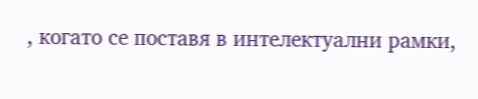, когато се поставя в интелектуални рамки,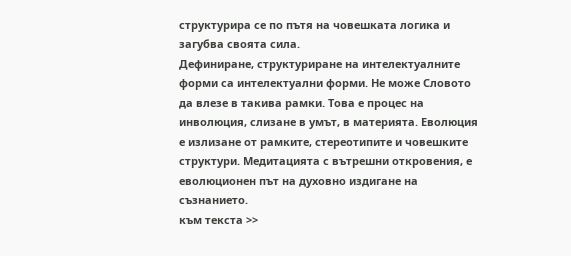структурира се по пътя на човешката логика и загубва своята сила.
Дефиниране, структуриране на интелектуалните форми са интелектуални форми. Не може Словото да влезе в такива рамки. Това е процес на инволюция, слизане в умът, в материята. Еволюция е излизане от рамките, стереотипите и човешките структури. Медитацията с вътрешни откровения, е еволюционен път на духовно издигане на съзнанието.
към текста >>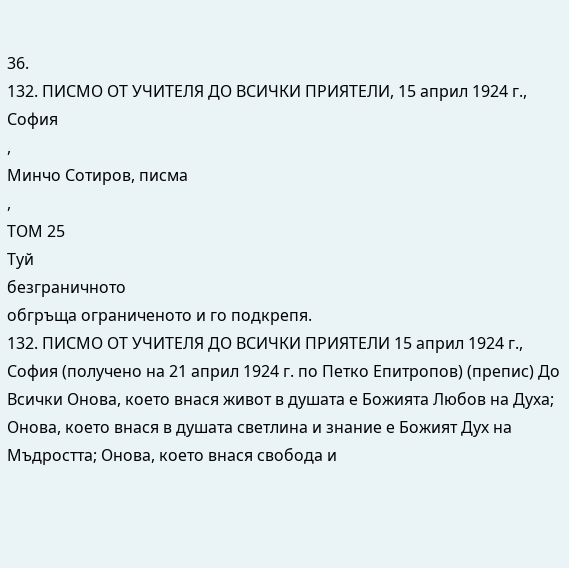36.
132. ПИСМО ОТ УЧИТЕЛЯ ДО ВСИЧКИ ПРИЯТЕЛИ, 15 април 1924 г., София
,
Минчо Сотиров, писма
,
ТОМ 25
Туй
безграничното
обгръща ограниченото и го подкрепя.
132. ПИСМО ОТ УЧИТЕЛЯ ДО ВСИЧКИ ПРИЯТЕЛИ 15 април 1924 г., София (получено на 21 април 1924 г. по Петко Епитропов) (препис) До Всички Онова, което внася живот в душата е Божията Любов на Духа; Онова, което внася в душата светлина и знание е Божият Дух на Мъдростта; Онова, което внася свобода и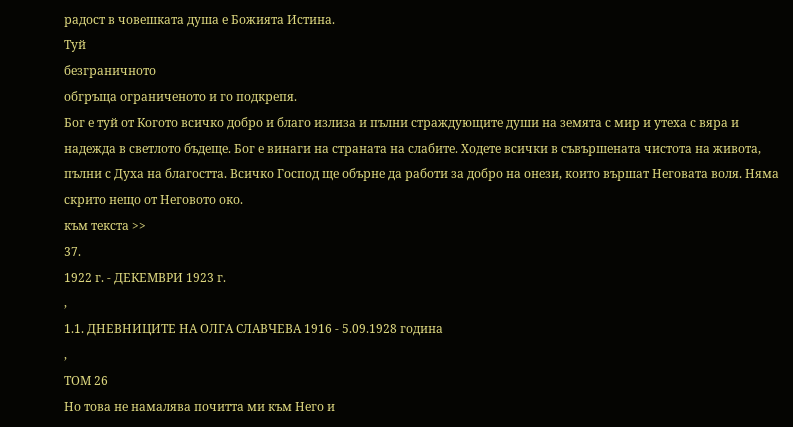радост в човешката душа е Божията Истина.
Туй
безграничното
обгръща ограниченото и го подкрепя.
Бог е туй от Когото всичко добро и благо излиза и пълни страждующите души на земята с мир и утеха с вяра и надежда в светлото бъдеще. Бог е винаги на страната на слабите. Ходете всички в съвършената чистота на живота, пълни с Духа на благостта. Всичко Господ ще обърне да работи за добро на онези, които вършат Неговата воля. Няма скрито нещо от Неговото око.
към текста >>
37.
1922 г. - ДЕКЕМВРИ 1923 г.
,
1.1. ДНЕВНИЦИТЕ НА ОЛГА СЛАВЧЕВА 1916 - 5.09.1928 година
,
ТОМ 26
Но това не намалява почитта ми към Него и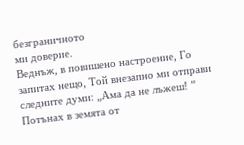безграничното
ми доверие.
Веднъж, в повишено настроение, Го запитах нещо, Той внезапно ми отправи следните думи: „Ама да не лъжеш! ” Потънах в земята от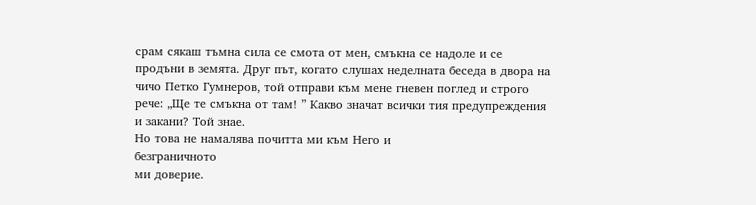срам сякаш тъмна сила се смота от мен, смъкна се надоле и се продъни в земята. Друг път, когато слушах неделната беседа в двора на чичо Петко Гумнеров, той отправи към мене гневен поглед и строго рече: „Ще те смъкна от там! ” Какво значат всички тия предупреждения и закани? Той знае.
Но това не намалява почитта ми към Него и
безграничното
ми доверие.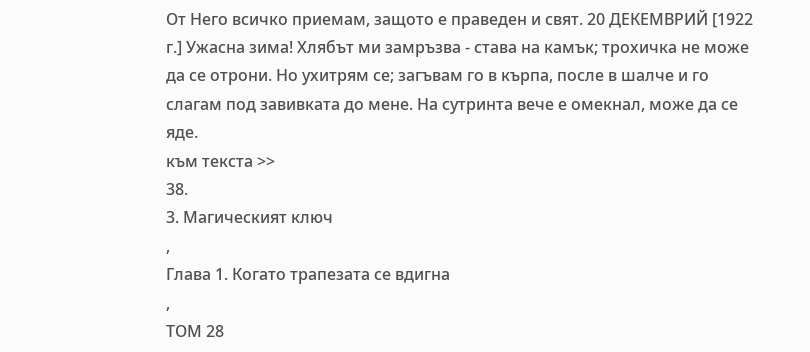От Него всичко приемам, защото е праведен и свят. 20 ДЕКЕМВРИЙ [1922 г.] Ужасна зима! Хлябът ми замръзва - става на камък; трохичка не може да се отрони. Но ухитрям се; загъвам го в кърпа, после в шалче и го слагам под завивката до мене. На сутринта вече е омекнал, може да се яде.
към текста >>
38.
3. Магическият ключ
,
Глава 1. Когато трапезата се вдигна
,
ТОМ 28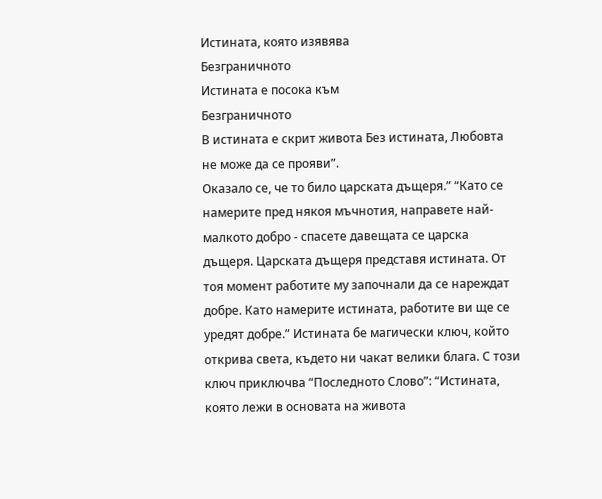Истината, която изявява
Безграничното
Истината е посока към
Безграничното
В истината е скрит живота Без истината, Любовта не може да се прояви”.
Оказало се, че то било царската дъщеря.” “Като се намерите пред някоя мъчнотия, направете най-малкото добро - спасете давещата се царска дъщеря. Царската дъщеря представя истината. От тоя момент работите му започнали да се нареждат добре. Като намерите истината, работите ви ще се уредят добре.” Истината бе магически ключ, който открива света, където ни чакат велики блага. С този ключ приключва “Последното Слово”: “Истината, която лежи в основата на живота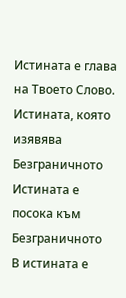Истината е глава на Твоето Слово.
Истината, която изявява
Безграничното
Истината е посока към
Безграничното
В истината е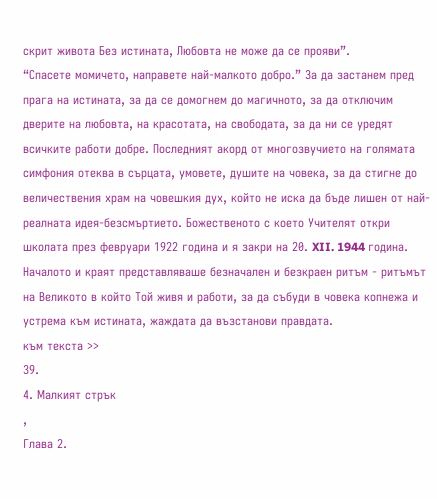скрит живота Без истината, Любовта не може да се прояви”.
“Спасете момичето, направете най-малкото добро.” За да застанем пред прага на истината, за да се домогнем до магичното, за да отключим дверите на любовта, на красотата, на свободата, за да ни се уредят всичките работи добре. Последният акорд от многозвучието на голямата симфония отеква в сърцата, умовете, душите на човека, за да стигне до величествения храм на човешкия дух, който не иска да бъде лишен от най-реалната идея-безсмъртието. Божественото с което Учителят откри школата през февруари 1922 година и я закри на 20. XII. 1944 година. Началото и краят представляваше безначален и безкраен ритъм - ритъмът на Великото в който Той живя и работи, за да събуди в човека копнежа и устрема към истината, жаждата да възстанови правдата.
към текста >>
39.
4. Малкият стрък
,
Глава 2.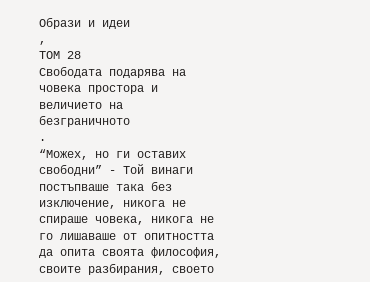Образи и идеи
,
ТОМ 28
Свободата подарява на човека простора и величието на
безграничното
.
“Можех, но ги оставих свободни” - Той винаги постъпваше така без изключение, никога не спираше човека, никога не го лишаваше от опитността да опита своята философия, своите разбирания, своето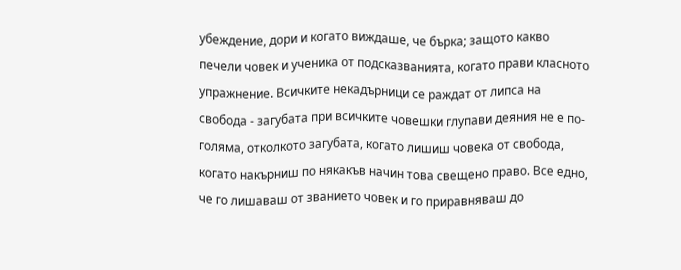убеждение, дори и когато виждаше, че бърка; защото какво печели човек и ученика от подсказванията, когато прави класното упражнение. Всичките некадърници се раждат от липса на свобода - загубата при всичките човешки глупави деяния не е по-голяма, отколкото загубата, когато лишиш човека от свобода, когато накърниш по някакъв начин това свещено право. Все едно, че го лишаваш от званието човек и го приравняваш до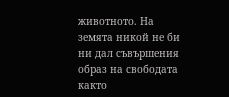животното. На земята никой не би ни дал съвършения образ на свободата както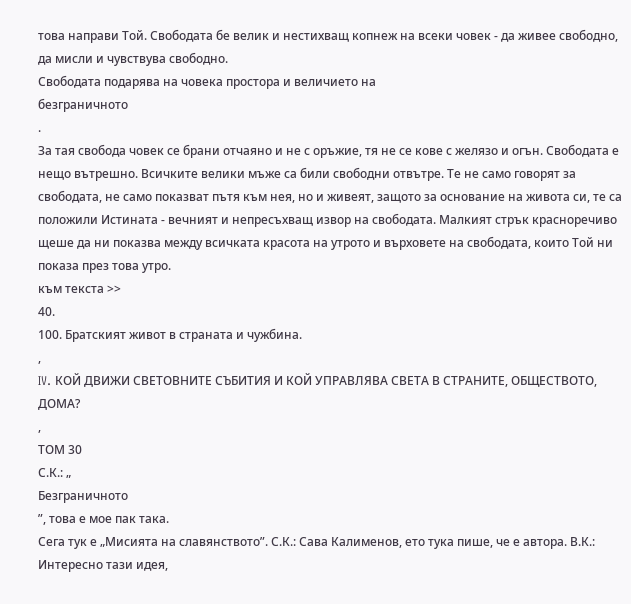това направи Той. Свободата бе велик и нестихващ копнеж на всеки човек - да живее свободно, да мисли и чувствува свободно.
Свободата подарява на човека простора и величието на
безграничното
.
За тая свобода човек се брани отчаяно и не с оръжие, тя не се кове с желязо и огън. Свободата е нещо вътрешно. Всичките велики мъже са били свободни отвътре. Те не само говорят за свободата, не само показват пътя към нея, но и живеят, защото за основание на живота си, те са положили Истината - вечният и непресъхващ извор на свободата. Малкият стрък красноречиво щеше да ни показва между всичката красота на утрото и върховете на свободата, които Той ни показа през това утро.
към текста >>
40.
100. Братският живот в страната и чужбина.
,
IV. КОЙ ДВИЖИ СВЕТОВНИТЕ СЪБИТИЯ И КОЙ УПРАВЛЯВА СВЕТА В СТРАНИТЕ, ОБЩЕСТВОТО, ДОМА?
,
ТОМ 30
С.К.: „
Безграничното
”, това е мое пак така.
Сега тук е „Мисията на славянството”. С.К.: Сава Калименов, ето тука пише, че е автора. В.К.: Интересно тази идея,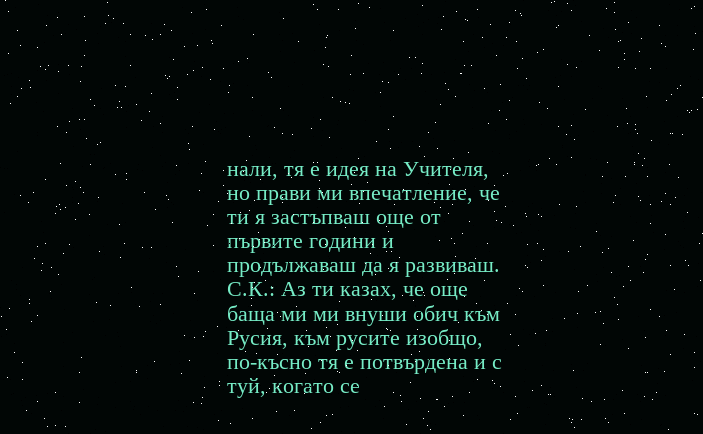нали, тя е идея на Учителя, но прави ми впечатление, че ти я застъпваш още от първите години и продължаваш да я развиваш. С.К.: Аз ти казах, че още баща ми ми внуши обич към Русия, към русите изобщо, по-късно тя е потвърдена и с туй, когато се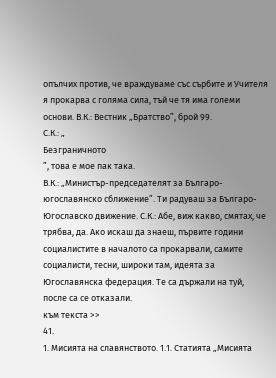опълчих против, че враждуваме със сърбите и Учителя я прокарва с голяма сила, тъй че тя има големи основи. В.К.: Вестник „Братство”, брой 99.
С.К.: „
Безграничното
”, това е мое пак така.
В.К.: „Министър-председателят за Българо-югославянско сближение”. Ти радуваш за Българо-Югославско движение. С.К.: Абе, виж какво, смятах, че трябва, да. Ако искаш да знаеш, първите години социалистите в началото са прокарвали, самите социалисти, тесни, широки там, идеята за Югославянска федерация. Те са държали на туй, после са се отказали.
към текста >>
41.
1. Мисията на славянството. 1.1. Статията „Мисията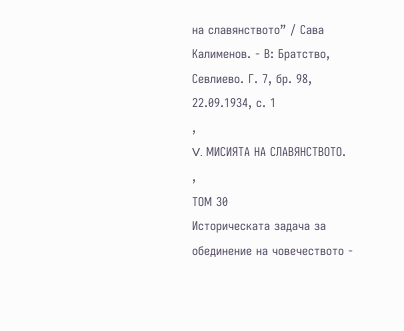на славянството” / Сава Калименов. - В: Братство, Севлиево. Г. 7, бр. 98, 22.09.1934, с. 1
,
V. МИСИЯТА НА СЛАВЯНСТВОТО.
,
ТОМ 30
Историческата задача за обединение на човечеството -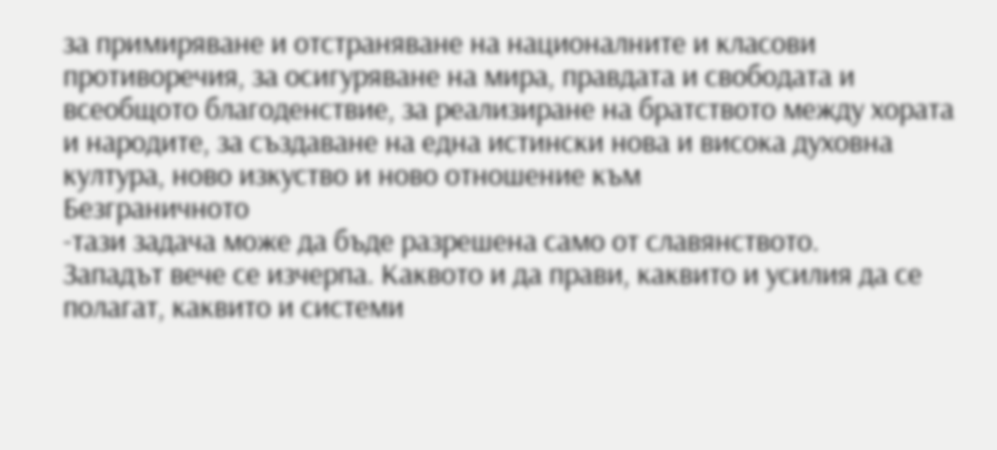за примиряване и отстраняване на националните и класови противоречия, за осигуряване на мира, правдата и свободата и всеобщото благоденствие, за реализиране на братството между хората и народите, за създаване на една истински нова и висока духовна култура, ново изкуство и ново отношение към
Безграничното
-тази задача може да бъде разрешена само от славянството.
Западът вече се изчерпа. Каквото и да прави, каквито и усилия да се полагат, каквито и системи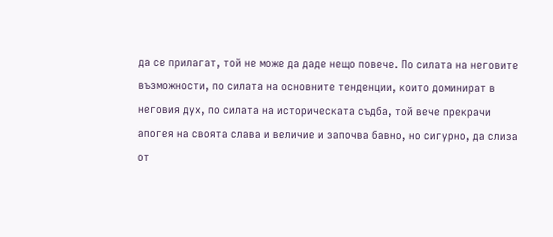да се прилагат, той не може да даде нещо повече. По силата на неговите възможности, по силата на основните тенденции, които доминират в неговия дух, по силата на историческата съдба, той вече прекрачи апогея на своята слава и величие и започва бавно, но сигурно, да слиза от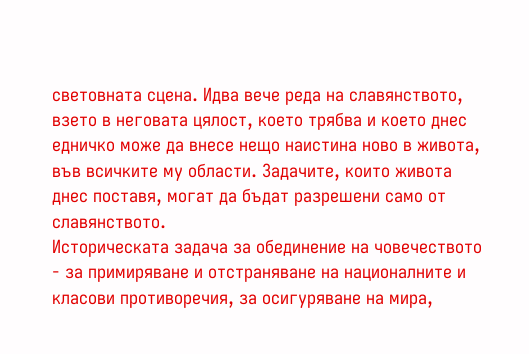световната сцена. Идва вече реда на славянството, взето в неговата цялост, което трябва и което днес едничко може да внесе нещо наистина ново в живота, във всичките му области. Задачите, които живота днес поставя, могат да бъдат разрешени само от славянството.
Историческата задача за обединение на човечеството - за примиряване и отстраняване на националните и класови противоречия, за осигуряване на мира,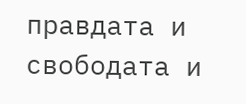правдата и свободата и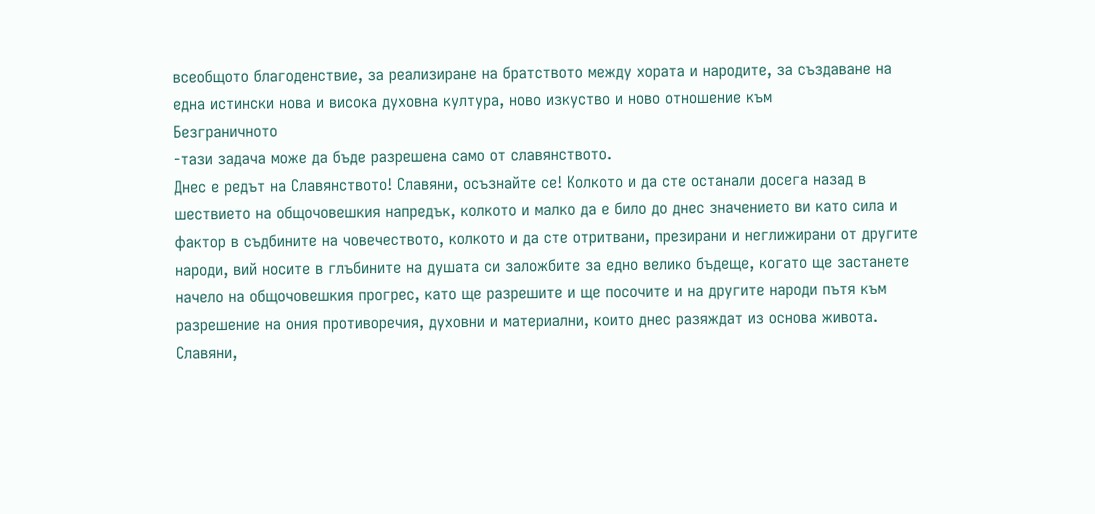всеобщото благоденствие, за реализиране на братството между хората и народите, за създаване на една истински нова и висока духовна култура, ново изкуство и ново отношение към
Безграничното
-тази задача може да бъде разрешена само от славянството.
Днес е редът на Славянството! Славяни, осъзнайте се! Колкото и да сте останали досега назад в шествието на общочовешкия напредък, колкото и малко да е било до днес значението ви като сила и фактор в съдбините на човечеството, колкото и да сте отритвани, презирани и неглижирани от другите народи, вий носите в глъбините на душата си заложбите за едно велико бъдеще, когато ще застанете начело на общочовешкия прогрес, като ще разрешите и ще посочите и на другите народи пътя към разрешение на ония противоречия, духовни и материални, които днес разяждат из основа живота. Славяни,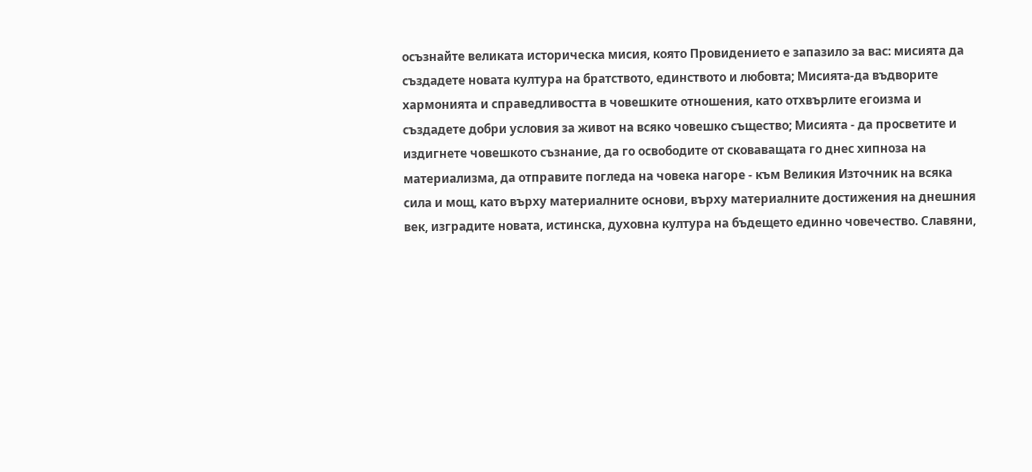осъзнайте великата историческа мисия, която Провидението е запазило за вас: мисията да създадете новата култура на братството, единството и любовта; Мисията-да въдворите хармонията и справедливостта в човешките отношения, като отхвърлите егоизма и създадете добри условия за живот на всяко човешко същество; Мисията - да просветите и издигнете човешкото съзнание, да го освободите от сковаващата го днес хипноза на материализма, да отправите погледа на човека нагоре - към Великия Източник на всяка сила и мощ, като върху материалните основи, върху материалните достижения на днешния век, изградите новата, истинска, духовна култура на бъдещето единно човечество. Славяни,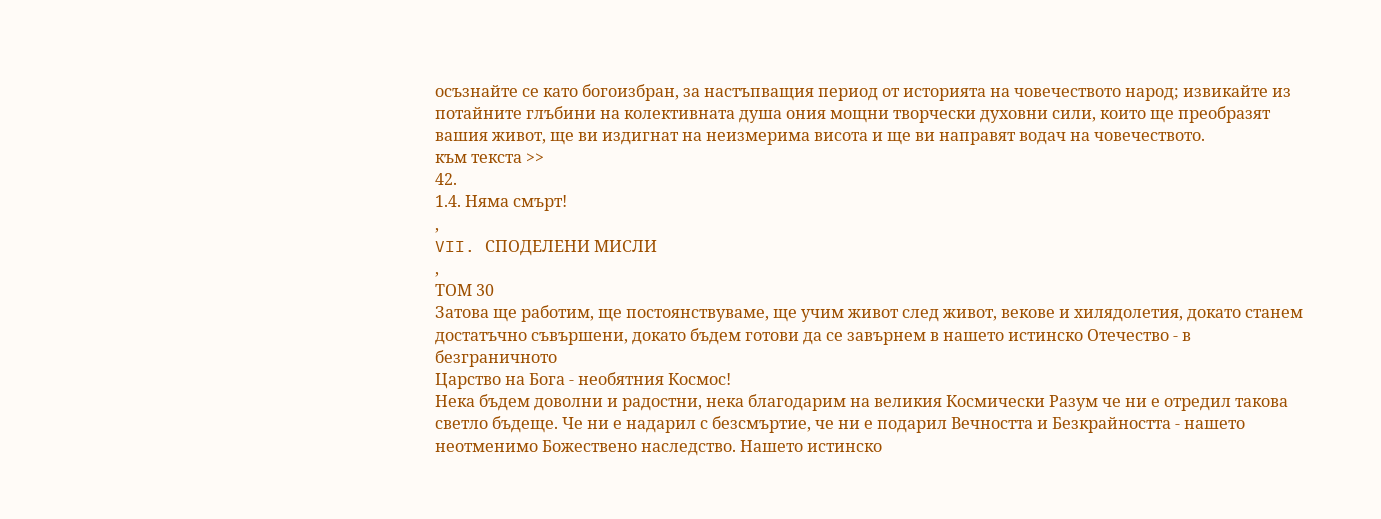осъзнайте се като богоизбран, за настъпващия период от историята на човечеството народ; извикайте из потайните глъбини на колективната душа ония мощни творчески духовни сили, които ще преобразят вашия живот, ще ви издигнат на неизмерима висота и ще ви направят водач на човечеството.
към текста >>
42.
1.4. Няма смърт!
,
VII. СПОДЕЛЕНИ МИСЛИ
,
ТОМ 30
Затова ще работим, ще постоянствуваме, ще учим живот след живот, векове и хилядолетия, докато станем достатъчно съвършени, докато бъдем готови да се завърнем в нашето истинско Отечество - в
безграничното
Царство на Бога - необятния Космос!
Нека бъдем доволни и радостни, нека благодарим на великия Космически Разум че ни е отредил такова светло бъдеще. Че ни е надарил с безсмъртие, че ни е подарил Вечността и Безкрайността - нашето неотменимо Божествено наследство. Нашето истинско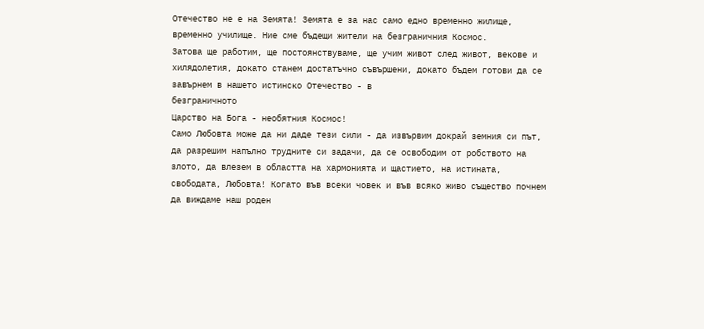Отечество не е на Земята! Земята е за нас само едно временно жилище, временно училище. Ние сме бъдещи жители на безграничния Космос.
Затова ще работим, ще постоянствуваме, ще учим живот след живот, векове и хилядолетия, докато станем достатъчно съвършени, докато бъдем готови да се завърнем в нашето истинско Отечество - в
безграничното
Царство на Бога - необятния Космос!
Само Любовта може да ни даде тези сили - да извървим докрай земния си път, да разрешим напълно трудните си задачи, да се освободим от робството на злото, да влезем в областта на хармонията и щастието, на истината, свободата, Любовта! Когато във всеки човек и във всяко живо същество почнем да виждаме наш роден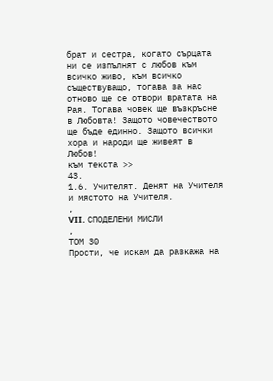брат и сестра, когато сърцата ни се изпълнят с любов към всичко живо, към всичко съществуващо, тогава за нас отново ще се отвори вратата на Рая. Тогава човек ще възкръсне в Любовта! Защото човечеството ще бъде единно. Защото всички хора и народи ще живеят в Любов!
към текста >>
43.
1.6. Учителят. Денят на Учителя и мястото на Учителя.
,
VII. СПОДЕЛЕНИ МИСЛИ
,
ТОМ 30
Прости, че искам да разкажа на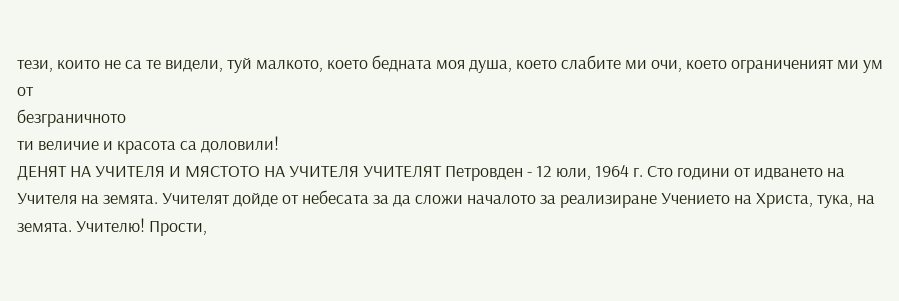тези, които не са те видели, туй малкото, което бедната моя душа, което слабите ми очи, което ограниченият ми ум от
безграничното
ти величие и красота са доловили!
ДЕНЯТ НА УЧИТЕЛЯ И МЯСТОТО НА УЧИТЕЛЯ УЧИТЕЛЯТ Петровден - 12 юли, 1964 г. Сто години от идването на Учителя на земята. Учителят дойде от небесата за да сложи началото за реализиране Учението на Христа, тука, на земята. Учителю! Прости,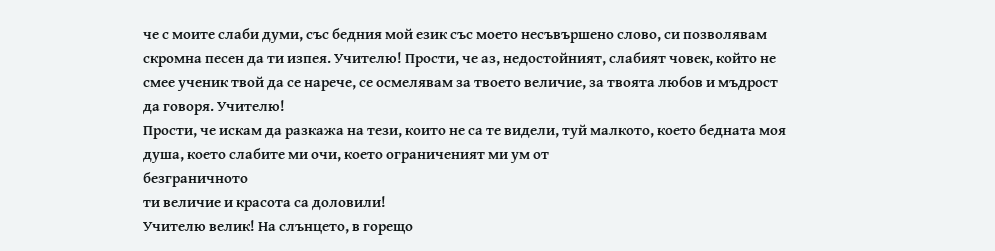че с моите слаби думи, със бедния мой език със моето несъвършено слово, си позволявам скромна песен да ти изпея. Учителю! Прости, че аз, недостойният, слабият човек, който не смее ученик твой да се нарече, се осмелявам за твоето величие, за твоята любов и мъдрост да говоря. Учителю!
Прости, че искам да разкажа на тези, които не са те видели, туй малкото, което бедната моя душа, което слабите ми очи, което ограниченият ми ум от
безграничното
ти величие и красота са доловили!
Учителю велик! На слънцето, в горещо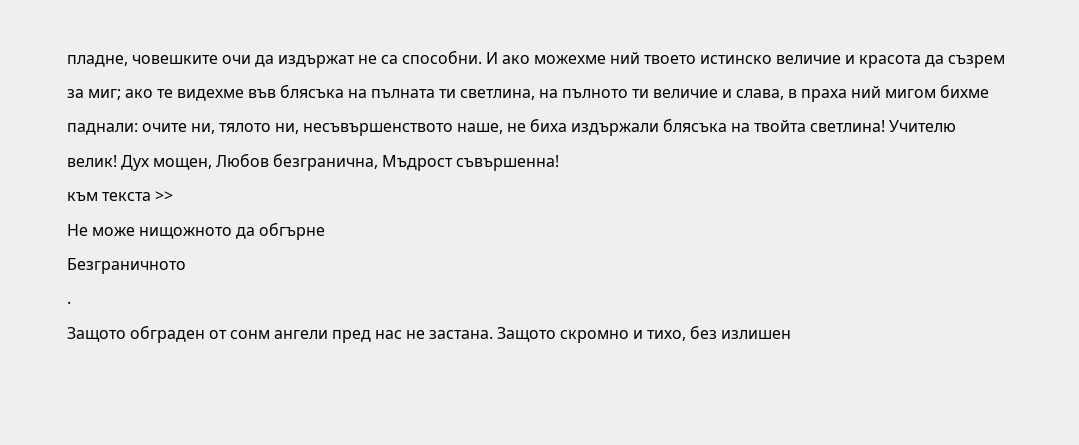пладне, човешките очи да издържат не са способни. И ако можехме ний твоето истинско величие и красота да съзрем за миг; ако те видехме във блясъка на пълната ти светлина, на пълното ти величие и слава, в праха ний мигом бихме паднали: очите ни, тялото ни, несъвършенството наше, не биха издържали блясъка на твойта светлина! Учителю велик! Дух мощен, Любов безгранична, Мъдрост съвършенна!
към текста >>
Не може нищожното да обгърне
Безграничното
.
Защото обграден от сонм ангели пред нас не застана. Защото скромно и тихо, без излишен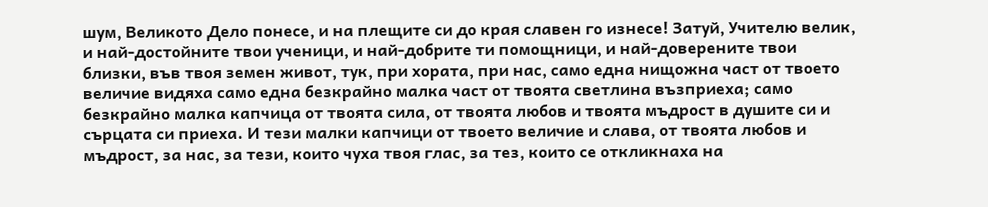шум, Великото Дело понесе, и на плещите си до края славен го изнесе! Затуй, Учителю велик, и най-достойните твои ученици, и най-добрите ти помощници, и най-доверените твои близки, във твоя земен живот, тук, при хората, при нас, само една нищожна част от твоето величие видяха само една безкрайно малка част от твоята светлина възприеха; само безкрайно малка капчица от твоята сила, от твоята любов и твоята мъдрост в душите си и сърцата си приеха. И тези малки капчици от твоето величие и слава, от твоята любов и мъдрост, за нас, за тези, които чуха твоя глас, за тез, които се откликнаха на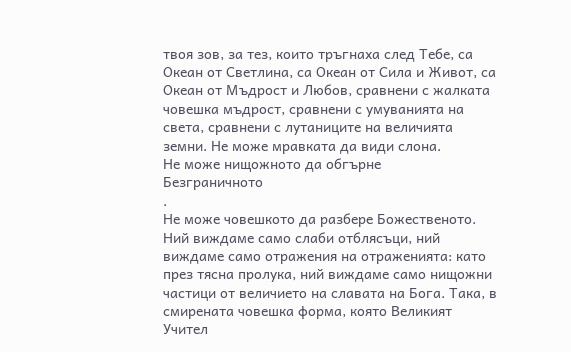твоя зов, за тез, които тръгнаха след Тебе, са Океан от Светлина, са Океан от Сила и Живот, са Океан от Мъдрост и Любов, сравнени с жалката човешка мъдрост, сравнени с умуванията на света, сравнени с лутаниците на величията земни. Не може мравката да види слона.
Не може нищожното да обгърне
Безграничното
.
Не може човешкото да разбере Божественото. Ний виждаме само слаби отблясъци, ний виждаме само отражения на отраженията: като през тясна пролука, ний виждаме само нищожни частици от величието на славата на Бога. Така, в смирената човешка форма, която Великият Учител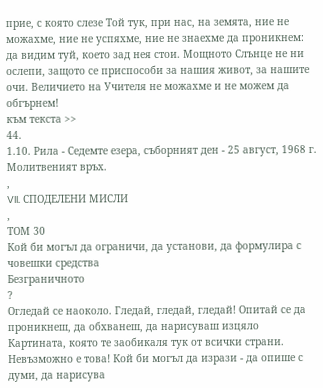прие, с която слезе Той тук, при нас, на земята, ние не можахме, ние не успяхме, ние не знаехме да проникнем: да видим туй, което зад нея стои. Мощното Слънце не ни ослепи, защото се приспособи за нашия живот, за нашите очи. Величието на Учителя не можахме и не можем да обгърнем!
към текста >>
44.
1.10. Рила - Седемте езера, съборният ден - 25 август, 1968 г. Молитвеният връх.
,
VII. СПОДЕЛЕНИ МИСЛИ
,
ТОМ 30
Кой би могъл да ограничи, да установи, да формулира с човешки средства
Безграничното
?
Огледай се наоколо. Гледай, гледай, гледай! Опитай се да проникнеш, да обхванеш, да нарисуваш изцяло Картината, която те заобикаля тук от всички страни. Невъзможно е това! Кой би могъл да изрази - да опише с думи, да нарисува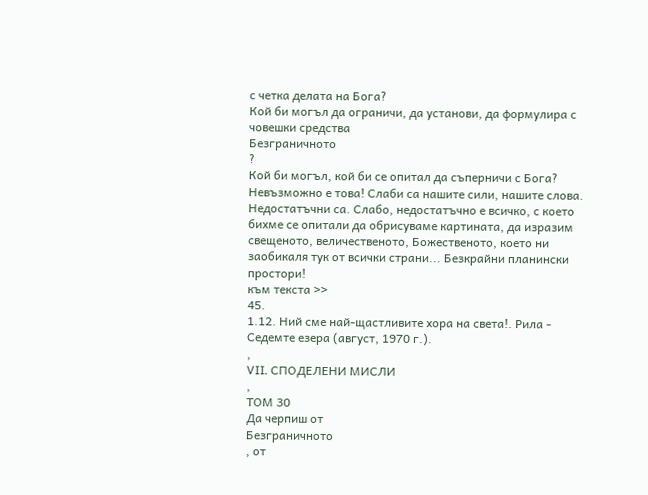с четка делата на Бога?
Кой би могъл да ограничи, да установи, да формулира с човешки средства
Безграничното
?
Кой би могъл, кой би се опитал да съперничи с Бога? Невъзможно е това! Слаби са нашите сили, нашите слова. Недостатъчни са. Слабо, недостатъчно е всичко, с което бихме се опитали да обрисуваме картината, да изразим свещеното, величественото, Божественото, което ни заобикаля тук от всички страни... Безкрайни планински простори!
към текста >>
45.
1.12. Ний сме най-щастливите хора на света!. Рила - Седемте езера (август, 1970 г.).
,
VII. СПОДЕЛЕНИ МИСЛИ
,
ТОМ 30
Да черпиш от
Безграничното
, от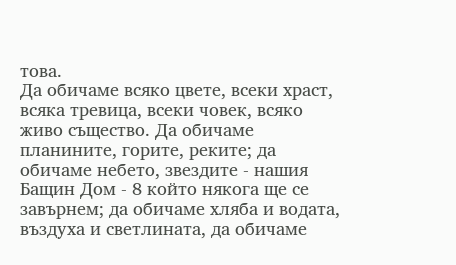това.
Да обичаме всяко цвете, всеки храст, всяка тревица, всеки човек, всяко живо същество. Да обичаме планините, горите, реките; да обичаме небето, звездите - нашия Бащин Дом - 8 който някога ще се завърнем; да обичаме хляба и водата, въздуха и светлината, да обичаме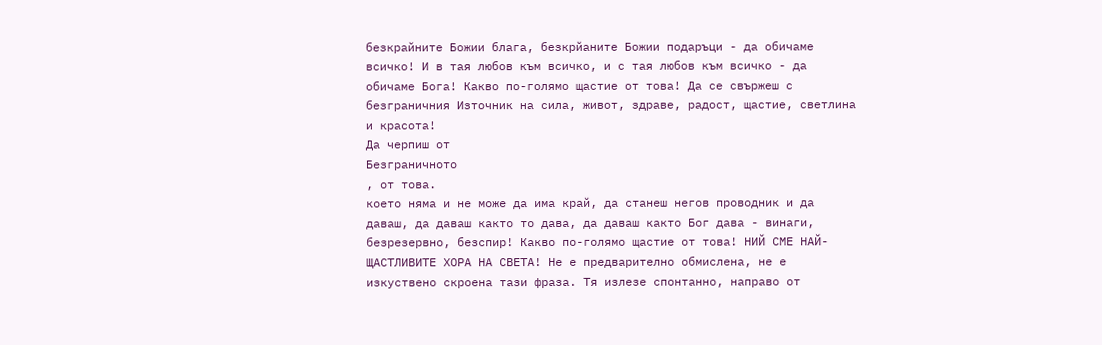безкрайните Божии блага, безкрйаните Божии подаръци - да обичаме всичко! И в тая любов към всичко, и с тая любов към всичко - да обичаме Бога! Какво по-голямо щастие от това! Да се свържеш с безграничния Източник на сила, живот, здраве, радост, щастие, светлина и красота!
Да черпиш от
Безграничното
, от това.
което няма и не може да има край, да станеш негов проводник и да даваш, да даваш както то дава, да даваш както Бог дава - винаги, безрезервно, безспир! Какво по-голямо щастие от това! НИЙ СМЕ НАЙ-ЩАСТЛИВИТЕ ХОРА НА СВЕТА! Не е предварително обмислена, не е изкуствено скроена тази фраза. Тя излезе спонтанно, направо от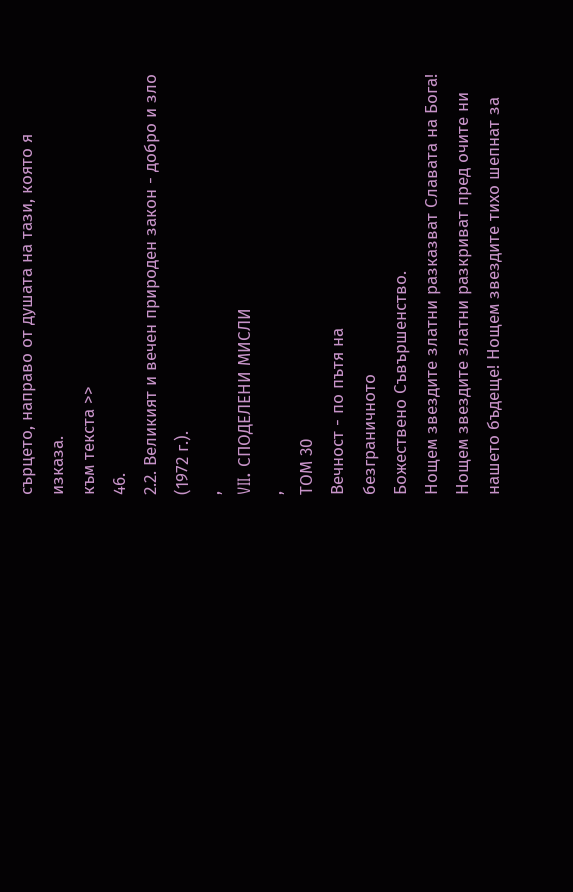сърцето, направо от душата на тази, която я изказа.
към текста >>
46.
2.2. Великият и вечен природен закон - добро и зло (1972 г.).
,
VII. СПОДЕЛЕНИ МИСЛИ
,
ТОМ 30
Вечност - по пътя на
безграничното
Божествено Съвършенство.
Нощем звездите златни разказват Славата на Бога! Нощем звездите златни разкриват пред очите ни нашето бъдеще! Нощем звездите тихо шепнат за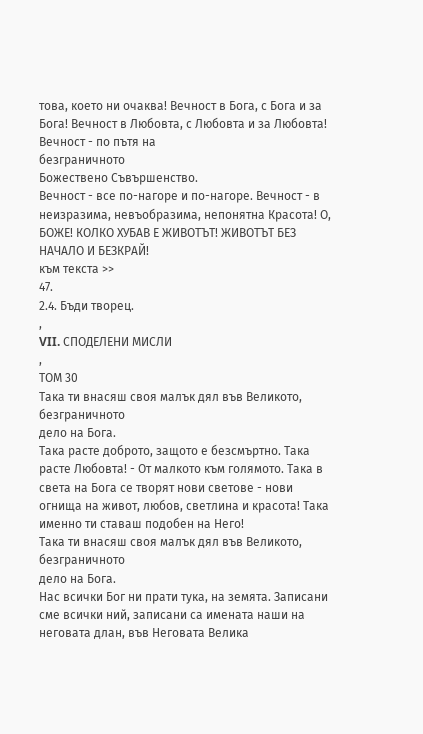това, което ни очаква! Вечност в Бога, с Бога и за Бога! Вечност в Любовта, с Любовта и за Любовта!
Вечност - по пътя на
безграничното
Божествено Съвършенство.
Вечност - все по-нагоре и по-нагоре. Вечност - в неизразима, невъобразима, непонятна Красота! О, БОЖЕ! КОЛКО ХУБАВ Е ЖИВОТЪТ! ЖИВОТЪТ БЕЗ НАЧАЛО И БЕЗКРАЙ!
към текста >>
47.
2.4. Бъди творец.
,
VII. СПОДЕЛЕНИ МИСЛИ
,
ТОМ 30
Така ти внасяш своя малък дял във Великото,
безграничното
дело на Бога.
Така расте доброто, защото е безсмъртно. Така расте Любовта! - От малкото към голямото. Така в света на Бога се творят нови светове - нови огнища на живот, любов, светлина и красота! Така именно ти ставаш подобен на Него!
Така ти внасяш своя малък дял във Великото,
безграничното
дело на Бога.
Нас всички Бог ни прати тука, на земята. Записани сме всички ний, записани са имената наши на неговата длан, във Неговата Велика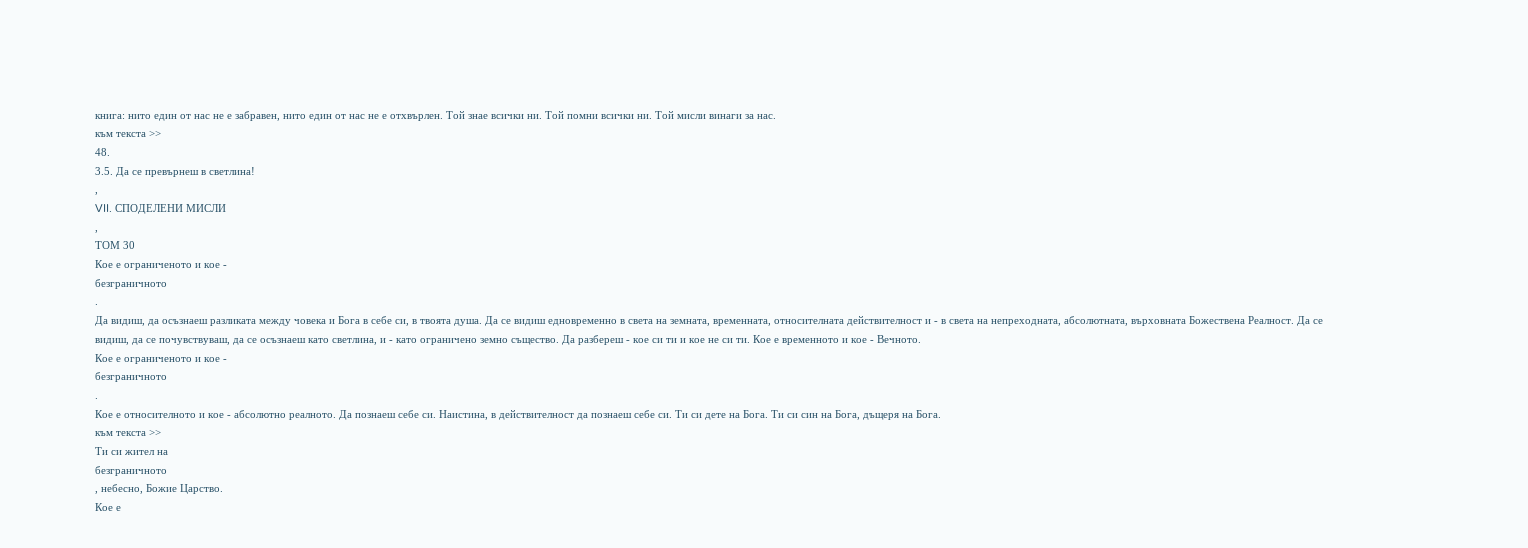книга: нито един от нас не е забравен, нито един от нас не е отхвърлен. Той знае всички ни. Той помни всички ни. Той мисли винаги за нас.
към текста >>
48.
3.5. Да се превърнеш в светлина!
,
VII. СПОДЕЛЕНИ МИСЛИ
,
ТОМ 30
Кое е ограниченото и кое -
безграничното
.
Да видиш, да осъзнаеш разликата между човека и Бога в себе си, в твоята душа. Да се видиш едновременно в света на земната, временната, относителната действителност и - в света на непреходната, абсолютната, върховната Божествена Реалност. Да се видиш, да се почувствуваш, да се осъзнаеш като светлина, и - като ограничено земно същество. Да разбереш - кое си ти и кое не си ти. Кое е временното и кое - Вечното.
Кое е ограниченото и кое -
безграничното
.
Кое е относителното и кое - абсолютно реалното. Да познаеш себе си. Наистина, в действителност да познаеш себе си. Ти си дете на Бога. Ти си син на Бога, дъщеря на Бога.
към текста >>
Ти си жител на
безграничното
, небесно, Божие Царство.
Кое е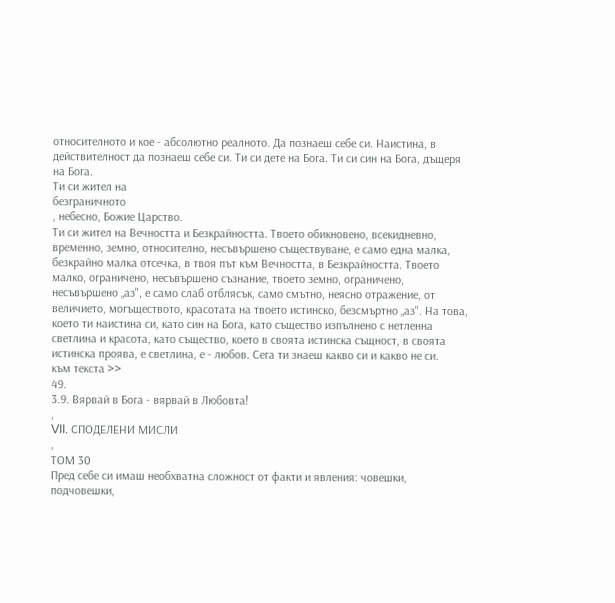относителното и кое - абсолютно реалното. Да познаеш себе си. Наистина, в действителност да познаеш себе си. Ти си дете на Бога. Ти си син на Бога, дъщеря на Бога.
Ти си жител на
безграничното
, небесно, Божие Царство.
Ти си жител на Вечността и Безкрайността. Твоето обикновено, всекидневно, временно, земно, относително, несъвършено съществуване, е само една малка, безкрайно малка отсечка, в твоя път към Вечността, в Безкрайността. Твоето малко, ограничено, несъвършено съзнание, твоето земно, ограничено, несъвършено „аз", е само слаб отблясък, само смътно, неясно отражение, от величието, могъществото, красотата на твоето истинско, безсмъртно „аз". На това, което ти наистина си, като син на Бога, като същество изпълнено с нетленна светлина и красота, като същество, което в своята истинска същност, в своята истинска проява, е светлина, е - любов. Сега ти знаеш какво си и какво не си.
към текста >>
49.
3.9. Вярвай в Бога - вярвай в Любовта!
,
VII. СПОДЕЛЕНИ МИСЛИ
,
ТОМ 30
Пред себе си имаш необхватна сложност от факти и явления: човешки, подчовешки,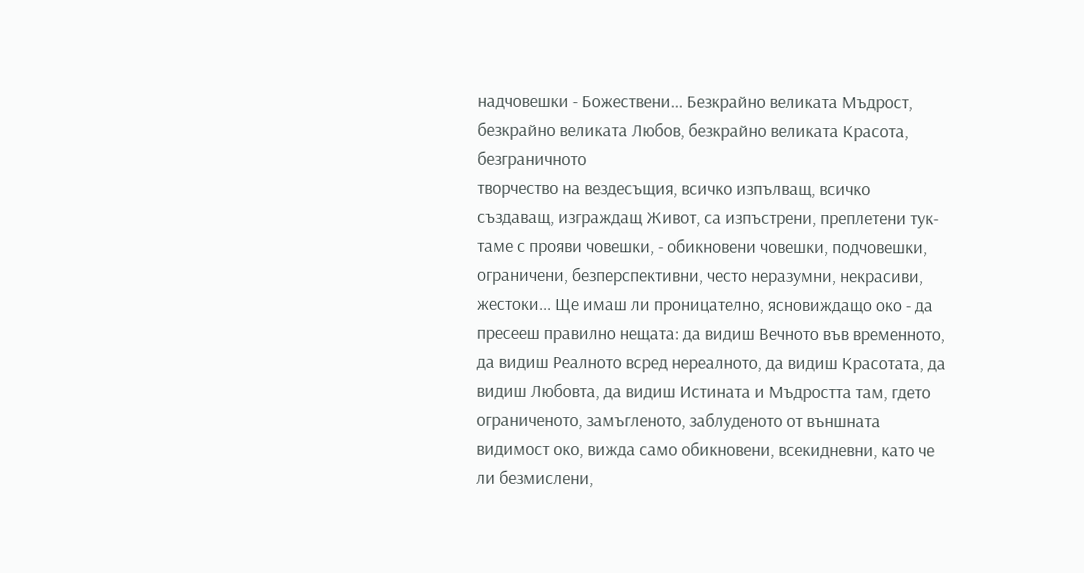надчовешки - Божествени... Безкрайно великата Мъдрост, безкрайно великата Любов, безкрайно великата Красота,
безграничното
творчество на вездесъщия, всичко изпълващ, всичко създаващ, изграждащ Живот, са изпъстрени, преплетени тук-таме с прояви човешки, - обикновени човешки, подчовешки, ограничени, безперспективни, често неразумни, некрасиви, жестоки... Ще имаш ли проницателно, ясновиждащо око - да пресееш правилно нещата: да видиш Вечното във временното, да видиш Реалното всред нереалното, да видиш Красотата, да видиш Любовта, да видиш Истината и Мъдростта там, гдето ограниченото, замъгленото, заблуденото от външната видимост око, вижда само обикновени, всекидневни, като че ли безмислени,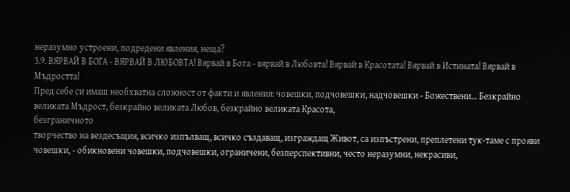неразумно устроени, подредени явления, неща?
3.9. ВЯРВАЙ В БОГА - ВЯРВАЙ В ЛЮБОВТА! Вярвай в Бога - вярвай в Любовта! Вярвай в Красотата! Вярвай в Истината! Вярвай в Мъдростта!
Пред себе си имаш необхватна сложност от факти и явления: човешки, подчовешки, надчовешки - Божествени... Безкрайно великата Мъдрост, безкрайно великата Любов, безкрайно великата Красота,
безграничното
творчество на вездесъщия, всичко изпълващ, всичко създаващ, изграждащ Живот, са изпъстрени, преплетени тук-таме с прояви човешки, - обикновени човешки, подчовешки, ограничени, безперспективни, често неразумни, некрасиви,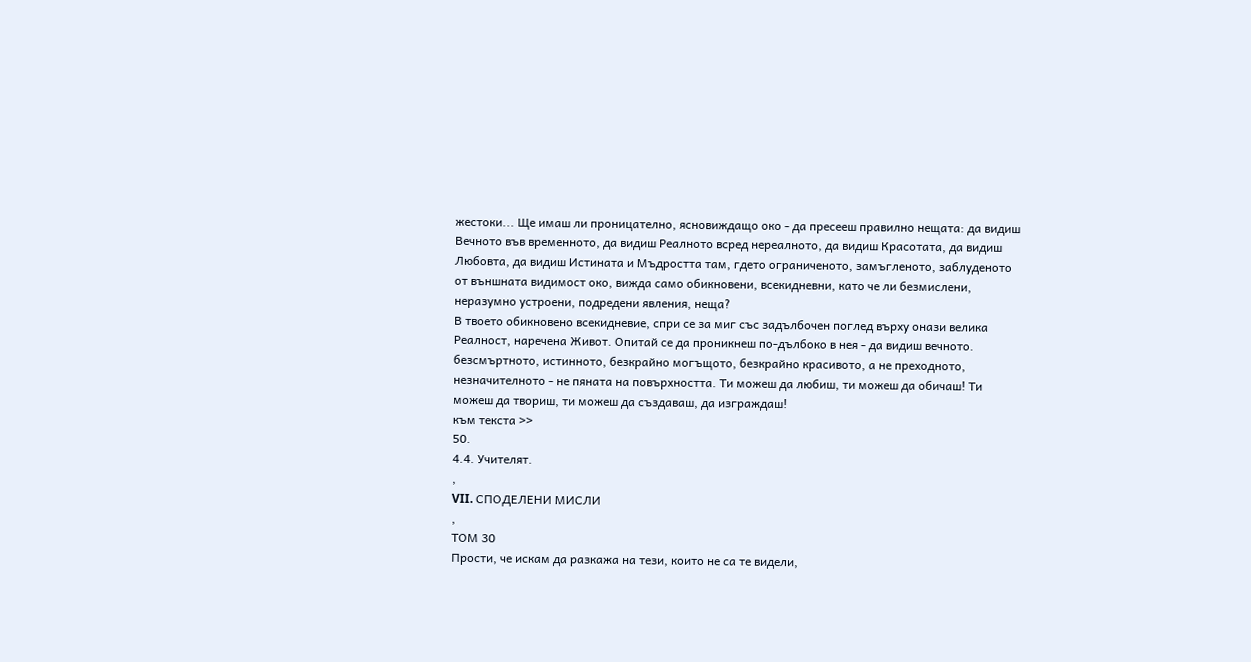жестоки... Ще имаш ли проницателно, ясновиждащо око - да пресееш правилно нещата: да видиш Вечното във временното, да видиш Реалното всред нереалното, да видиш Красотата, да видиш Любовта, да видиш Истината и Мъдростта там, гдето ограниченото, замъгленото, заблуденото от външната видимост око, вижда само обикновени, всекидневни, като че ли безмислени, неразумно устроени, подредени явления, неща?
В твоето обикновено всекидневие, спри се за миг със задълбочен поглед върху онази велика Реалност, наречена Живот. Опитай се да проникнеш по-дълбоко в нея - да видиш вечното. безсмъртното, истинното, безкрайно могъщото, безкрайно красивото, а не преходното, незначителното - не пяната на повърхността. Ти можеш да любиш, ти можеш да обичаш! Ти можеш да твориш, ти можеш да създаваш, да изграждаш!
към текста >>
50.
4.4. Учителят.
,
VII. СПОДЕЛЕНИ МИСЛИ
,
ТОМ 30
Прости, че искам да разкажа на тези, които не са те видели,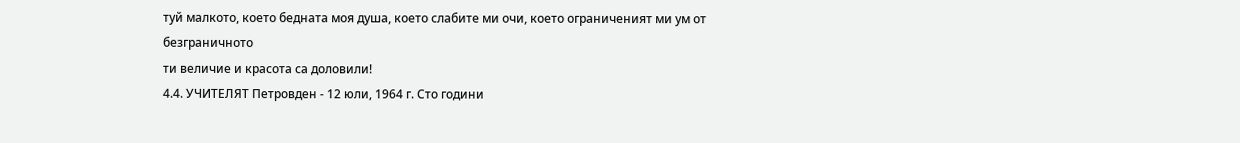туй малкото, което бедната моя душа, което слабите ми очи, което ограниченият ми ум от
безграничното
ти величие и красота са доловили!
4.4. УЧИТЕЛЯТ Петровден - 12 юли, 1964 г. Сто години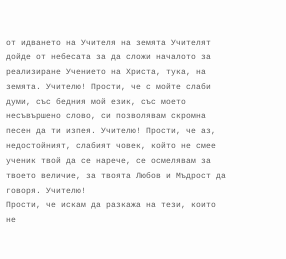от идването на Учителя на земята Учителят дойде от небесата за да сложи началото за реализиране Учението на Христа, тука, на земята. Учителю! Прости, че с мойте слаби думи, със бедния мой език, със моето несъвършено слово, си позволявам скромна песен да ти изпея. Учителю! Прости, че аз, недостойният, слабият човек, който не смее ученик твой да се нарече, се осмелявам за твоето величие, за твоята Любов и Мъдрост да говоря. Учителю!
Прости, че искам да разкажа на тези, които не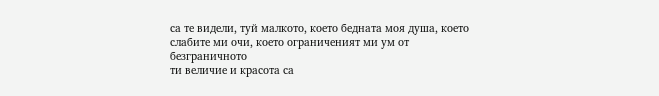са те видели, туй малкото, което бедната моя душа, което слабите ми очи, което ограниченият ми ум от
безграничното
ти величие и красота са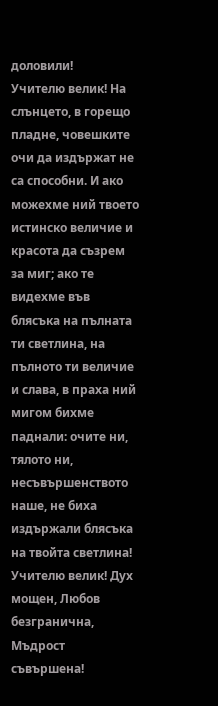доловили!
Учителю велик! На слънцето, в горещо пладне, човешките очи да издържат не са способни. И ако можехме ний твоето истинско величие и красота да съзрем за миг; ако те видехме във блясъка на пълната ти светлина, на пълното ти величие и слава, в праха ний мигом бихме паднали: очите ни, тялото ни, несъвършенството наше, не биха издържали блясъка на твойта светлина! Учителю велик! Дух мощен, Любов безгранична, Мъдрост съвършена!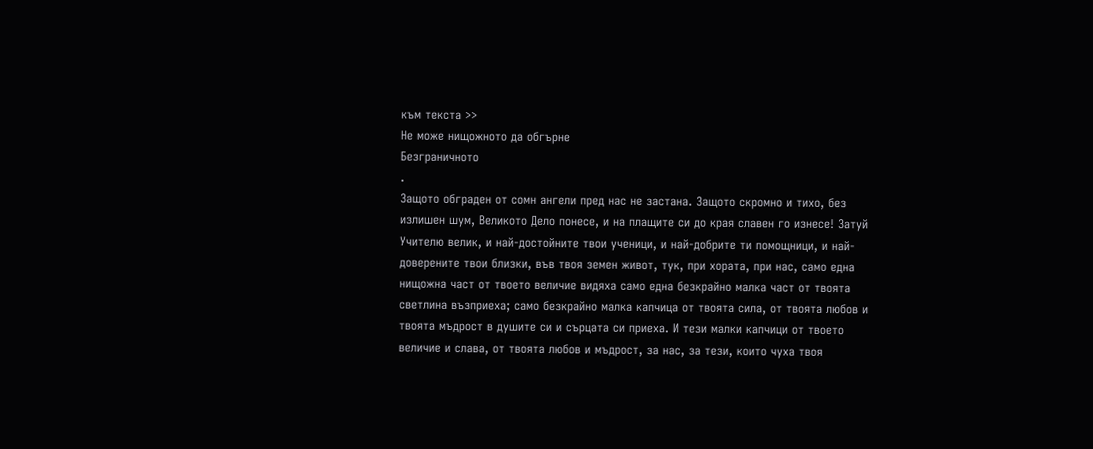към текста >>
Не може нищожното да обгърне
Безграничното
.
Защото обграден от сомн ангели пред нас не застана. Защото скромно и тихо, без излишен шум, Великото Дело понесе, и на плащите си до края славен го изнесе! Затуй Учителю велик, и най-достойните твои ученици, и най-добрите ти помощници, и най-доверените твои близки, във твоя земен живот, тук, при хората, при нас, само една нищожна част от твоето величие видяха само една безкрайно малка част от твоята светлина възприеха; само безкрайно малка капчица от твоята сила, от твоята любов и твоята мъдрост в душите си и сърцата си приеха. И тези малки капчици от твоето величие и слава, от твоята любов и мъдрост, за нас, за тези, които чуха твоя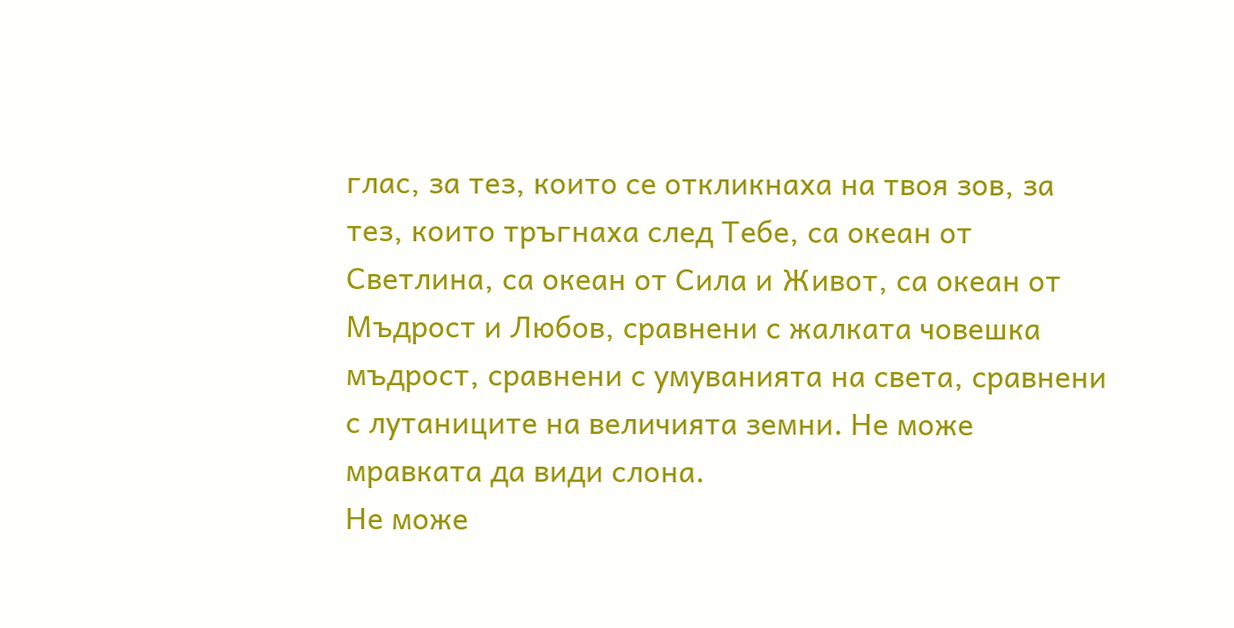глас, за тез, които се откликнаха на твоя зов, за тез, които тръгнаха след Тебе, са океан от Светлина, са океан от Сила и Живот, са океан от Мъдрост и Любов, сравнени с жалката човешка мъдрост, сравнени с умуванията на света, сравнени с лутаниците на величията земни. Не може мравката да види слона.
Не може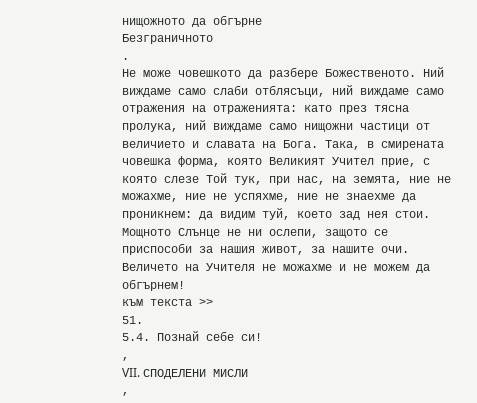нищожното да обгърне
Безграничното
.
Не може човешкото да разбере Божественото. Ний виждаме само слаби отблясъци, ний виждаме само отражения на отраженията: като през тясна пролука, ний виждаме само нищожни частици от величието и славата на Бога. Така, в смирената човешка форма, която Великият Учител прие, с която слезе Той тук, при нас, на земята, ние не можахме, ние не успяхме, ние не знаехме да проникнем: да видим туй, което зад нея стои. Мощното Слънце не ни ослепи, защото се приспособи за нашия живот, за нашите очи. Величето на Учителя не можахме и не можем да обгърнем!
към текста >>
51.
5.4. Познай себе си!
,
VII. СПОДЕЛЕНИ МИСЛИ
,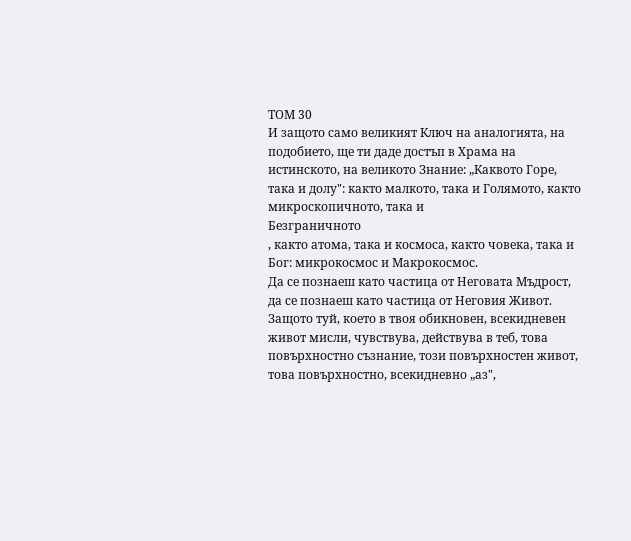ТОМ 30
И защото само великият Ключ на аналогията, на подобието, ще ти даде достъп в Храма на истинското, на великото Знание: „Каквото Горе, така и долу": както малкото, така и Голямото, както микроскопичното, така и
Безграничното
, както атома, така и космоса, както човека, така и Бог: микрокосмос и Макрокосмос.
Да се познаеш като частица от Неговата Мъдрост, да се познаеш като частица от Неговия Живот. Защото туй, което в твоя обикновен, всекидневен живот мисли, чувствува, действува в теб, това повърхностно съзнание, този повърхностен живот, това повърхностно, всекидневно „аз",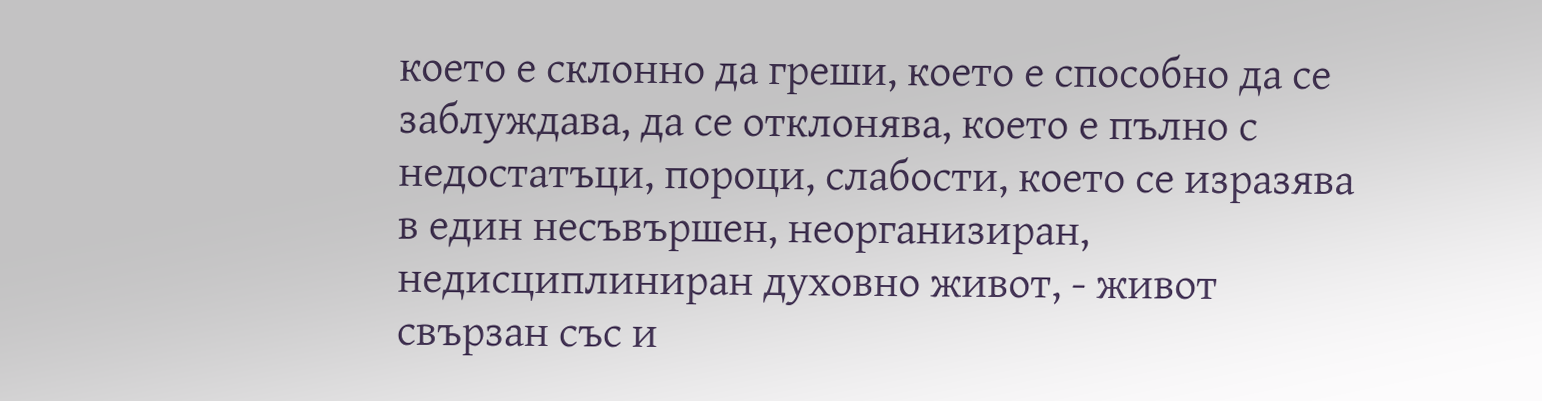което е склонно да греши, което е способно да се заблуждава, да се отклонява, което е пълно с недостатъци, пороци, слабости, което се изразява в един несъвършен, неорганизиран, недисциплиниран духовно живот, - живот свързан със и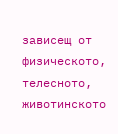зависещ от физическото, телесното, животинското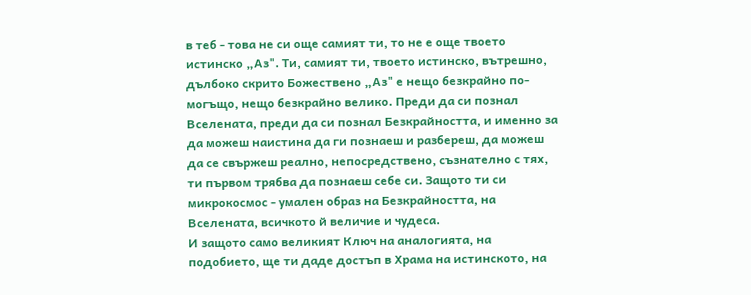в теб - това не си още самият ти, то не е още твоето истинско „Аз". Ти, самият ти, твоето истинско, вътрешно, дълбоко скрито Божествено „Аз" е нещо безкрайно по-могъщо, нещо безкрайно велико. Преди да си познал Вселената, преди да си познал Безкрайността, и именно за да можеш наистина да ги познаеш и разбереш, да можеш да се свържеш реално, непосредствено, съзнателно с тях, ти първом трябва да познаеш себе си. Защото ти си микрокосмос - умален образ на Безкрайността, на Вселената, всичкото й величие и чудеса.
И защото само великият Ключ на аналогията, на подобието, ще ти даде достъп в Храма на истинското, на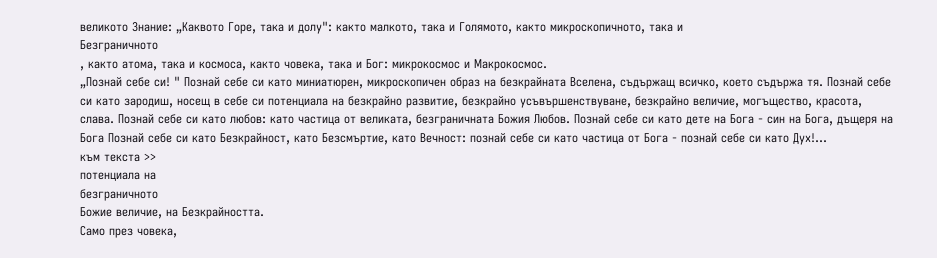великото Знание: „Каквото Горе, така и долу": както малкото, така и Голямото, както микроскопичното, така и
Безграничното
, както атома, така и космоса, както човека, така и Бог: микрокосмос и Макрокосмос.
„Познай себе си! " Познай себе си като миниатюрен, микроскопичен образ на безкрайната Вселена, съдържащ всичко, което съдържа тя. Познай себе си като зародиш, носещ в себе си потенциала на безкрайно развитие, безкрайно усъвършенствуване, безкрайно величие, могъщество, красота, слава. Познай себе си като любов: като частица от великата, безграничната Божия Любов. Познай себе си като дете на Бога - син на Бога, дъщеря на Бога Познай себе си като Безкрайност, като Безсмъртие, като Вечност: познай себе си като частица от Бога - познай себе си като Дух!...
към текста >>
потенциала на
безграничното
Божие величие, на Безкрайността.
Само през човека,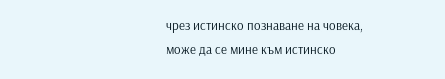чрез истинско познаване на човека, може да се мине към истинско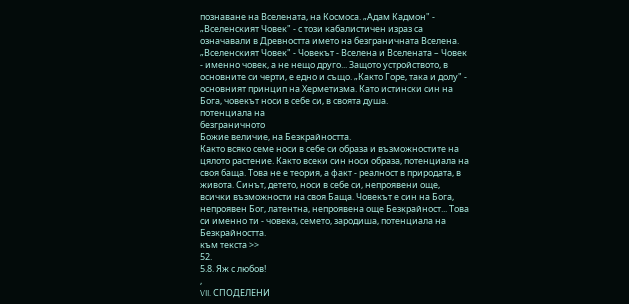познаване на Вселената, на Космоса. „Адам Кадмон" - „Вселенският Човек" - с този кабалистичен израз са означавали в Древността името на безграничната Вселена. „Вселенският Човек" - Човекът - Вселена и Вселената – Човек - именно човек, а не нещо друго... Защото устройството, в основните си черти, е едно и също. „Както Горе, така и долу" - основният принцип на Херметизма. Като истински син на Бога, човекът носи в себе си, в своята душа.
потенциала на
безграничното
Божие величие, на Безкрайността.
Както всяко семе носи в себе си образа и възможностите на цялото растение. Както всеки син носи образа, потенциала на своя баща. Това не е теория, а факт - реалност в природата, в живота. Синът, детето, носи в себе си, непроявени още, всички възможности на своя Баща. Човекът е син на Бога, непроявен Бог, латентна, непроявена още Безкрайност... Това си именно ти - човека, семето, зародиша, потенциала на Безкрайността.
към текста >>
52.
5.8. Яж с любов!
,
VII. СПОДЕЛЕНИ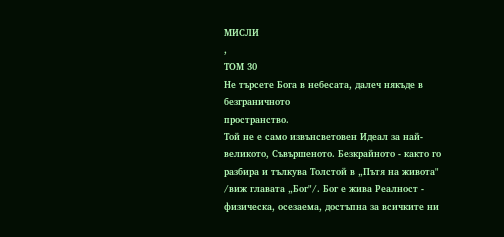МИСЛИ
,
ТОМ 30
Не търсете Бога в небесата, далеч някъде в
безграничното
пространство.
Той не е само извънсветовен Идеал за най-великото, Съвършеното. Безкрайното - както го разбира и тълкува Толстой в „Пътя на живота" /виж главата „Бог"/. Бог е жива Реалност - физическа, осезаема, достъпна за всичките ни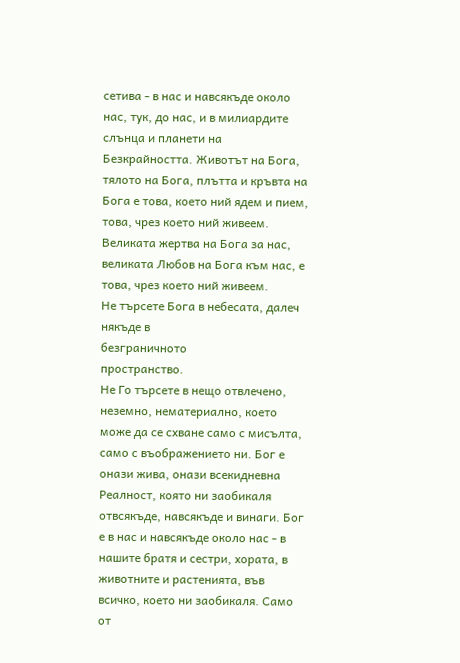сетива - в нас и навсякъде около нас, тук, до нас, и в милиардите слънца и планети на Безкрайността. Животът на Бога, тялото на Бога, плътта и кръвта на Бога е това, което ний ядем и пием, това, чрез което ний живеем. Великата жертва на Бога за нас, великата Любов на Бога към нас, е това, чрез което ний живеем.
Не търсете Бога в небесата, далеч някъде в
безграничното
пространство.
Не Го търсете в нещо отвлечено, неземно, нематериално, което може да се схване само с мисълта, само с въображението ни. Бог е онази жива, онази всекидневна Реалност, която ни заобикаля отвсякъде, навсякъде и винаги. Бог е в нас и навсякъде около нас - в нашите братя и сестри, хората, в животните и растенията, във всичко, което ни заобикаля. Само от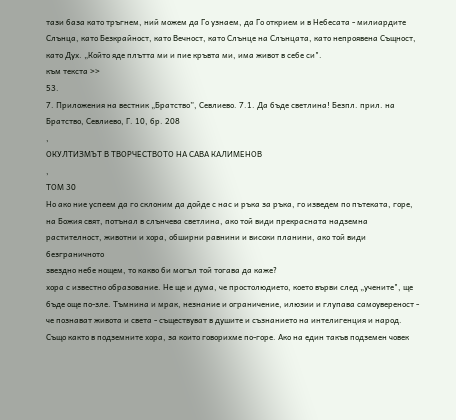тази база като тръгнем, ний можем да Го узнаем, да Го открием и в Небесата - милиардите Слънца, като Безкрайност, като Вечност, като Слънце на Слънцата, като непроявена Същност, като Дух. „Който яде плътта ми и пие кръвта ми, има живот в себе си".
към текста >>
53.
7. Приложения на вестник „Братство”, Севлиево. 7.1. Да бъде светлина! Безпл. прил. на Братство, Севлиево, Г. 10, бр. 208
,
ОКУЛТИЗМЪТ В ТВОРЧЕСТВОТО НА САВА КАЛИМЕНОВ
,
ТОМ 30
Но ако ние успеем да го склоним да дойде с нас и ръка за ръка, го изведем по пътеката, горе, на Божия свят, потънал в слънчева светлина, ако той види прекрасната надземна растителност, животни и хора, обширни равнини и високи планини, ако той види
безграничното
звездно небе нощем, то какво би могъл той тогава да каже?
хора с известно образование. Не ще и дума, че простолюдието, което върви след „учените", ще бъде още по-зле. Тъмнина и мрак, незнание и ограничение, илюзии и глупава самоувереност - че познават живота и света - съществуват в душите и съзнанието на интелигенция и народ. Също както в подземните хора, за които говорихме по-горе. Ако на един такъв подземен човек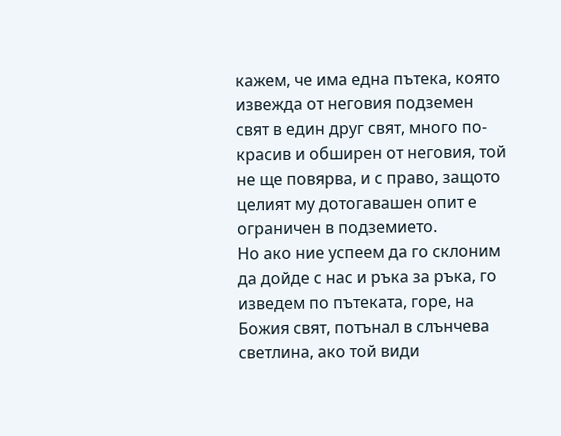кажем, че има една пътека, която извежда от неговия подземен свят в един друг свят, много по-красив и обширен от неговия, той не ще повярва, и с право, защото целият му дотогавашен опит е ограничен в подземието.
Но ако ние успеем да го склоним да дойде с нас и ръка за ръка, го изведем по пътеката, горе, на Божия свят, потънал в слънчева светлина, ако той види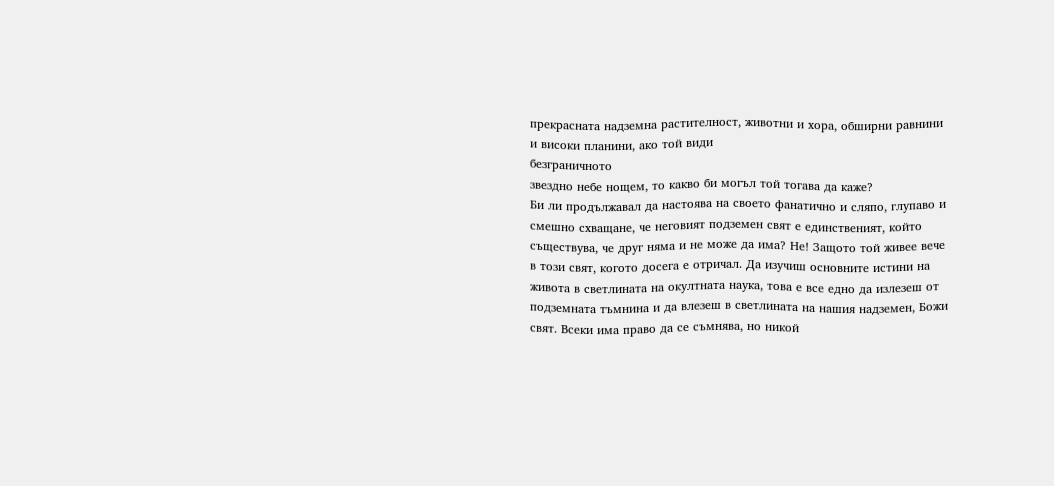прекрасната надземна растителност, животни и хора, обширни равнини и високи планини, ако той види
безграничното
звездно небе нощем, то какво би могъл той тогава да каже?
Би ли продължавал да настоява на своето фанатично и сляпо, глупаво и смешно схващане, че неговият подземен свят е единственият, който съществува, че друг няма и не може да има? Не! Защото той живее вече в този свят, когото досега е отричал. Да изучиш основните истини на живота в светлината на окултната наука, това е все едно да излезеш от подземната тъмнина и да влезеш в светлината на нашия надземен, Божи свят. Всеки има право да се съмнява, но никой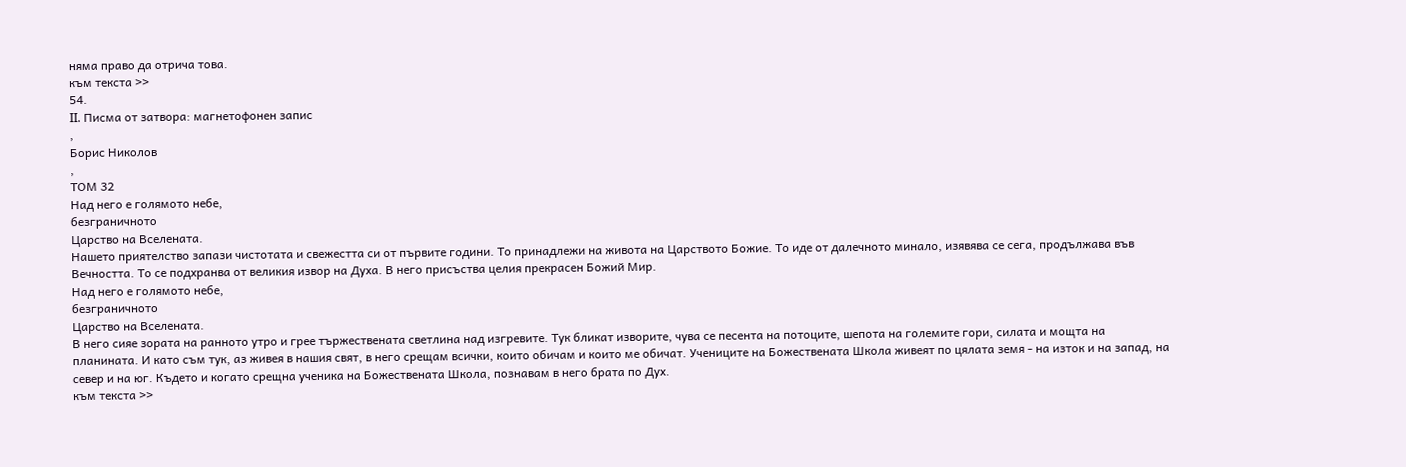няма право да отрича това.
към текста >>
54.
II. Писма от затвора: магнетофонен запис
,
Борис Николов
,
ТОМ 32
Над него е голямото небе,
безграничното
Царство на Вселената.
Нашето приятелство запази чистотата и свежестта си от първите години. То принадлежи на живота на Царството Божие. То иде от далечното минало, изявява се сега, продължава във Вечността. То се подхранва от великия извор на Духа. В него присъства целия прекрасен Божий Мир.
Над него е голямото небе,
безграничното
Царство на Вселената.
В него сияе зората на ранното утро и грее тържествената светлина над изгревите. Тук бликат изворите, чува се песента на потоците, шепота на големите гори, силата и мощта на планината. И като съм тук, аз живея в нашия свят, в него срещам всички, които обичам и които ме обичат. Учениците на Божествената Школа живеят по цялата земя - на изток и на запад, на север и на юг. Където и когато срещна ученика на Божествената Школа, познавам в него брата по Дух.
към текста >>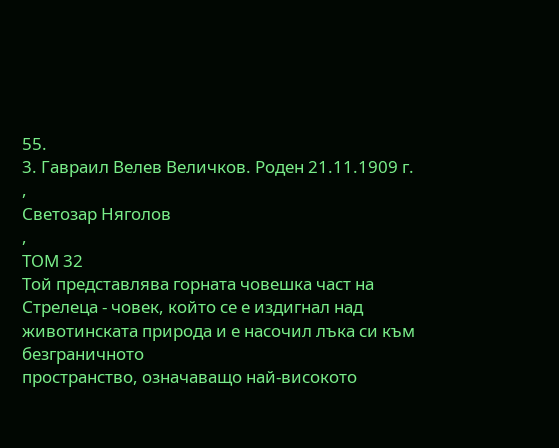55.
3. Гавраил Велев Величков. Роден 21.11.1909 г.
,
Светозар Няголов
,
ТОМ 32
Той представлява горната човешка част на Стрелеца - човек, който се е издигнал над животинската природа и е насочил лъка си към
безграничното
пространство, означаващо най-високото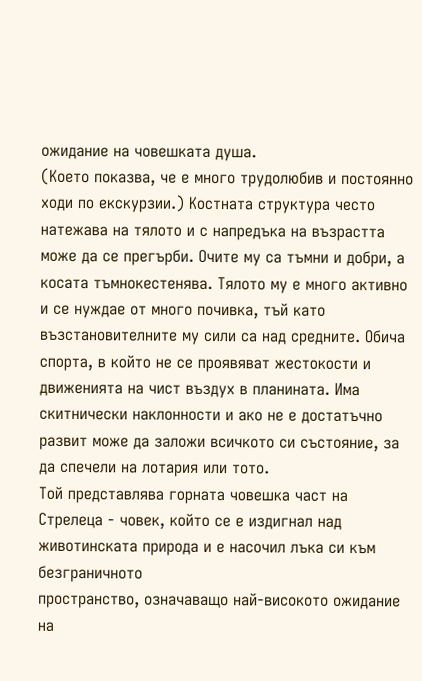ожидание на човешката душа.
(Което показва, че е много трудолюбив и постоянно ходи по екскурзии.) Костната структура често натежава на тялото и с напредъка на възрастта може да се прегърби. Очите му са тъмни и добри, а косата тъмнокестенява. Тялото му е много активно и се нуждае от много почивка, тъй като възстановителните му сили са над средните. Обича спорта, в който не се проявяват жестокости и движенията на чист въздух в планината. Има скитнически наклонности и ако не е достатъчно развит може да заложи всичкото си състояние, за да спечели на лотария или тото.
Той представлява горната човешка част на Стрелеца - човек, който се е издигнал над животинската природа и е насочил лъка си към
безграничното
пространство, означаващо най-високото ожидание на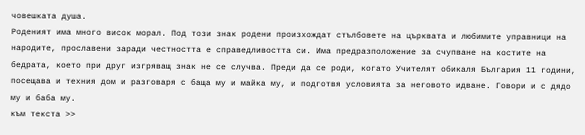човешката душа.
Роденият има много висок морал. Под този знак родени произхождат стълбовете на църквата и любимите управници на народите, прославени заради честността е справедливостта си. Има предразположение за счупване на костите на бедрата, което при друг изгряващ знак не се случва. Преди да се роди, когато Учителят обикаля България 11 години, посещава и техния дом и разговаря с баща му и майка му, и подготвя условията за неговото идване. Говори и с дядо му и баба му.
към текста >>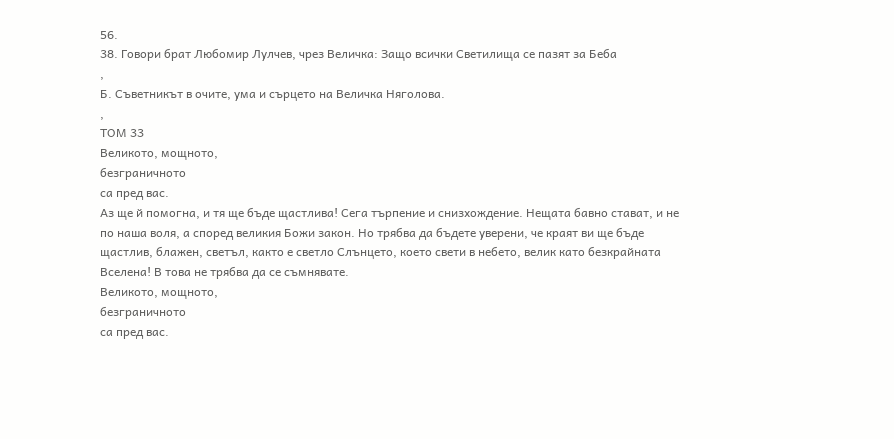56.
38. Говори брат Любомир Лулчев, чрез Величка: Защо всички Светилища се пазят за Беба
,
Б. Съветникът в очите, ума и сърцето на Величка Няголова.
,
ТОМ 33
Великото, мощното,
безграничното
са пред вас.
Аз ще й помогна, и тя ще бъде щастлива! Сега търпение и снизхождение. Нещата бавно стават, и не по наша воля, а според великия Божи закон. Но трябва да бъдете уверени, че краят ви ще бъде щастлив, блажен, светъл, както е светло Слънцето, което свети в небето, велик като безкрайната Вселена! В това не трябва да се съмнявате.
Великото, мощното,
безграничното
са пред вас.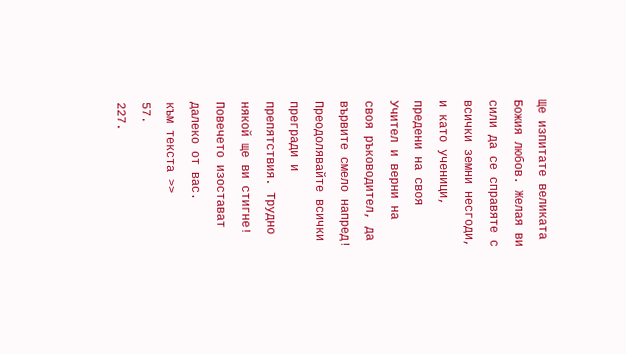Ще изпитате великата Божия любов. Желая ви сили да се справяте с всички земни несгоди, и като ученици, предени на своя Учител и верни на своя ръководител, да вървите смело напред! Преодолявайте всички прегради и препятствия. Трудно някой ще ви стигне! Повечето изостават далеко от вас.
към текста >>
57.
227.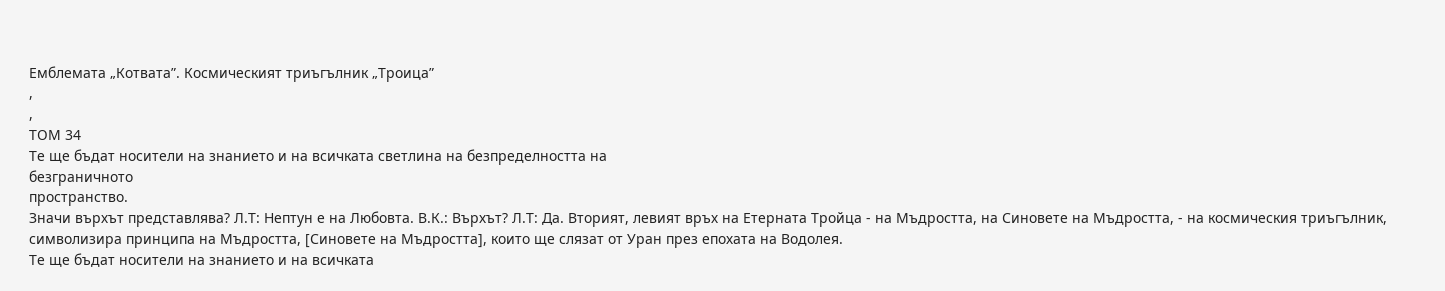Емблемата „Котвата”. Космическият триъгълник „Троица”
,
,
ТОМ 34
Те ще бъдат носители на знанието и на всичката светлина на безпределността на
безграничното
пространство.
Значи върхът представлява? Л.Т: Нептун е на Любовта. В.К.: Върхът? Л.Т: Да. Вторият, левият връх на Етерната Тройца - на Мъдростта, на Синовете на Мъдростта, - на космическия триъгълник, символизира принципа на Мъдростта, [Синовете на Мъдростта], които ще слязат от Уран през епохата на Водолея.
Те ще бъдат носители на знанието и на всичката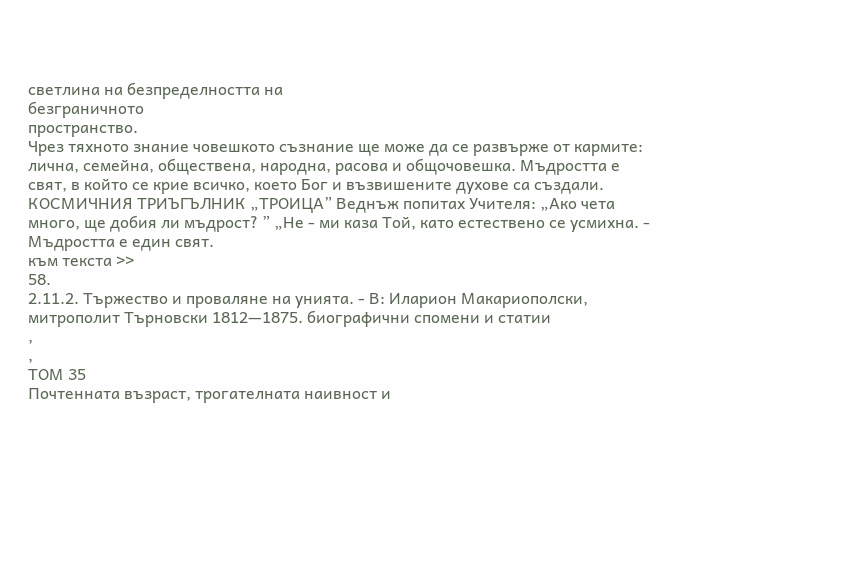светлина на безпределността на
безграничното
пространство.
Чрез тяхното знание човешкото съзнание ще може да се развърже от кармите: лична, семейна, обществена, народна, расова и общочовешка. Мъдростта е свят, в който се крие всичко, което Бог и възвишените духове са създали. КОСМИЧНИЯ ТРИЪГЪЛНИК „ТРОИЦА” Веднъж попитах Учителя: „Ако чета много, ще добия ли мъдрост? ” „Не - ми каза Той, като естествено се усмихна. - Мъдростта е един свят.
към текста >>
58.
2.11.2. Тържество и проваляне на унията. - В: Иларион Макариополски, митрополит Търновски 1812—1875. биографични спомени и статии
,
,
ТОМ 35
Почтенната възраст, трогателната наивност и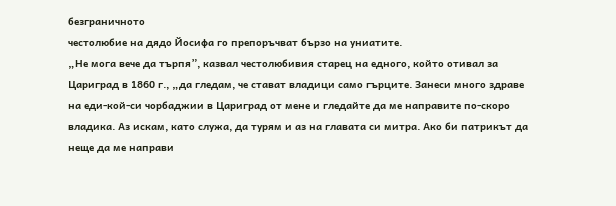безграничното
честолюбие на дядо Йосифа го препоръчват бързо на униатите.
„Не мога вече да търпя”, казвал честолюбивия старец на едного, който отивал за Цариград в 1860 г., „да гледам, че стават владици само гърците. Занеси много здраве на еди-кой-си чорбаджии в Цариград от мене и гледайте да ме направите по-скоро владика. Аз искам, като служа, да турям и аз на главата си митра. Ако би патрикът да неще да ме направи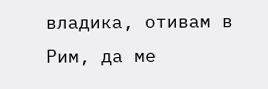владика, отивам в Рим, да ме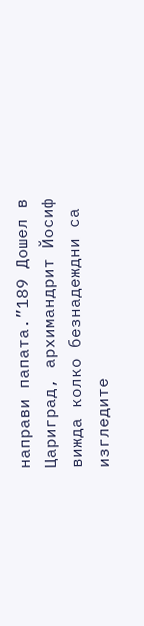направи папата.”189 Дошел в Цариград, архимандрит Йосиф вижда колко безнадеждни са изгледите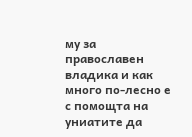му за православен владика и как много по-лесно е с помощта на униатите да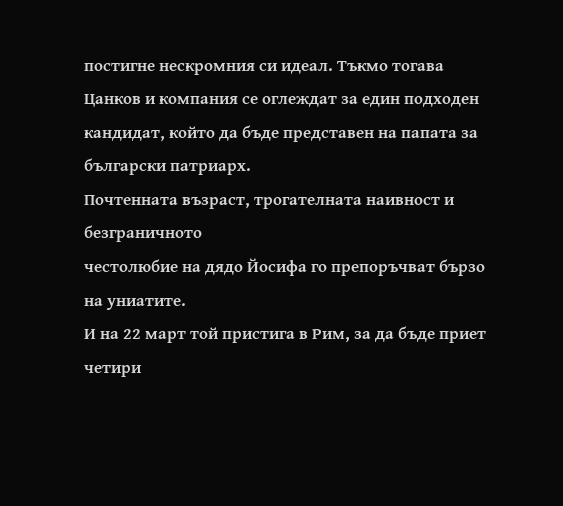постигне нескромния си идеал. Тъкмо тогава Цанков и компания се оглеждат за един подходен кандидат, който да бъде представен на папата за български патриарх.
Почтенната възраст, трогателната наивност и
безграничното
честолюбие на дядо Йосифа го препоръчват бързо на униатите.
И на 22 март той пристига в Рим, за да бъде приет четири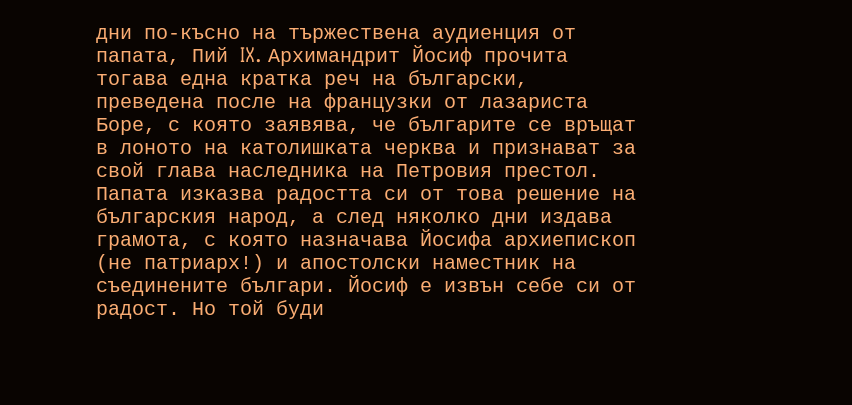дни по-късно на тържествена аудиенция от папата, Пий IX. Архимандрит Йосиф прочита тогава една кратка реч на български, преведена после на французки от лазариста Боре, с която заявява, че българите се връщат в лоното на католишката черква и признават за свой глава наследника на Петровия престол. Папата изказва радостта си от това решение на българския народ, а след няколко дни издава грамота, с която назначава Йосифа архиепископ (не патриарх!) и апостолски наместник на съединените българи. Йосиф е извън себе си от радост. Но той буди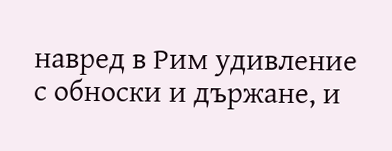навред в Рим удивление с обноски и държане, и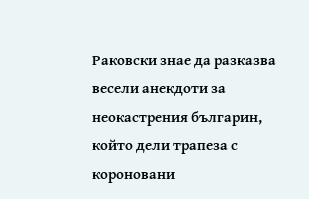Раковски знае да разказва весели анекдоти за неокастрения българин, който дели трапеза с короновани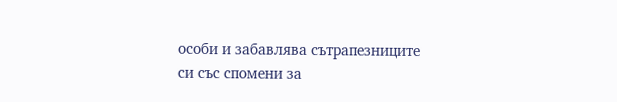особи и забавлява сътрапезниците си със спомени за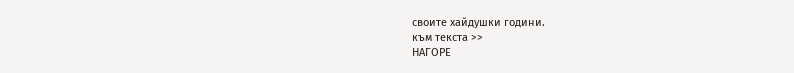своите хайдушки години.
към текста >>
НАГОРЕ